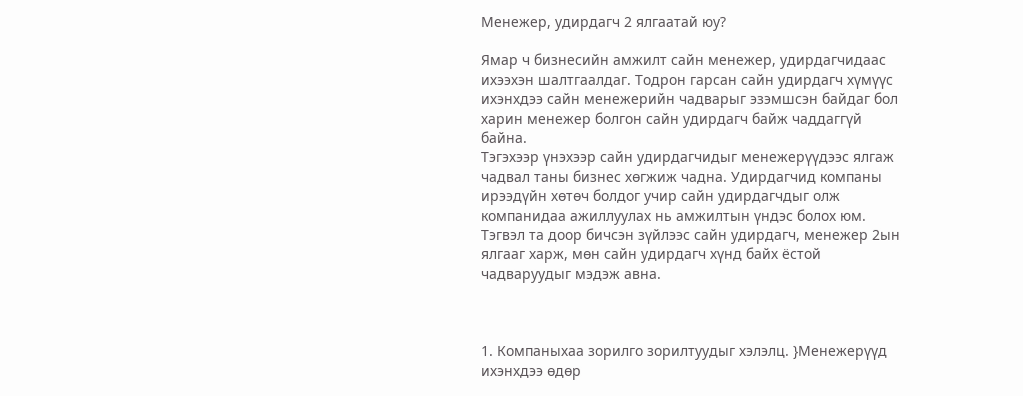Менежер, удирдагч 2 ялгаатай юу?

Ямар ч бизнесийн амжилт сайн менежер, удирдагчидаас ихээхэн шалтгаалдаг. Тодрон гарсан сайн удирдагч хүмүүс ихэнхдээ сайн менежерийн чадварыг эзэмшсэн байдаг бол харин менежер болгон сайн удирдагч байж чаддаггүй байна.
Тэгэхээр үнэхээр сайн удирдагчидыг менежерүүдээс ялгаж чадвал таны бизнес хөгжиж чадна. Удирдагчид компаны ирээдүйн хөтөч болдог учир сайн удирдагчдыг олж компанидаа ажиллуулах нь амжилтын үндэс болох юм.
Тэгвэл та доор бичсэн зүйлээс сайн удирдагч, менежер 2ын ялгааг харж, мөн сайн удирдагч хүнд байх ёстой чадваруудыг мэдэж авна.



1. Компаныхаа зорилго зорилтуудыг хэлэлц. }Менежерүүд ихэнхдээ өдөр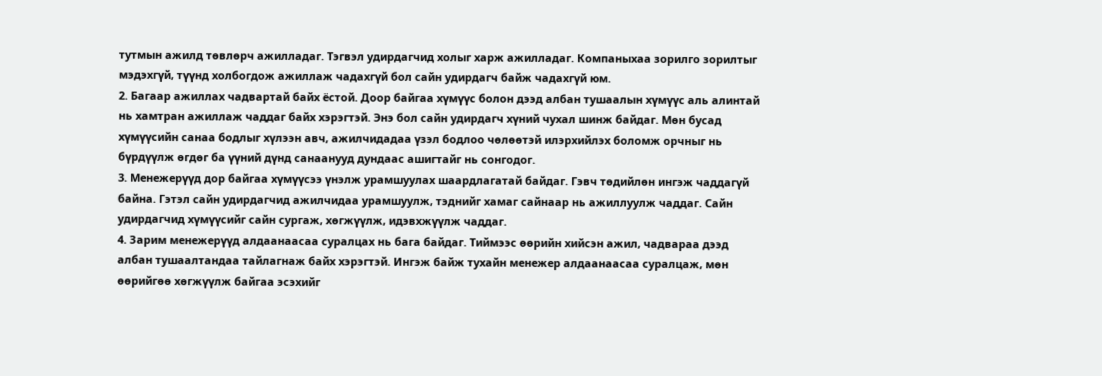тутмын ажилд төвлөрч ажилладаг. Тэгвэл удирдагчид холыг харж ажилладаг. Компаныхаа зорилго зорилтыг мэдэхгүй, түүнд холбогдож ажиллаж чадахгүй бол сайн удирдагч байж чадахгүй юм.
2. Багаар ажиллах чадвартай байх ёстой. Доор байгаа хүмүүс болон дээд албан тушаалын хүмүүс аль алинтай нь хамтран ажиллаж чаддаг байх хэрэгтэй. Энэ бол сайн удирдагч хүний чухал шинж байдаг. Мөн бусад хүмүүсийн санаа бодлыг хүлээн авч, ажилчидадаа үзэл бодлоо чөлөөтэй илэрхийлэх боломж орчныг нь бүрдүүлж өгдөг ба үүний дүнд санаанууд дундаас ашигтайг нь сонгодог.
3. Менежерүүд дор байгаа хүмүүсээ үнэлж урамшуулах шаардлагатай байдаг. Гэвч төдийлөн ингэж чаддагүй байна. Гэтэл сайн удирдагчид ажилчидаа урамшуулж, тэднийг хамаг сайнаар нь ажиллуулж чаддаг. Сайн удирдагчид хүмүүсийг сайн сургаж, хөгжүүлж, идэвхжүүлж чаддаг.
4. Зарим менежерүүд алдаанаасаа суралцах нь бага байдаг. Тиймээс өөрийн хийсэн ажил, чадвараа дээд албан тушаалтандаа тайлагнаж байх хэрэгтэй. Ингэж байж тухайн менежер алдаанаасаа суралцаж, мөн өөрийгөө хөгжүүлж байгаа эсэхийг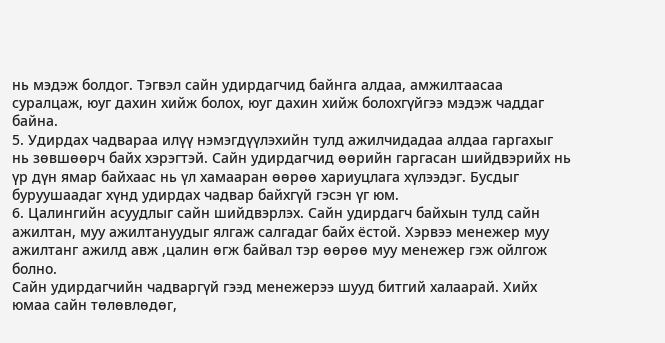нь мэдэж болдог. Тэгвэл сайн удирдагчид байнга алдаа, амжилтаасаа суралцаж, юуг дахин хийж болох, юуг дахин хийж болохгүйгээ мэдэж чаддаг байна.
5. Удирдах чадвараа илүү нэмэгдүүлэхийн тулд ажилчидадаа алдаа гаргахыг нь зөвшөөрч байх хэрэгтэй. Сайн удирдагчид өөрийн гаргасан шийдвэрийх нь үр дүн ямар байхаас нь үл хамааран өөрөө хариуцлага хүлээдэг. Бусдыг буруушаадаг хүнд удирдах чадвар байхгүй гэсэн үг юм.
6. Цалингийн асуудлыг сайн шийдвэрлэх. Сайн удирдагч байхын тулд сайн ажилтан, муу ажилтануудыг ялгаж салгадаг байх ёстой. Хэрвээ менежер муу ажилтанг ажилд авж ,цалин өгж байвал тэр өөрөө муу менежер гэж ойлгож болно.
Сайн удирдагчийн чадваргүй гээд менежерээ шууд битгий халаарай. Хийх юмаа сайн төлөвлөдөг,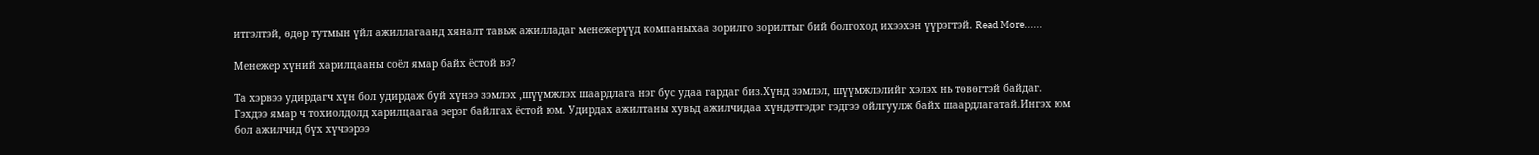итгэлтэй, өдөр тутмын үйл ажиллагаанд хяналт тавьж ажилладаг менежерүүд компаныхаа зорилго зорилтыг бий болгоход ихээхэн үүрэгтэй. Read More......

Менежер хүний харилцааны соёл ямар байх ёстой вэ?

Та хэрвээ удирдагч хүн бол удирдаж буй хүнээ зэмлэх ,шүүмжлэх шаардлага нэг бус удаа гардаг биз.Хүнд зэмлэл, шүүмжлэлийг хэлэх нь төвөгтэй байдаг. Гэхдээ ямар ч тохиолдолд харилцаагаа эерэг байлгах ёстой юм. Удирдах ажилтаны хувьд ажилчидаа хүндэтгэдэг гэдгээ ойлгуулж байх шаардлагатай.Ингэх юм бол ажилчид бүх хүчээрээ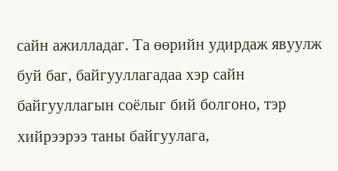сайн ажилладаг. Та өөрийн удирдаж явуулж буй баг, байгууллагадаа хэр сайн байгууллагын соёлыг бий болгоно, тэр хийрээрээ таны байгуулага,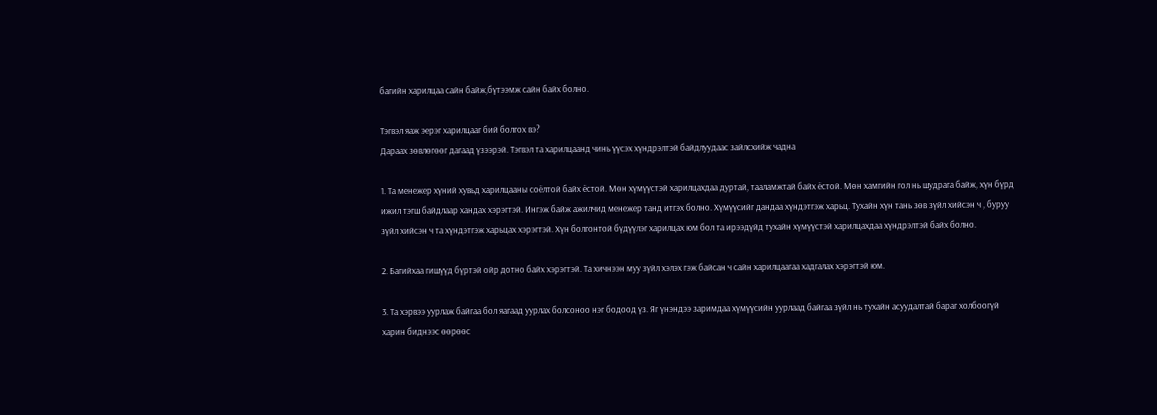багийн харилцаа сайн байж,бүтээмж сайн байх болно.

Тэгвэл яаж эерэг харилцааг бий болгох вэ?
Дараах зөвлөгөөг дагаад үзээрэй. Тэгвэл та харилцаанд чинь үүсэх хүндрэлтэй байдлуудаас зайлсхийж чадна

1. Та менежер хүний хувьд харилцааны соёлтой байх ёстой. Мөн хүмүүстэй харилцахдаа дуртай, тааламжтай байх ёстой. Мөн хамгийн гол нь шудрага байж, хүн бүрд ижил тэгш байдлаар хандах хэрэгтэй. Ингэж байж ажилчид менежер танд итгэх болно. Хүмүүсийг дандаа хүндэтгэж харьц. Тухайн хүн тань зөв зүйл хийсэн ч , буруу зүйл хийсэн ч та хүндэтгэж харьцах хэрэгтэй. Хүн болгонтой бүдүүлэг харилцах юм бол та ирээдүйд тухайн хүмүүстэй харилцахдаа хүндрэлтэй байх болно.

2. Багийхаа гишүүд бүртэй ойр дотно байх хэрэгтэй. Та хичнээн муу зүйл хэлэх гэж байсан ч сайн харилцаагаа хадгалах хэрэгтэй юм.

3. Та хэрвээ уурлаж байгаа бол яагаад уурлах болсоноо нэг бодоод үз. Яг үнэндээ заримдаа хүмүүсийн уурлаад байгаа зүйл нь тухайн асуудалтай бараг холбоогүй харин биднээс өөрөөс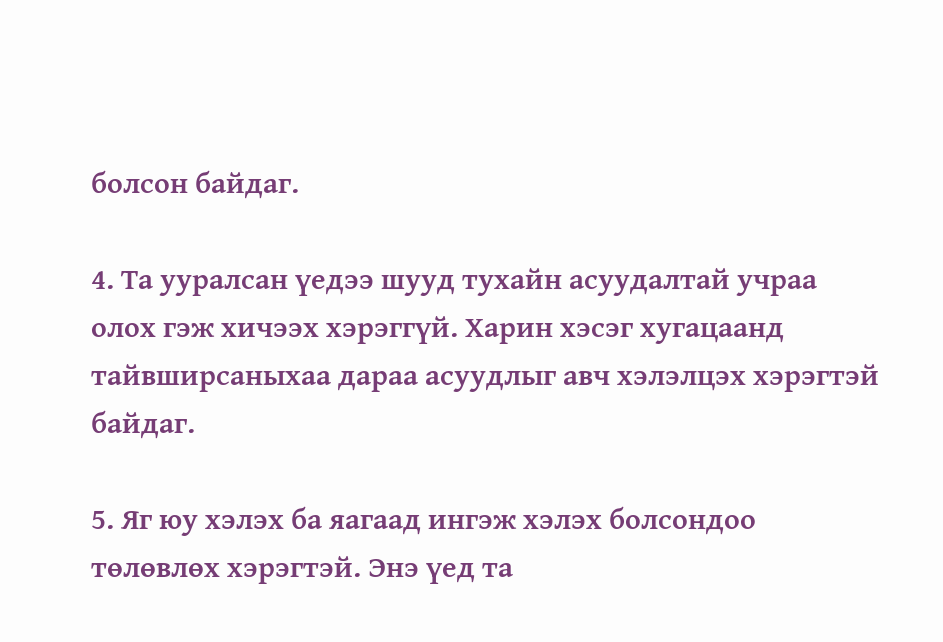болсон байдаг.

4. Та ууралсан үедээ шууд тухайн асуудалтай учраа олох гэж хичээх хэрэггүй. Харин хэсэг хугацаанд тайвширсаныхаа дараа асуудлыг авч хэлэлцэх хэрэгтэй байдаг.

5. Яг юу хэлэх ба яагаад ингэж хэлэх болсондоо төлөвлөх хэрэгтэй. Энэ үед та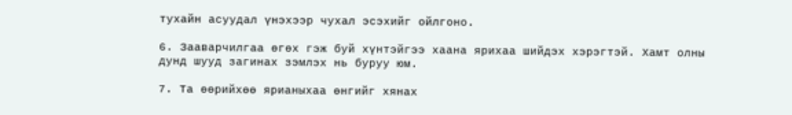тухайн асуудал үнэхээр чухал эсэхийг ойлгоно.

6. Зааварчилгаа өгөх гэж буй хүнтэйгээ хаана ярихаа шийдэх хэрэгтэй. Хамт олны дунд шууд загинах зэмлэх нь буруу юм.

7. Та өөрийхөө ярианыхаа өнгийг хянах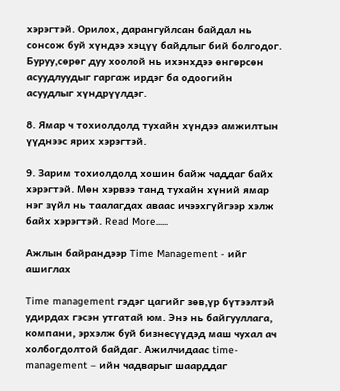хэрэгтэй. Орилох, дарангуйлсан байдал нь сонсож буй хүндээ хэцүү байдлыг бий болгодог. Буруу,сөрөг дуу хоолой нь ихэнхдээ өнгөрсөн асуудлуудыг гаргаж ирдэг ба одоогийн асуудлыг хүндрүүлдэг.

8. Ямар ч тохиолдолд тухайн хүндээ амжилтын үүднээс ярих хэрэгтэй.

9. Зарим тохиолдолд хошин байж чаддаг байх хэрэгтэй. Мөн хэрвээ танд тухайн хүний ямар нэг зүйл нь таалагдах аваас ичээхгүйгээр хэлж байх хэрэгтэй. Read More......

Ажлын байрандээр Time Management - ийг ашиглах

Time management гэдэг цагийг зөв,үр бүтээлтэй удирдах гэсэн утгатай юм. Энэ нь байгууллага, компани, эрхэлж буй бизнесүүдэд маш чухал ач холбогдолтой байдаг. Ажилчидаас time-management – ийн чадварыг шаарддаг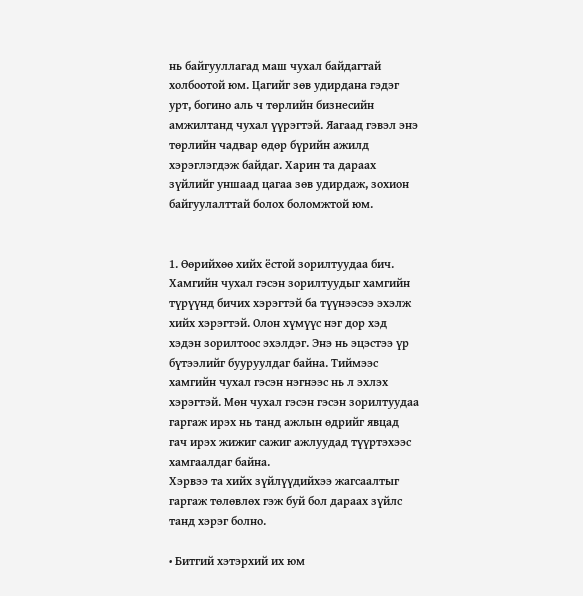нь байгууллагад маш чухал байдагтай холбоотой юм. Цагийг зөв удирдана гэдэг урт, богино аль ч төрлийн бизнесийн амжилтанд чухал үүрэгтэй. Яагаад гэвэл энэ төрлийн чадвар өдөр бүрийн ажилд хэрэглэгдэж байдаг. Харин та дараах зүйлийг уншаад цагаа зөв удирдаж, зохион байгуулалттай болох боломжтой юм.


1. Өөрийхөө хийх ёстой зорилтуудаа бич. Хамгийн чухал гэсэн зорилтуудыг хамгийн түрүүнд бичих хэрэгтэй ба түүнээсээ эхэлж хийх хэрэгтэй. Олон хүмүүс нэг дор хэд хэдэн зорилтоос эхэлдэг. Энэ нь эцэстээ үр бүтээлийг бууруулдаг байна. Тиймээс хамгийн чухал гэсэн нэгнээс нь л эхлэх хэрэгтэй. Мөн чухал гэсэн гэсэн зорилтуудаа гаргаж ирэх нь танд ажлын өдрийг явцад гач ирэх жижиг сажиг ажлуудад түүртэхээс хамгаалдаг байна.
Хэрвээ та хийх зүйлүүдийхээ жагсаалтыг гаргаж төлөвлөх гэж буй бол дараах зүйлс танд хэрэг болно.

• Битгий хэтэрхий их юм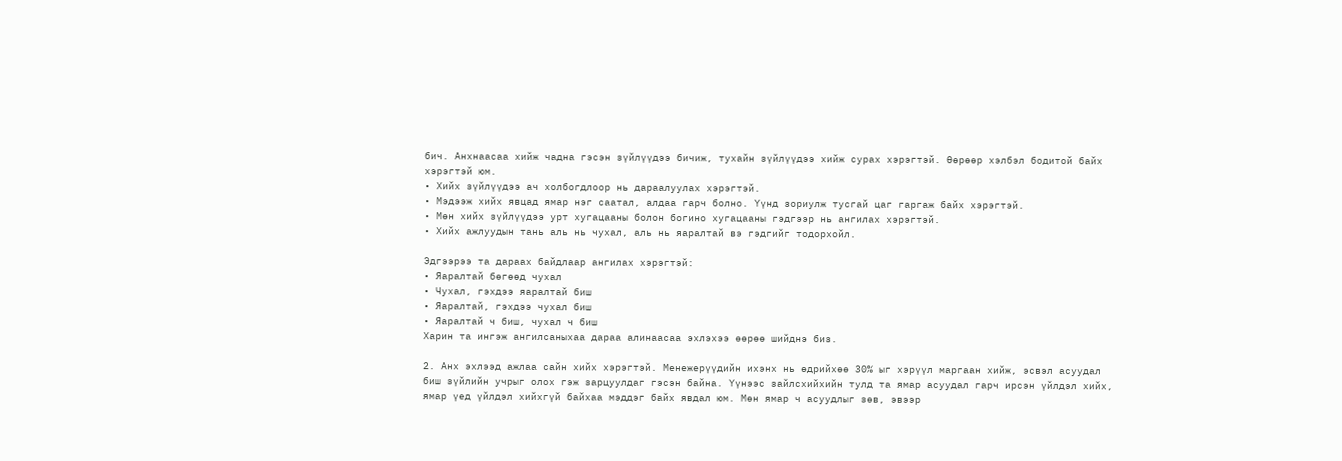бич. Анхнаасаа хийж чадна гэсэн зүйлүүдээ бичиж, тухайн зүйлүүдээ хийж сурах хэрэгтэй. Өөрөөр хэлбэл бодитой байх хэрэгтэй юм.
• Хийх зүйлүүдээ ач холбогдлоор нь дараалуулах хэрэгтэй.
• Мэдээж хийх явцад ямар нэг саатал, алдаа гарч болно. Үүнд зориулж тусгай цаг гаргаж байх хэрэгтэй.
• Мөн хийх зүйлүүдээ урт хугацааны болон богино хугацааны гэдгээр нь ангилах хэрэгтэй.
• Хийх ажлуудын тань аль нь чухал, аль нь яаралтай вэ гэдгийг тодорхойл.

Эдгээрээ та дараах байдлаар ангилах хэрэгтэй:
• Яаралтай бөгөөд чухал
• Чухал, гэхдээ яаралтай биш
• Яаралтай, гэхдээ чухал биш
• Яаралтай ч биш, чухал ч биш
Харин та ингэж ангилсаныхаа дараа алинаасаа эхлэхээ өөрөө шийднэ биз.

2. Анх эхлээд ажлаа сайн хийх хэрэгтэй. Менежерүүдийн ихэнх нь өдрийхөө 30% ыг хэрүүл маргаан хийж, эсвэл асуудал биш зүйлийн учрыг олох гэж зарцуулдаг гэсэн байна. Үүнээс зайлсхийхийн тулд та ямар асуудал гарч ирсэн үйлдэл хийх, ямар үед үйлдэл хийхгүй байхаа мэддэг байх явдал юм. Мөн ямар ч асуудлыг зөв, эвээр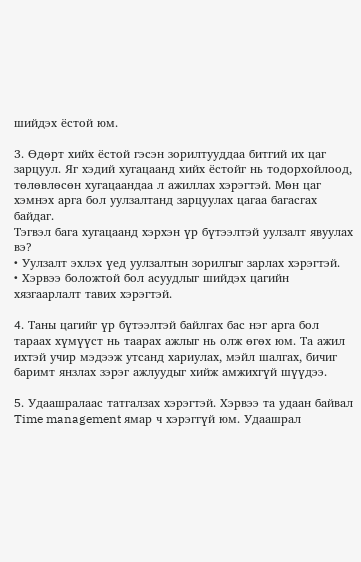шийдэх ёстой юм.

3. Өдөрт хийх ёстой гэсэн зорилтууддаа битгий их цаг зарцуул. Яг хэдий хугацаанд хийх ёстойг нь тодорхойлоод, төлөвлөсөн хугацаандаа л ажиллах хэрэгтэй. Мөн цаг хэмнэх арга бол уулзалтанд зарцуулах цагаа багасгах байдаг.
Тэгвэл бага хугацаанд хэрхэн үр бүтээлтэй уулзалт явуулах вэ?
• Уулзалт эхлэх үед уулзалтын зорилгыг зарлах хэрэгтэй.
• Хэрвээ боложтой бол асуудлыг шийдэх цагийн хязгаарлалт тавих хэрэгтэй.

4. Таны цагийг үр бүтээлтэй байлгах бас нэг арга бол тараах хүмүүст нь таарах ажлыг нь олж өгөх юм. Та ажил ихтэй учир мэдээж утсанд хариулах, мэйл шалгах, бичиг баримт янзлах зэрэг ажлуудыг хийж амжихгүй шүүдээ.

5. Удаашралаас татгалзах хэрэгтэй. Хэрвээ та удаан байвал Time management ямар ч хэрэггүй юм. Удаашрал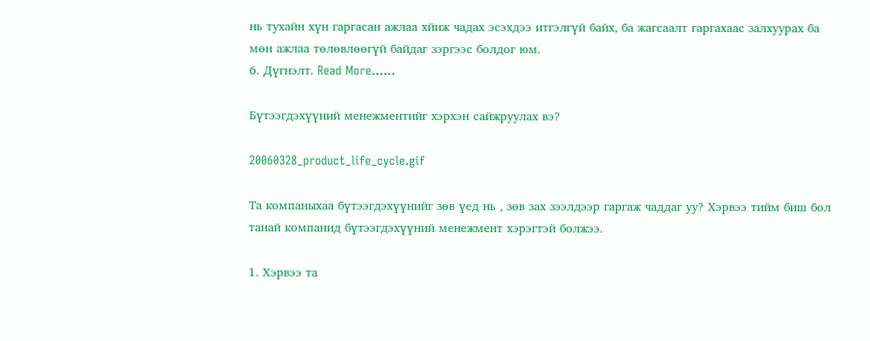нь тухайн хүн гаргасан ажлаа хйиж чадах эсэхдээ итгэлгүй байх, ба жагсаалт гаргахаас залхуурах ба мөн ажлаа төлөвлөөгүй байдаг зэргээс болдог юм.
6. Дүгнэлт. Read More......

Бүтээгдэхүүний менежментийг хэрхэн сайжруулах вэ?

20060328_product_life_cycle.gif

Та компаныхаа бүтээгдэхүүнийг зөв үед нь , зөв зах зээлдээр гаргаж чаддаг уу? Хэрвээ тийм биш бол танай компанид бүтээгдэхүүний менежмент хэрэгтэй болжээ.

1. Хэрвээ та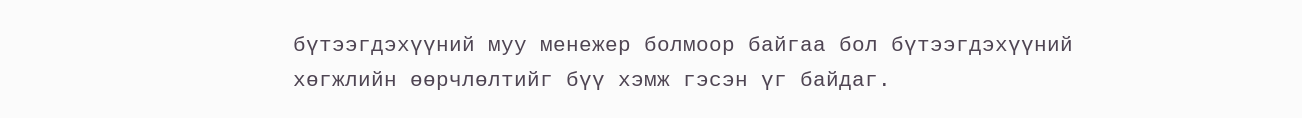бүтээгдэхүүний муу менежер болмоор байгаа бол бүтээгдэхүүний хөгжлийн өөрчлөлтийг бүү хэмж гэсэн үг байдаг.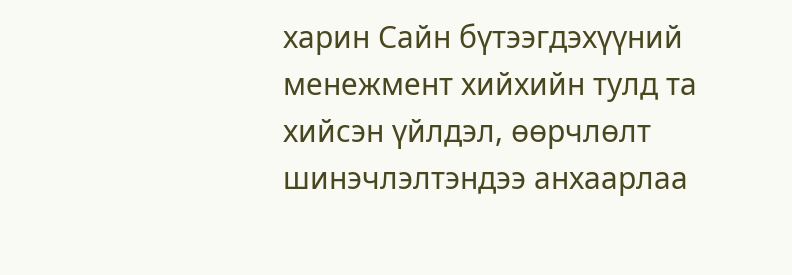харин Сайн бүтээгдэхүүний менежмент хийхийн тулд та хийсэн үйлдэл, өөрчлөлт шинэчлэлтэндээ анхаарлаа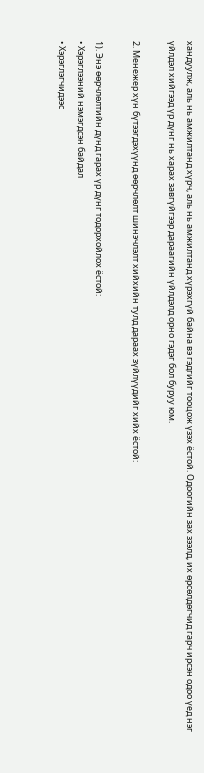хандуулж, аль нь амжилтанд хүрч, аль нь амжилтанд хүрэхгүй байна вэ гэдгийг тооцож үзэх ёстой. Одоогийн зах зээлд, их өрсөлдөгчид гарч ирсэн одоо үед нэг үйлдэл хийгээд үр дүнг нь харах завгүйгээр дараагийн үйлдэлд орно гэдэг бол буруу юм.

2. Менежер хүн бүтээгдэхүүнд өөрчлөлт шинэчлэлт хийхийн тулд дараах зүйлүүдийг хийх ёстой:

1). Энэ өөрчлөлтийн дүнд гарах үр дүнг тодорхойлох ёстой:
• Хэрэглээний нэмэгдсэн байдал
• Хэрэглэгчидээс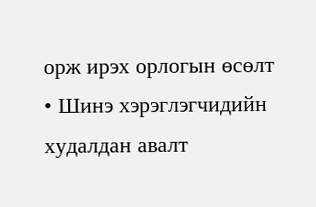орж ирэх орлогын өсөлт
• Шинэ хэрэглэгчидийн худалдан авалт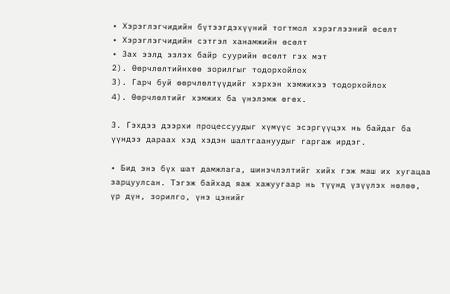• Хэрэглэгчидийн бүтээгдэхүүний тогтмол хэрэглээний өсөлт
• Хэрэглэгчидийн сэтгэл ханамжийн өсөлт
• Зах ээлд эзлэх байр суурийн өсөлт гэх мэт
2). Өөрчлөлтийнхөө зорилгыг тодорхойлох
3). Гарч буй өөрчлөлтүүдийг хэрхэн хэмжихээ тодорхойлох
4). Өөрчлөлтийг хэмжих ба үнэлэмж өгөх.

3. Гэхдээ дээрхи процессуудыг хүмүүс эсэргүүцэх нь байдаг ба үүндээ дараах хэд хэдэн шалтгаануудыг гаргаж ирдэг.

• Бид энэ бүх шат дамжлага, шинэчлэлтийг хийх гэж маш их хугацаа зарцуулсан. Тэгэж байхад яаж хажуугаар нь түүнд үзүүлэх нөлөө, үр дүн, зорилго, үнэ цэнийг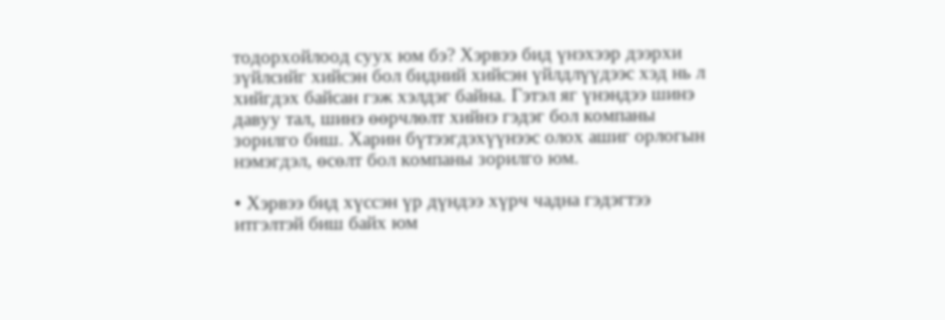тодорхойлоод суух юм бэ? Хэрвээ бид үнэхээр дээрхи зүйлсийг хийсэн бол бидний хийсэн үйлдлүүдээс хэд нь л хийгдэх байсан гэж хэлдэг байна. Гэтэл яг үнэндээ шинэ давуу тал, шинэ өөрчлөлт хийнэ гэдэг бол компаны зорилго биш. Харин бүтээгдэхүүнээс олох ашиг орлогын нэмэгдэл, өсөлт бол компаны зорилго юм.

• Хэрвээ бид хүссэн үр дүндээ хүрч чадна гэдэгтээ итгэлтэй биш байх юм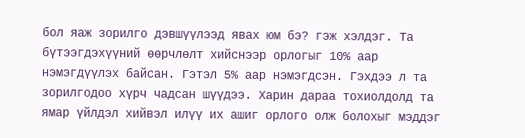бол яаж зорилго дэвшүүлээд явах юм бэ? гэж хэлдэг. Та бүтээгдэхүүний өөрчлөлт хийснээр орлогыг 10% аар нэмэгдүүлэх байсан. Гэтэл 5% аар нэмэгдсэн. Гэхдээ л та зорилгодоо хүрч чадсан шүүдээ. Харин дараа тохиолдолд та ямар үйлдэл хийвэл илүү их ашиг орлого олж болохыг мэддэг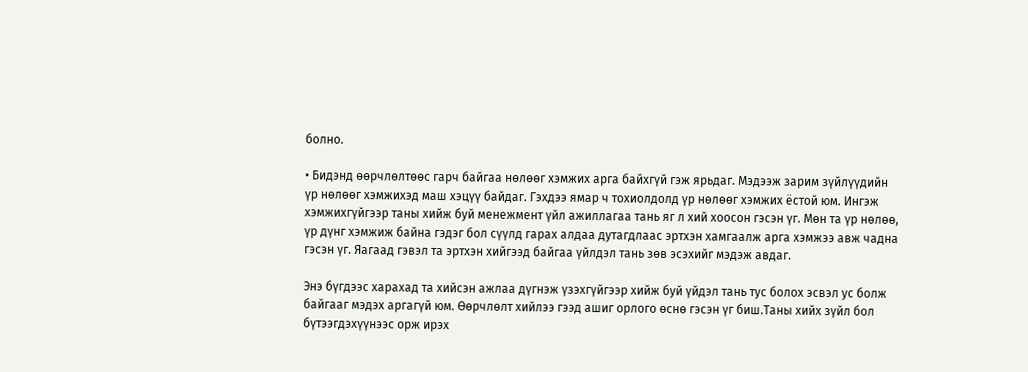болно.

• Бидэнд өөрчлөлтөөс гарч байгаа нөлөөг хэмжих арга байхгүй гэж ярьдаг. Мэдээж зарим зүйлүүдийн үр нөлөөг хэмжихэд маш хэцүү байдаг. Гэхдээ ямар ч тохиолдолд үр нөлөөг хэмжих ёстой юм. Ингэж хэмжихгүйгээр таны хийж буй менежмент үйл ажиллагаа тань яг л хий хоосон гэсэн үг. Мөн та үр нөлөө, үр дүнг хэмжиж байна гэдэг бол сүүлд гарах алдаа дутагдлаас эртхэн хамгаалж арга хэмжээ авж чадна гэсэн үг. Яагаад гэвэл та эртхэн хийгээд байгаа үйлдэл тань зөв эсэхийг мэдэж авдаг.

Энэ бүгдээс харахад та хийсэн ажлаа дүгнэж үзэхгүйгээр хийж буй үйдэл тань тус болох эсвэл ус болж байгааг мэдэх аргагүй юм. Өөрчлөлт хийлээ гээд ашиг орлого өснө гэсэн үг биш.Таны хийх зүйл бол бүтээгдэхүүнээс орж ирэх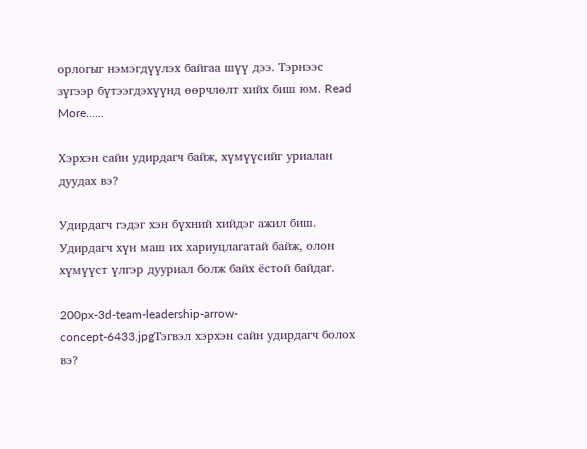орлогыг нэмэгдүүлэх байгаа шүү дээ. Тэрнээс зүгээр бүтээгдэхүүнд өөрчлөлт хийх биш юм. Read More......

Хэрхэн сайн удирдагч байж, хүмүүсийг уриалан дуудах вэ?

Удирдагч гэдэг хэн бүхний хийдэг ажил биш. Удирдагч хүн маш их хариуцлагатай байж, олон хүмүүст үлгэр дууриал болж байх ёстой байдаг.

200px-3d-team-leadership-arrow-concept-6433.jpgТэгвэл хэрхэн сайн удирдагч болох вэ?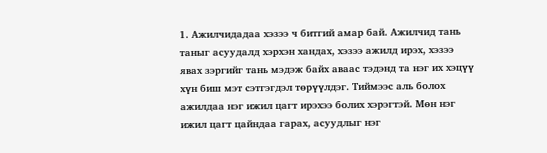1. Ажилчидадаа хэзээ ч битгий амар бай. Ажилчид тань таныг асуудалд хэрхэн хандах, хэзээ ажилд ирэх, хэзээ явах зэргийг тань мэдэж байх аваас тэдэнд та нэг их хэцүү хүн биш мэт сэтгэгдэл төрүүлдэг. Тиймээс аль болох ажилдаа нэг ижил цагт ирэхээ болих хэрэгтэй. Мөн нэг ижил цагт цайндаа гарах, асуудлыг нэг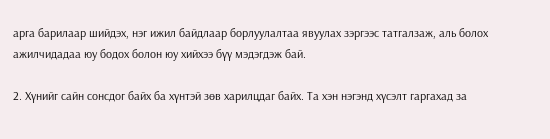арга барилаар шийдэх, нэг ижил байдлаар борлуулалтаа явуулах зэргээс татгалзаж, аль болох ажилчидадаа юу бодох болон юу хийхээ бүү мэдэгдэж бай.

2. Хүнийг сайн сонсдог байх ба хүнтэй зөв харилцдаг байх. Та хэн нэгэнд хүсэлт гаргахад за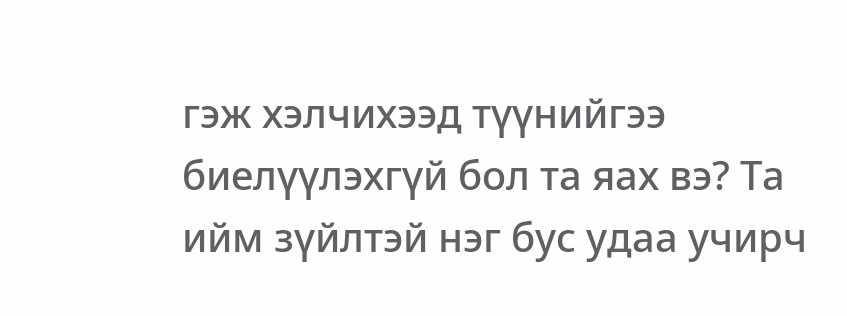гэж хэлчихээд түүнийгээ биелүүлэхгүй бол та яах вэ? Та ийм зүйлтэй нэг бус удаа учирч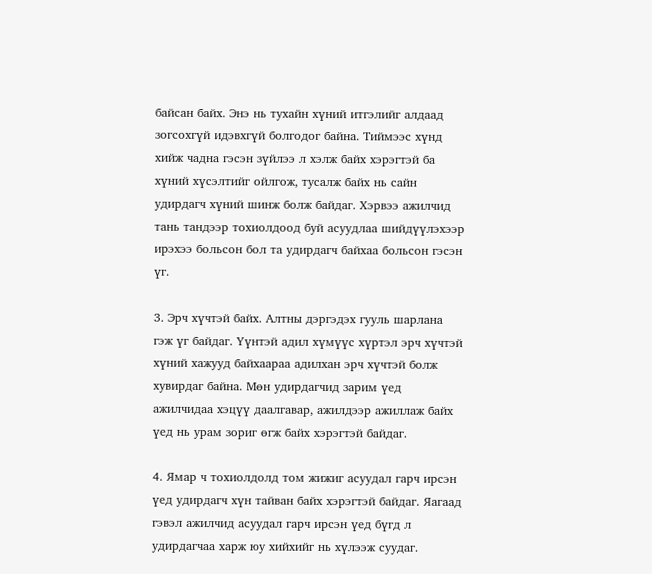байсан байх. Энэ нь тухайн хүний итгэлийг алдаад зогсохгүй идэвхгүй болгодог байна. Тиймээс хүнд хийж чадна гэсэн зүйлээ л хэлж байх хэрэгтэй ба хүний хүсэлтийг ойлгож, тусалж байх нь сайн удирдагч хүний шинж болж байдаг. Хэрвээ ажилчид тань тандээр тохиолдоод буй асуудлаа шийдүүлэхээр ирэхээ больсон бол та удирдагч байхаа больсон гэсэн үг.

3. Эрч хүчтэй байх. Алтны дэргэдэх гууль шарлана гэж үг байдаг. Үүнтэй адил хүмүүс хүртэл эрч хүчтэй хүний хажууд байхаараа адилхан эрч хүчтэй болж хувирдаг байна. Мөн удирдагчид зарим үед ажилчидаа хэцүү даалгавар, ажилдээр ажиллаж байх үед нь урам зориг өгж байх хэрэгтэй байдаг.

4. Ямар ч тохиолдолд том жижиг асуудал гарч ирсэн үед удирдагч хүн тайван байх хэрэгтэй байдаг. Яагаад гэвэл ажилчид асуудал гарч ирсэн үед бүгд л удирдагчаа харж юу хийхийг нь хүлээж суудаг.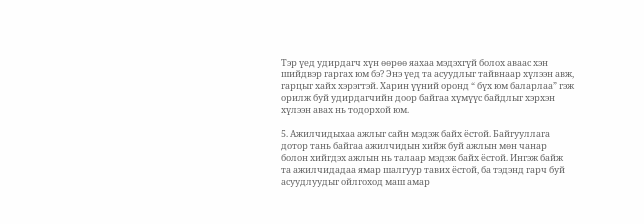Тэр үед удирдагч хүн өөрөө яахаа мэдэхгүй болох аваас хэн шийдвэр гаргах юм бэ? Энэ үед та асуудлыг тайвнаар хүлээн авж, гарцыг хайх хэрэгтэй. Харин үүний оронд “ бүх юм баларлаа” гэж орилж буй удирдагчийн доор байгаа хүмүүс байдлыг хэрхэн хүлээн авах нь тодорхой юм.

5. Ажилчидыхаа ажлыг сайн мэдэж байх ёстой. Байгууллага дотор тань байгаа ажилчидын хийж буй ажлын мөн чанар болон хийгдэх ажлын нь талаар мэдэж байх ёстой. Ингэж байж та ажилчидадаа ямар шалгуур тавих ёстой, ба тэдэнд гарч буй асуудлуудыг ойлгоход маш амар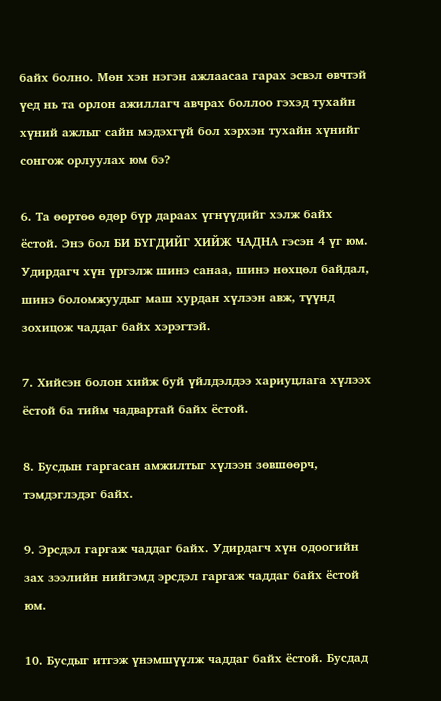байх болно. Мөн хэн нэгэн ажлаасаа гарах эсвэл өвчтэй үед нь та орлон ажиллагч авчрах боллоо гэхэд тухайн хүний ажлыг сайн мэдэхгүй бол хэрхэн тухайн хүнийг сонгож орлуулах юм бэ?

6. Та өөртөө өдөр бүр дараах үгнүүдийг хэлж байх ёстой. Энэ бол БИ БҮГДИЙГ ХИЙЖ ЧАДНА гэсэн 4 үг юм. Удирдагч хүн үргэлж шинэ санаа, шинэ нөхцөл байдал, шинэ боломжуудыг маш хурдан хүлээн авж, түүнд зохицож чаддаг байх хэрэгтэй.

7. Хийсэн болон хийж буй үйлдэлдээ хариуцлага хүлээх ёстой ба тийм чадвартай байх ёстой.

8. Бусдын гаргасан амжилтыг хүлээн зөвшөөрч, тэмдэглэдэг байх.

9. Эрсдэл гаргаж чаддаг байх. Удирдагч хүн одоогийн зах зээлийн нийгэмд эрсдэл гаргаж чаддаг байх ёстой юм.

10. Бусдыг итгэж үнэмшүүлж чаддаг байх ёстой. Бусдад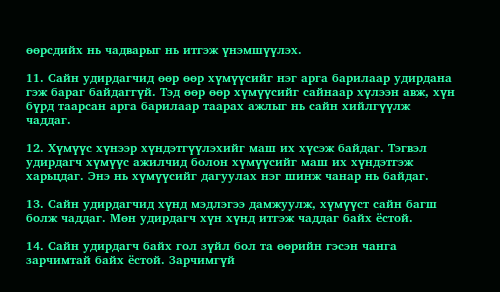өөрсдийх нь чадварыг нь итгэж үнэмшүүлэх.

11. Сайн удирдагчид өөр өөр хүмүүсийг нэг арга барилаар удирдана гэж бараг байдаггүй. Тэд өөр өөр хүмүүсийг сайнаар хүлээн авж, хүн бүрд таарсан арга барилаар таарах ажлыг нь сайн хийлгүүлж чаддаг.

12. Хүмүүс хүнээр хүндэтгүүлэхийг маш их хүсэж байдаг. Тэгвэл удирдагч хүмүүс ажилчид болон хүмүүсийг маш их хүндэтгэж харьцдаг. Энэ нь хүмүүсийг дагуулах нэг шинж чанар нь байдаг.

13. Сайн удирдагчид хүнд мэдлэгээ дамжуулж, хүмүүст сайн багш болж чаддаг. Мөн удирдагч хүн хүнд итгэж чаддаг байх ёстой.

14. Сайн удирдагч байх гол зүйл бол та өөрийн гэсэн чанга зарчимтай байх ёстой. Зарчимгүй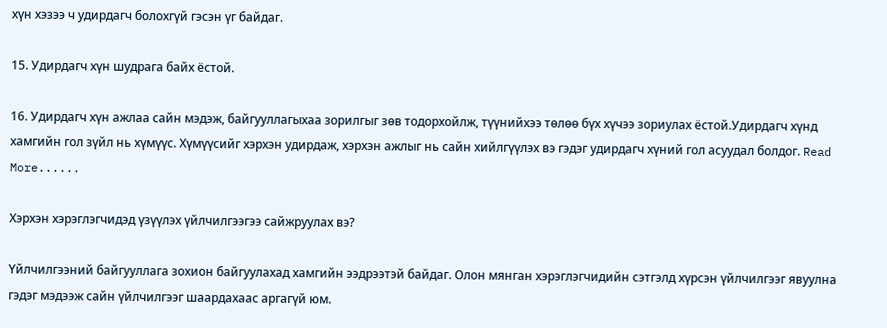хүн хэзээ ч удирдагч болохгүй гэсэн үг байдаг.

15. Удирдагч хүн шудрага байх ёстой.

16. Удирдагч хүн ажлаа сайн мэдэж, байгууллагыхаа зорилгыг зөв тодорхойлж, түүнийхээ төлөө бүх хүчээ зориулах ёстой.Удирдагч хүнд хамгийн гол зүйл нь хүмүүс. Хүмүүсийг хэрхэн удирдаж, хэрхэн ажлыг нь сайн хийлгүүлэх вэ гэдэг удирдагч хүний гол асуудал болдог. Read More......

Хэрхэн хэрэглэгчидэд үзүүлэх үйлчилгээгээ сайжруулах вэ?

Үйлчилгээний байгууллага зохион байгуулахад хамгийн ээдрээтэй байдаг. Олон мянган хэрэглэгчидийн сэтгэлд хүрсэн үйлчилгээг явуулна гэдэг мэдээж сайн үйлчилгээг шаардахаас аргагүй юм.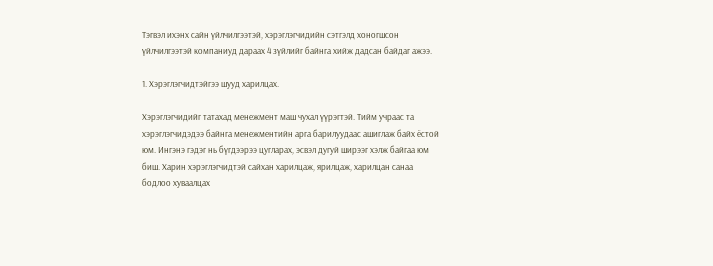Тэгвэл ихэнх сайн үйлчилгээтэй, хэрэглэгчидийн сэтгэлд хоногшсон үйлчилгээтэй компаниуд дараах 4 зүйлийг байнга хийж дадсан байдаг ажээ.

1. Хэрэглэгчидтэйгээ шууд харилцах.

Хэрэглэгчидийг татахад менежмент маш чухал үүрэгтэй. Тийм учраас та хэрэглэгчидэдээ байнга менежментийн арга барилуудаас ашиглаж байх ёстой юм. Ингэнэ гэдэг нь бүгдээрээ цугларах, эсвэл дугуй ширээг хэлж байгаа юм биш. Харин хэрэглэгчидтэй сайхан харилцаж, ярилцаж, харилцан санаа бодлоо хуваалцах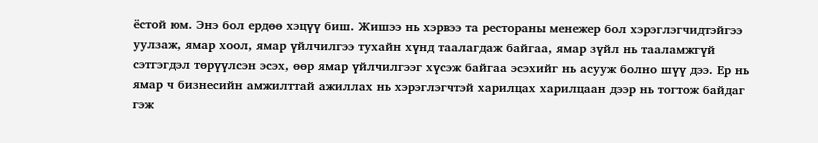ёстой юм. Энэ бол ердөө хэцүү биш. Жишээ нь хэрвээ та рестораны менежер бол хэрэглэгчидтэйгээ уулзаж, ямар хоол, ямар үйлчилгээ тухайн хүнд таалагдаж байгаа, ямар зүйл нь тааламжгүй сэтгэгдэл төрүүлсэн эсэх, өөр ямар үйлчилгээг хүсэж байгаа эсэхийг нь асууж болно шүү дээ. Ер нь ямар ч бизнесийн амжилттай ажиллах нь хэрэглэгчтэй харилцах харилцаан дээр нь тогтож байдаг гэж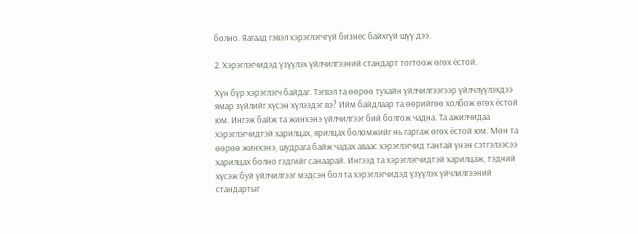болно. Яагаад гэвэл хэрэглэгчгүй бизнес байхгүй шүү дээ.

2. Хэрэглэгчидэд үзүүлэх үйлчилгээний стандарт тогтоож өгөх ёстой.

Хүн бүр хэрэглэгч байдаг. Тэгвэл та өөрөө тухайн үйлчилгээгээр үйлчлүүлэхдээ ямар зүйлийг хүсэн хүлээдэг вэ? Ийм байдлаар та өөрийгөө холбож өгөх ёстой юм. Ингэж байж та жинхэнэ үйлчилгээг бий болгож чадна. Та ажилчидаа хэрэглэгчидтэй харилцах, ярилцах боломжийг нь гаргаж өгөх ёстой юм. Мөн та өөрөө жинхэнэ, шудрага байж чадах аваас хэрэглэгчид тантай үнэн сэтгэлээсээ харилцах болно гэдгийг санаарай. Ингээд та хэрэглэгчидтэй харилцаж, тэдний хүсэж буй үйлчилгээг мэдсэн бол та хэрэглэгчидэд үзүүлэх үйчлилгээний стандартыг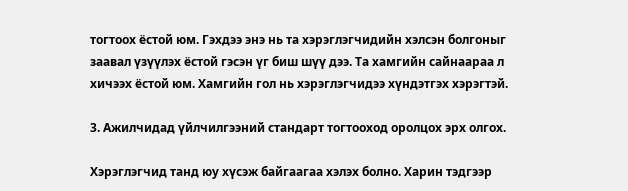тогтоох ёстой юм. Гэхдээ энэ нь та хэрэглэгчидийн хэлсэн болгоныг заавал үзүүлэх ёстой гэсэн үг биш шүү дээ. Та хамгийн сайнаараа л хичээх ёстой юм. Хамгийн гол нь хэрэглэгчидээ хүндэтгэх хэрэгтэй.

3. Ажилчидад үйлчилгээний стандарт тогтооход оролцох эрх олгох.

Хэрэглэгчид танд юу хүсэж байгаагаа хэлэх болно. Харин тэдгээр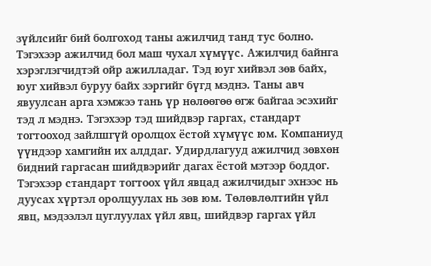зүйлсийг бий болгоход таны ажилчид танд тус болно. Тэгэхээр ажилчид бол маш чухал хүмүүс. Ажилчид байнга хэрэглэгчидтэй ойр ажилладаг. Тэд юуг хийвэл зөв байх, юуг хийвэл буруу байх зэргийг бүгд мэднэ. Таны авч явуулсан арга хэмжээ тань үр нөлөөгөө өгж байгаа эсэхийг тэд л мэднэ. Тэгэхээр тэд шийдвэр гаргах, стандарт тогтооход зайлшгүй оролцох ёстой хүмүүс юм. Компаниуд үүндээр хамгийн их алддаг. Удирдлагууд ажилчид зөвхөн бидний гаргасан шийдвэрийг дагах ёстой мэтээр боддог. Тэгэхээр стандарт тогтоох үйл явцад ажилчидыг эхнээс нь дуусах хүртэл оролцуулах нь зөв юм. Төлөвлөлтийн үйл явц, мэдээлэл цуглуулах үйл явц, шийдвэр гаргах үйл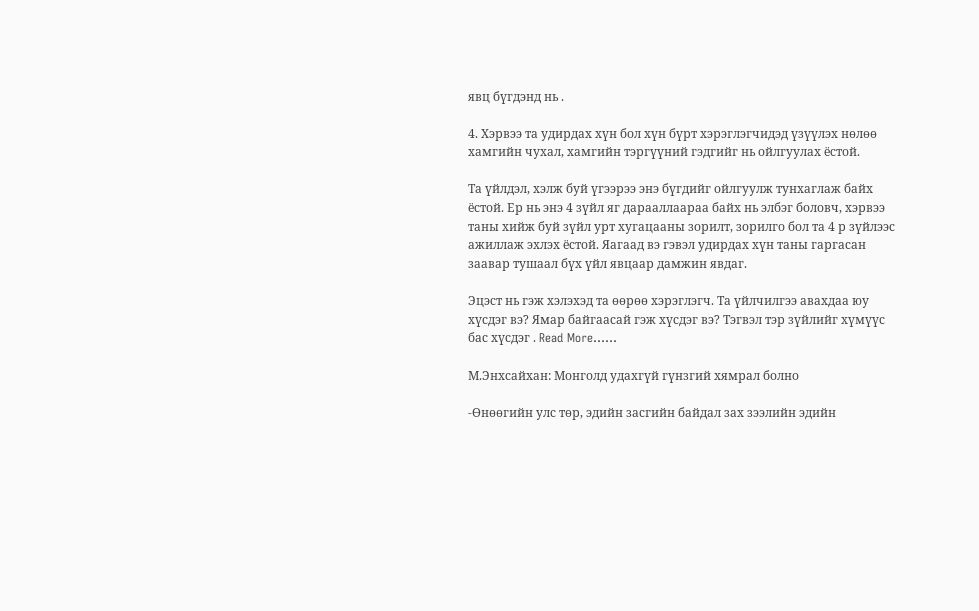явц бүгдэнд нь .

4. Хэрвээ та удирдах хүн бол хүн бүрт хэрэглэгчидэд үзүүлэх нөлөө хамгийн чухал, хамгийн тэргүүний гэдгийг нь ойлгуулах ёстой.

Та үйлдэл, хэлж буй үгээрээ энэ бүгдийг ойлгуулж тунхаглаж байх ёстой. Ер нь энэ 4 зүйл яг дарааллаараа байх нь элбэг боловч, хэрвээ таны хийж буй зүйл урт хугацааны зорилт, зорилго бол та 4 р зүйлээс ажиллаж эхлэх ёстой. Яагаад вэ гэвэл удирдах хүн таны гаргасан заавар тушаал бүх үйл явцаар дамжин явдаг.

Эцэст нь гэж хэлэхэд та өөрөө хэрэглэгч. Та үйлчилгээ авахдаа юу хүсдэг вэ? Ямар байгаасай гэж хүсдэг вэ? Тэгвэл тэр зүйлийг хүмүүс бас хүсдэг . Read More......

М.Энхсайхан: Монголд удахгүй гүнзгий хямрал болно

-Өнөөгийн улс төр, эдийн засгийн байдал зах зээлийн эдийн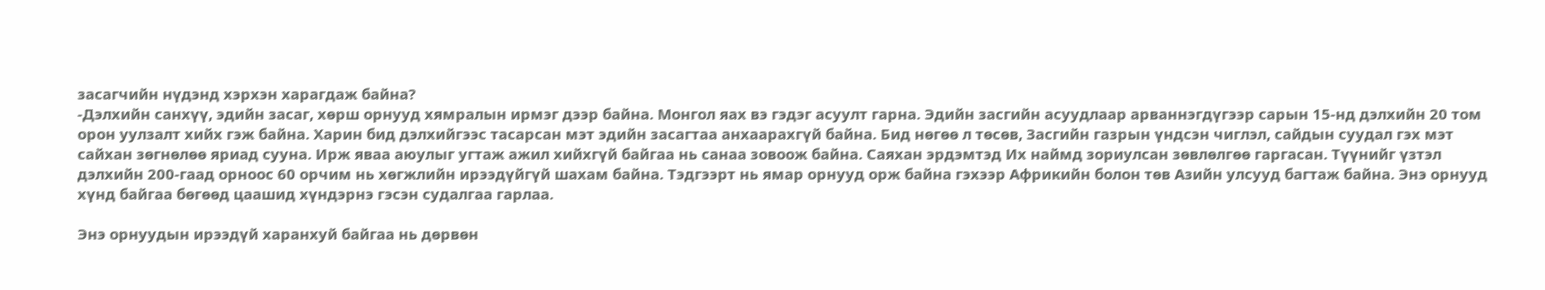засагчийн нүдэнд хэрхэн харагдаж байна?
-Дэлхийн санхүү, эдийн засаг, хөрш орнууд хямралын ирмэг дээр байна. Монгол яах вэ гэдэг асуулт гарна. Эдийн засгийн асуудлаар арваннэгдүгээр сарын 15-нд дэлхийн 20 том орон уулзалт хийх гэж байна. Харин бид дэлхийгээс тасарсан мэт эдийн засагтаа анхаарахгүй байна. Бид нөгөө л төсөв, Засгийн газрын үндсэн чиглэл, сайдын суудал гэх мэт сайхан зөгнөлөө яриад сууна. Ирж яваа аюулыг угтаж ажил хийхгүй байгаа нь санаа зовоож байна. Саяхан эрдэмтэд Их наймд зориулсан зөвлөлгөө гаргасан. Түүнийг үзтэл дэлхийн 200-гаад орноос 60 орчим нь хөгжлийн ирээдүйгүй шахам байна. Тэдгээрт нь ямар орнууд орж байна гэхээр Африкийн болон төв Азийн улсууд багтаж байна. Энэ орнууд хүнд байгаа бөгөөд цаашид хүндэрнэ гэсэн судалгаа гарлаа.

Энэ орнуудын ирээдүй харанхуй байгаа нь дөрвөн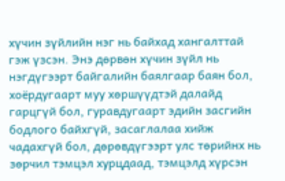хүчин зүйлийн нэг нь байхад хангалттай гэж үзсэн. Энэ дөрвөн хүчин зүйл нь нэгдүгээрт байгалийн баялгаар баян бол, хоёрдугаарт муу хөршүүдтэй далайд гарцгүй бол, гуравдугаарт эдийн засгийн бодлого байхгүй, засаглалаа хийж чадахгүй бол, дөрөвдүгээрт улс төрийнх нь зөрчил тэмцэл хурцдаад, тэмцэлд хүрсэн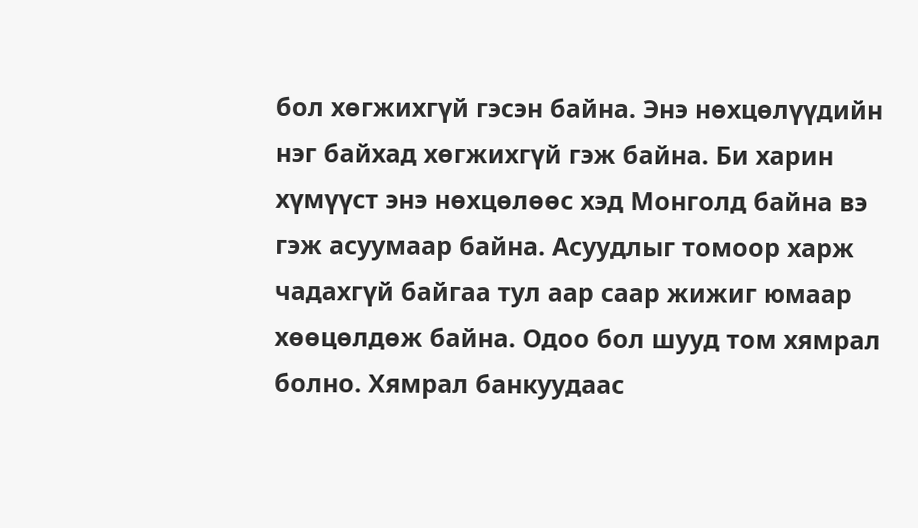бол хөгжихгүй гэсэн байна. Энэ нөхцөлүүдийн нэг байхад хөгжихгүй гэж байна. Би харин хүмүүст энэ нөхцөлөөс хэд Монголд байна вэ гэж асуумаар байна. Асуудлыг томоор харж чадахгүй байгаа тул аар саар жижиг юмаар хөөцөлдөж байна. Одоо бол шууд том хямрал болно. Хямрал банкуудаас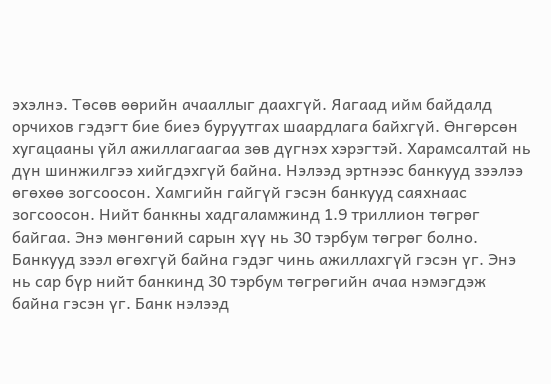эхэлнэ. Төсөв өөрийн ачааллыг даахгүй. Яагаад ийм байдалд орчихов гэдэгт бие биеэ буруутгах шаардлага байхгүй. Өнгөрсөн хугацааны үйл ажиллагаагаа зөв дүгнэх хэрэгтэй. Харамсалтай нь дүн шинжилгээ хийгдэхгүй байна. Нэлээд эртнээс банкууд зээлээ өгөхөө зогсоосон. Хамгийн гайгүй гэсэн банкууд саяхнаас зогсоосон. Нийт банкны хадгаламжинд 1.9 триллион төгрөг байгаа. Энэ мөнгөний сарын хүү нь 30 тэрбум төгрөг болно. Банкууд зээл өгөхгүй байна гэдэг чинь ажиллахгүй гэсэн үг. Энэ нь сар бүр нийт банкинд 30 тэрбум төгрөгийн ачаа нэмэгдэж байна гэсэн үг. Банк нэлээд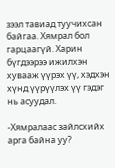зээл тавиад туучихсан байгаа. Хямрал бол гарцаагүй. Харин бүгдээрээ ижилхэн хувааж үүрэх үү, хэдхэн хүнд үүрүүлэх үү гэдэг нь асуудал.

-Хямралаас зайлсхийх арга байна уу?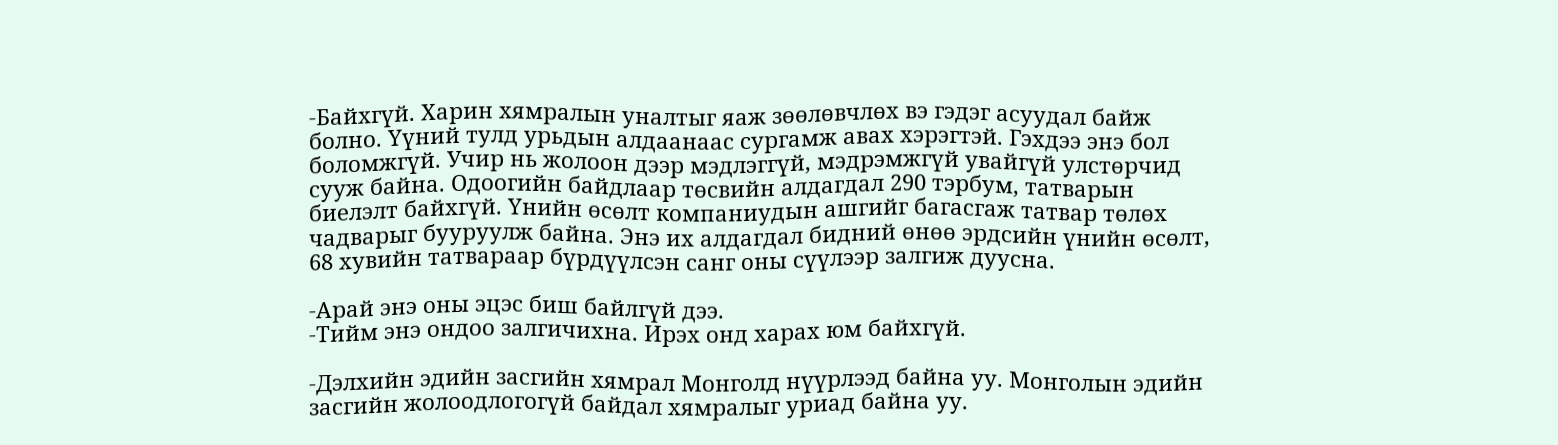-Байхгүй. Харин хямралын уналтыг яаж зөөлөвчлөх вэ гэдэг асуудал байж болно. Үүний тулд урьдын алдаанаас сургамж авах хэрэгтэй. Гэхдээ энэ бол боломжгүй. Учир нь жолоон дээр мэдлэггүй, мэдрэмжгүй увайгүй улстөрчид сууж байна. Одоогийн байдлаар төсвийн алдагдал 290 тэрбум, татварын биелэлт байхгүй. Үнийн өсөлт компаниудын ашгийг багасгаж татвар төлөх чадварыг бууруулж байна. Энэ их алдагдал бидний өнөө эрдсийн үнийн өсөлт, 68 хувийн татвараар бүрдүүлсэн санг оны сүүлээр залгиж дуусна.

-Арай энэ оны эцэс биш байлгүй дээ.
-Тийм энэ ондоо залгичихна. Ирэх онд харах юм байхгүй.

-Дэлхийн эдийн засгийн хямрал Монголд нүүрлээд байна уу. Монголын эдийн засгийн жолоодлогогүй байдал хямралыг уриад байна уу.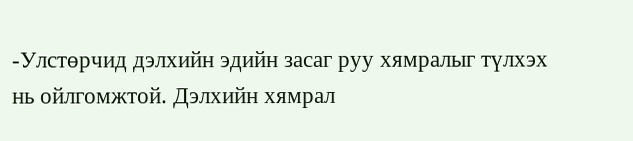-Улстөрчид дэлхийн эдийн засаг руу хямралыг түлхэх нь ойлгомжтой. Дэлхийн хямрал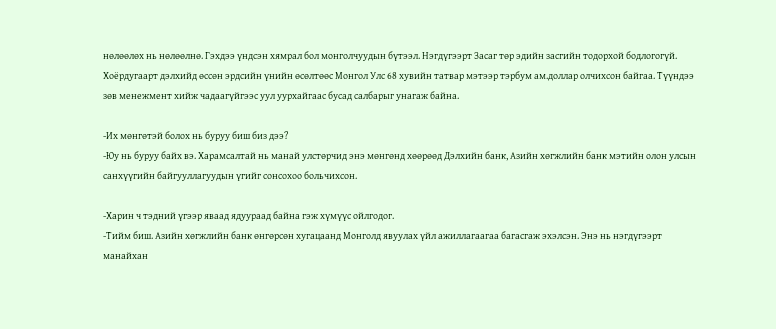нөлөөлөх нь нөлөөлнө. Гэхдээ үндсэн хямрал бол монголчуудын бүтээл. Нэгдүгээрт Засаг төр эдийн засгийн тодорхой бодлогогүй. Хоёрдугаарт дэлхийд өссөн эрдсийн үнийн өсөлтөөс Монгол Улс 68 хувийн татвар мэтээр тэрбум ам.доллар олчихсон байгаа. Түүндээ зөв менежмент хийж чадаагүйгээс уул уурхайгаас бусад салбарыг унагаж байна.

-Их мөнгөтэй болох нь буруу биш биз дээ?
-Юу нь буруу байх вэ. Харамсалтай нь манай улстөрчид энэ мөнгөнд хөөрөөд Дэлхийн банк, Азийн хөгжлийн банк мэтийн олон улсын санхүүгийн байгууллагуудын үгийг сонсохоо больчихсон.

-Харин ч тэдний үгээр яваад ядуураад байна гэж хүмүүс ойлгодог.
-Тийм биш. Азийн хөгжлийн банк өнгөрсөн хугацаанд Монголд явуулах үйл ажиллагаагаа багасгаж эхэлсэн. Энэ нь нэгдүгээрт манайхан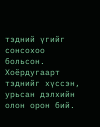тэдний үгийг сонсохоо больсон. Хоёрдугаарт тэднийг хүссэн, урьсан дэлхийн олон орон бий.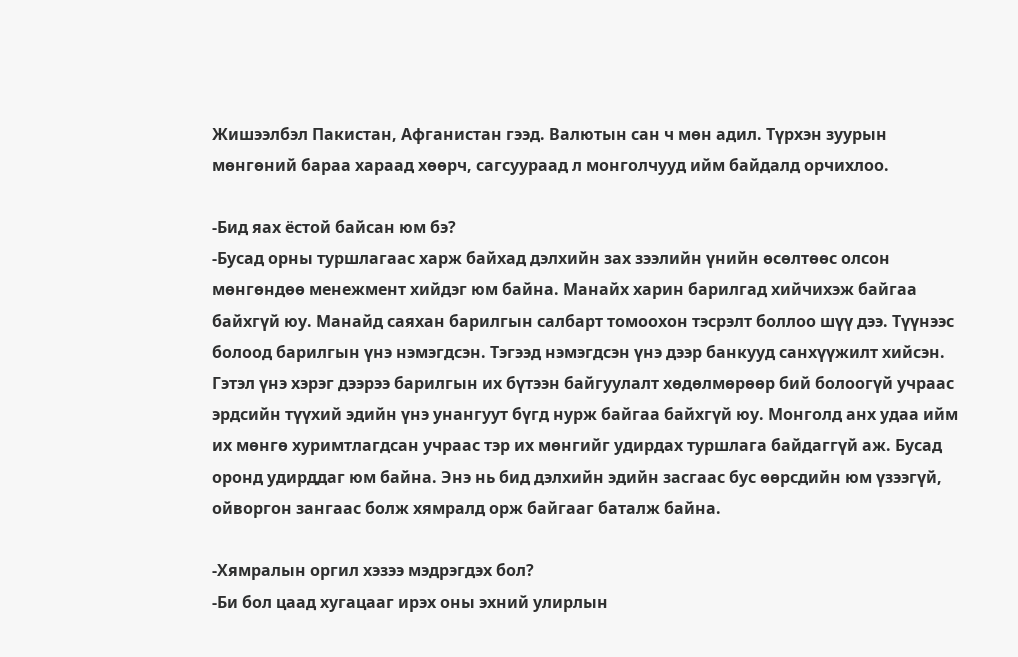Жишээлбэл Пакистан, Афганистан гээд. Валютын сан ч мөн адил. Түрхэн зуурын мөнгөний бараа хараад хөөрч, сагсуураад л монголчууд ийм байдалд орчихлоо.

-Бид яах ёстой байсан юм бэ?
-Бусад орны туршлагаас харж байхад дэлхийн зах зээлийн үнийн өсөлтөөс олсон мөнгөндөө менежмент хийдэг юм байна. Манайх харин барилгад хийчихэж байгаа байхгүй юу. Манайд саяхан барилгын салбарт томоохон тэсрэлт боллоо шүү дээ. Түүнээс болоод барилгын үнэ нэмэгдсэн. Тэгээд нэмэгдсэн үнэ дээр банкууд санхүүжилт хийсэн. Гэтэл үнэ хэрэг дээрээ барилгын их бүтээн байгуулалт хөдөлмөрөөр бий болоогүй учраас эрдсийн түүхий эдийн үнэ унангуут бүгд нурж байгаа байхгүй юу. Монголд анх удаа ийм их мөнгө хуримтлагдсан учраас тэр их мөнгийг удирдах туршлага байдаггүй аж. Бусад оронд удирддаг юм байна. Энэ нь бид дэлхийн эдийн засгаас бус өөрсдийн юм үзээгүй, ойворгон зангаас болж хямралд орж байгааг баталж байна.

-Хямралын оргил хэзээ мэдрэгдэх бол?
-Би бол цаад хугацааг ирэх оны эхний улирлын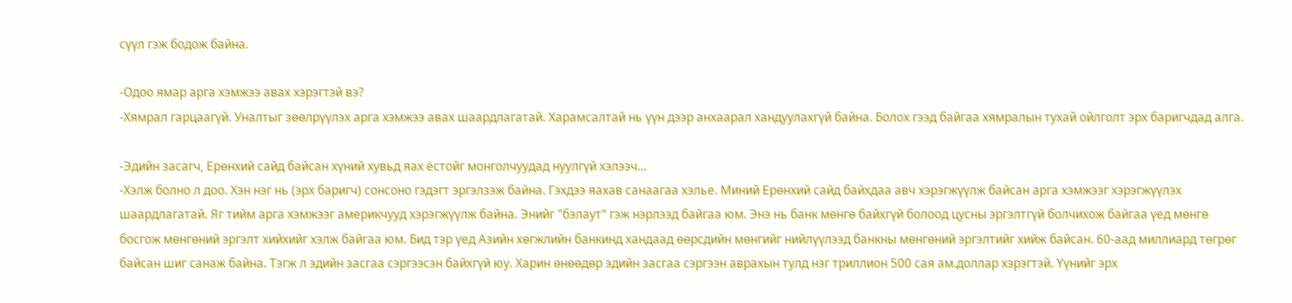сүүл гэж бодож байна.

-Одоо ямар арга хэмжээ авах хэрэгтэй вэ?
-Хямрал гарцаагүй. Уналтыг зөөлрүүлэх арга хэмжээ авах шаардлагатай. Харамсалтай нь үүн дээр анхаарал хандуулахгүй байна. Болох гээд байгаа хямралын тухай ойлголт эрх баригчдад алга.

-Эдийн засагч, Ерөнхий сайд байсан хүний хувьд яах ёстойг монголчуудад нуулгүй хэлээч...
-Хэлж болно л доо. Хэн нэг нь (эрх баригч) сонсоно гэдэгт эргэлзэж байна. Гэхдээ яахав санаагаа хэлье. Миний Ерөнхий сайд байхдаа авч хэрэгжүүлж байсан арга хэмжээг хэрэгжүүлэх шаардлагатай. Яг тийм арга хэмжээг америкчууд хэрэгжүүлж байна. Энийг "бэлаут" гэж нэрлээд байгаа юм. Энэ нь банк мөнгө байхгүй болоод цусны эргэлтгүй болчихож байгаа үед мөнгө босгож мөнгөний эргэлт хийхийг хэлж байгаа юм. Бид тэр үед Азийн хөгжлийн банкинд хандаад өөрсдийн мөнгийг нийлүүлээд банкны мөнгөний эргэлтийг хийж байсан. 60-аад миллиард төгрөг байсан шиг санаж байна. Тэгж л эдийн засгаа сэргээсэн байхгүй юу. Харин өнөөдөр эдийн засгаа сэргээн аврахын тулд нэг триллион 500 сая ам.доллар хэрэгтэй. Үүнийг эрх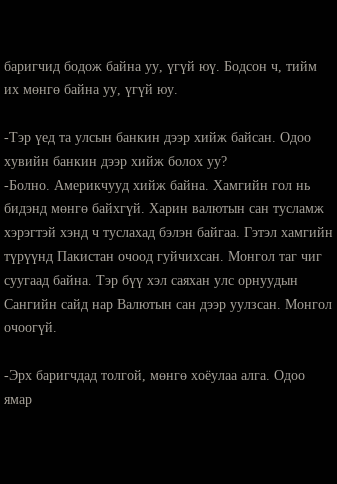баригчид бодож байна уу, үгүй юү. Бодсон ч, тийм их мөнгө байна уу, үгүй юу.

-Тэр үед та улсын банкин дээр хийж байсан. Одоо хувийн банкин дээр хийж болох уу?
-Болно. Америкчууд хийж байна. Хамгийн гол нь бидэнд мөнгө байхгүй. Харин валютын сан тусламж хэрэгтэй хэнд ч туслахад бэлэн байгаа. Гэтэл хамгийн түрүүнд Пакистан очоод гуйчихсан. Монгол таг чиг суугаад байна. Тэр бүү хэл саяхан улс орнуудын Сангийн сайд нар Валютын сан дээр уулзсан. Монгол очоогүй.

-Эрх баригчдад толгой, мөнгө хоёулаа алга. Одоо ямар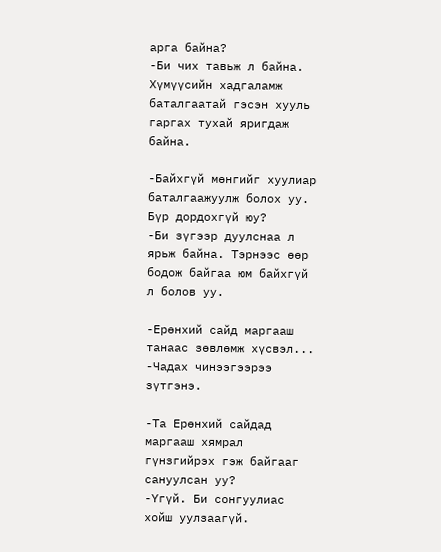арга байна?
-Би чих тавьж л байна. Хүмүүсийн хадгаламж баталгаатай гэсэн хууль гаргах тухай яригдаж байна.

-Байхгүй мөнгийг хуулиар баталгаажуулж болох уу. Бүр дордохгүй юу?
-Би зүгээр дуулснаа л ярьж байна. Тэрнээс өөр бодож байгаа юм байхгүй л болов уу.

-Ерөнхий сайд маргааш танаас зөвлөмж хүсвэл...
-Чадах чинээгээрээ зүтгэнэ.

-Та Ерөнхий сайдад маргааш хямрал гүнзгийрэх гэж байгааг сануулсан уу?
-Үгүй. Би сонгуулиас хойш уулзаагүй.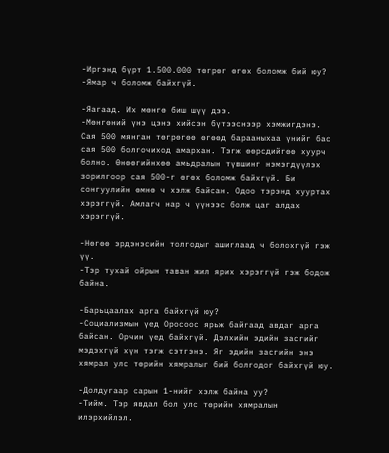-Иргэнд бүрт 1.500.000 төгрөг өгөх боломж бий юу?
-Ямар ч боломж байхгүй.

-Яагаад. Их мөнгө биш шүү дээ.
-Мөнгөний үнэ цэнэ хийсэн бүтээснээр хэмжигдэнэ. Сая 500 мянган төгрөгөө өгөөд барааныхаа үнийг бас сая 500 болгочиход амархан. Тэгж өөрсдийгөө хуурч болно. Өнөөгийнхөө амьдралын түвшинг нэмэгдүүлэх зорилгоор сая 500-г өгөх боломж байхгүй. Би сонгуулийн өмнө ч хэлж байсан. Одоо тэрэнд хууртах хэрэггүй. Амлагч нар ч үүнээс болж цаг алдах хэрэггүй.

-Нөгөө эрдэнэсийн толгодыг ашиглаад ч болохгүй гэж үү.
-Тэр тухай ойрын таван жил ярих хэрэггүй гэж бодож байна.

-Барьцаалах арга байхгүй юу?
-Социализмын үед Оросоос ярьж байгаад авдаг арга байсан. Орчин үед байхгүй. Дэлхийн эдийн засгийг мэдэхгүй хүн тэгж сэтгэнэ. Яг эдийн засгийн энэ хямрал улс төрийн хямралыг бий болгодог байхгүй юу.

-Долдугаар сарын 1-нийг хэлж байна уу?
-Тийм. Тэр явдал бол улс төрийн хямралын илэрхийлэл.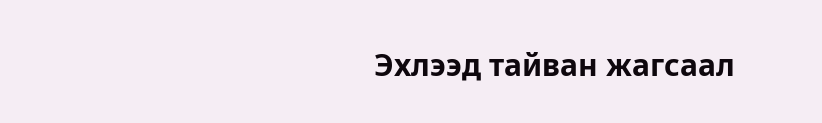Эхлээд тайван жагсаал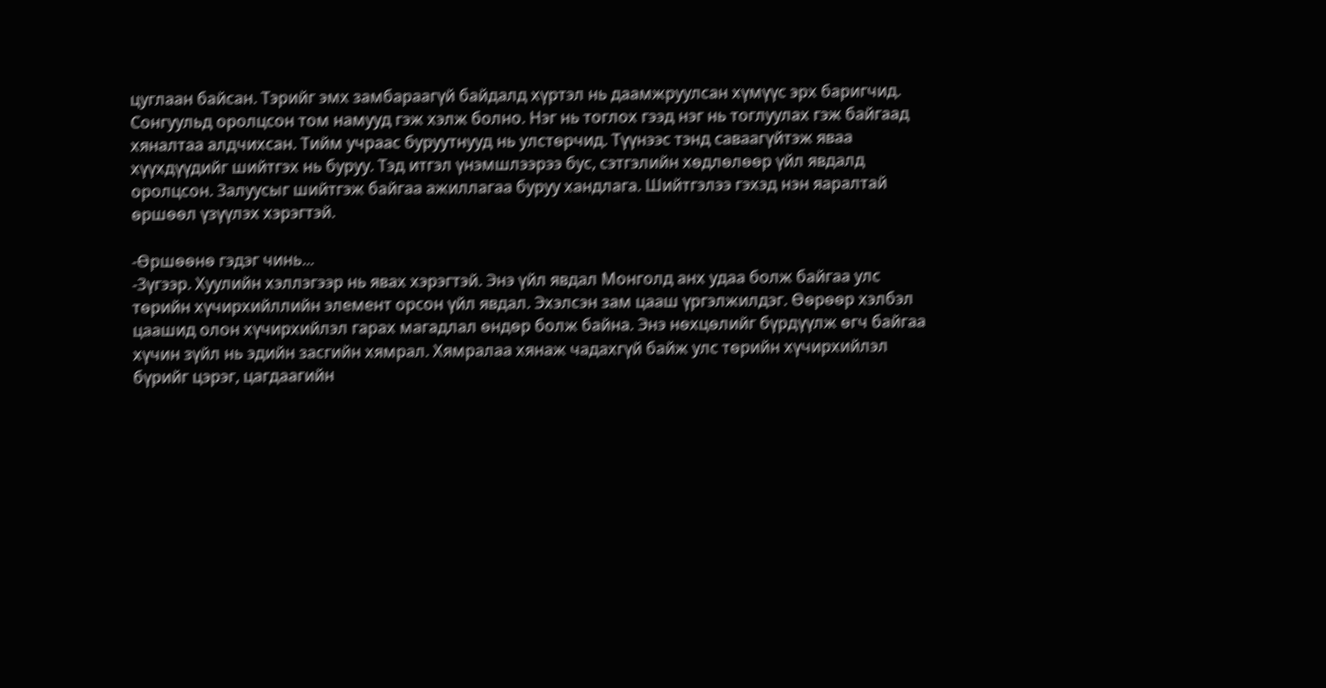цуглаан байсан. Тэрийг эмх замбараагүй байдалд хүртэл нь даамжруулсан хүмүүс эрх баригчид. Сонгуульд оролцсон том намууд гэж хэлж болно. Нэг нь тоглох гээд нэг нь тоглуулах гэж байгаад хяналтаа алдчихсан. Тийм учраас буруутнууд нь улстөрчид. Түүнээс тэнд саваагүйтэж яваа хүүхдүүдийг шийтгэх нь буруу. Тэд итгэл үнэмшлээрээ бус, сэтгэлийн хөдлөлөөр үйл явдалд оролцсон. Залуусыг шийтгэж байгаа ажиллагаа буруу хандлага. Шийтгэлээ гэхэд нэн яаралтай өршөөл үзүүлэх хэрэгтэй.

-Өршөөнө гэдэг чинь...
-Зүгээр. Хуулийн хэллэгээр нь явах хэрэгтэй. Энэ үйл явдал Монголд анх удаа болж байгаа улс төрийн хүчирхийллийн элемент орсон үйл явдал. Эхэлсэн зам цааш үргэлжилдэг. Өөрөөр хэлбэл цаашид олон хүчирхийлэл гарах магадлал өндөр болж байна. Энэ нөхцөлийг бүрдүүлж өгч байгаа хүчин зүйл нь эдийн засгийн хямрал. Хямралаа хянаж чадахгүй байж улс төрийн хүчирхийлэл бүрийг цэрэг, цагдаагийн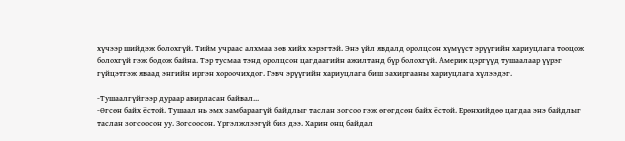хүчээр шийдэж болохгүй. Тийм учраас алхмаа зөв хийх хэрэгтэй. Энэ үйл явдалд оролцсон хүмүүст эрүүгийн хариуцлага тооцож болохгүй гэж бодож байна. Тэр тусмаа тэнд оролцсон цагдаагийн ажилтанд бүр болохгүй. Америк цэргүүд тушаалаар үүрэг гүйцэтгэж яваад энгийн иргэн хороочихдог. Гэвч эрүүгийн хариуцлага биш захиргааны хариуцлага хүлээдэг.

-Тушаалгүйгээр дураар авирласан байвал...
-Өгсөн байх ёстой. Тушаал нь эмх замбараагүй байдлыг таслан зогсоо гэж өгөгдсөн байх ёстой. Ерөнхийдөө цагдаа энэ байдлыг таслан зогсоосон уу. Зогсоосон. Үргэлжлээгүй биз дээ. Харин онц байдал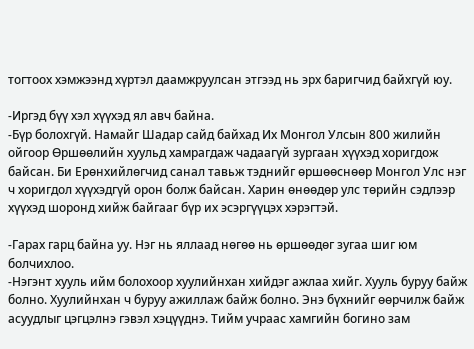тогтоох хэмжээнд хүртэл даамжруулсан этгээд нь эрх баригчид байхгүй юу.

-Иргэд бүү хэл хүүхэд ял авч байна.
-Бүр болохгүй. Намайг Шадар сайд байхад Их Монгол Улсын 800 жилийн ойгоор Өршөөлийн хуульд хамрагдаж чадаагүй зургаан хүүхэд хоригдож байсан. Би Ерөнхийлөгчид санал тавьж тэднийг өршөөснөөр Монгол Улс нэг ч хоригдол хүүхэдгүй орон болж байсан. Харин өнөөдөр улс төрийн сэдлээр хүүхэд шоронд хийж байгааг бүр их эсэргүүцэх хэрэгтэй.

-Гарах гарц байна уу. Нэг нь яллаад нөгөө нь өршөөдөг зугаа шиг юм болчихлоо.
-Нэгэнт хууль ийм болохоор хуулийнхан хийдэг ажлаа хийг. Хууль буруу байж болно. Хуулийнхан ч буруу ажиллаж байж болно. Энэ бүхнийг өөрчилж байж асуудлыг цэгцэлнэ гэвэл хэцүүднэ. Тийм учраас хамгийн богино зам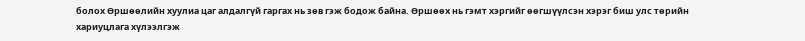болох Өршөөлийн хуулиа цаг алдалгүй гаргах нь зөв гэж бодож байна. Өршөөх нь гэмт хэргийг өөгшүүлсэн хэрэг биш улс төрийн хариуцлага хүлээлгэж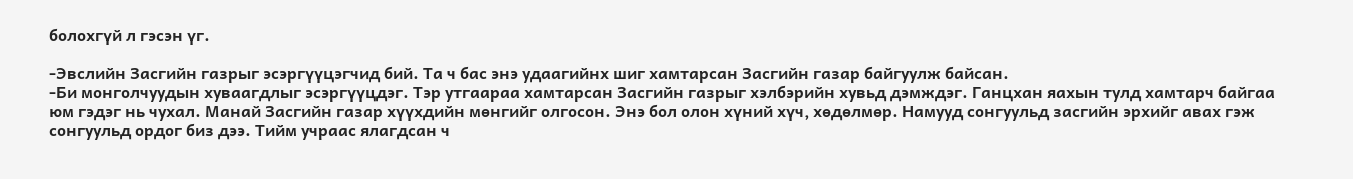болохгүй л гэсэн үг.

-Эвслийн Засгийн газрыг эсэргүүцэгчид бий. Та ч бас энэ удаагийнх шиг хамтарсан Засгийн газар байгуулж байсан.
-Би монголчуудын хуваагдлыг эсэргүүцдэг. Тэр утгаараа хамтарсан Засгийн газрыг хэлбэрийн хувьд дэмждэг. Ганцхан яахын тулд хамтарч байгаа юм гэдэг нь чухал. Манай Засгийн газар хүүхдийн мөнгийг олгосон. Энэ бол олон хүний хүч, хөдөлмөр. Намууд сонгуульд засгийн эрхийг авах гэж сонгуульд ордог биз дээ. Тийм учраас ялагдсан ч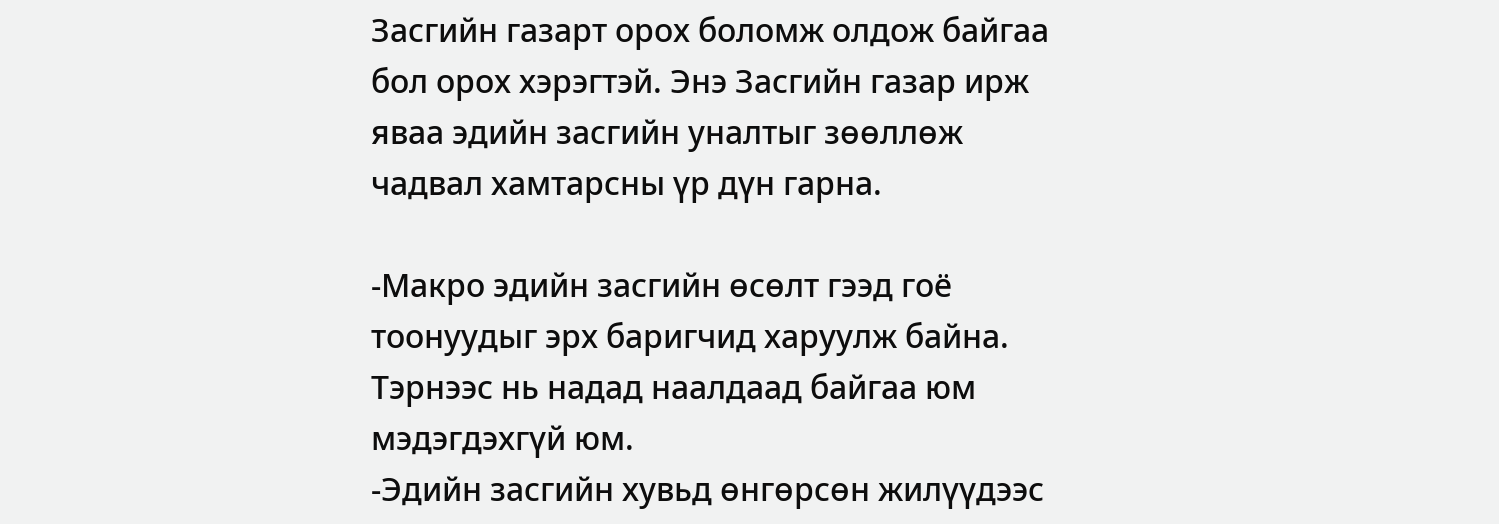Засгийн газарт орох боломж олдож байгаа бол орох хэрэгтэй. Энэ Засгийн газар ирж яваа эдийн засгийн уналтыг зөөллөж чадвал хамтарсны үр дүн гарна.

-Макро эдийн засгийн өсөлт гээд гоё тоонуудыг эрх баригчид харуулж байна. Тэрнээс нь надад наалдаад байгаа юм мэдэгдэхгүй юм.
-Эдийн засгийн хувьд өнгөрсөн жилүүдээс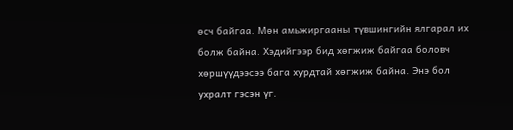өсч байгаа. Мөн амьжиргааны түвшингийн ялгарал их болж байна. Хэдийгээр бид хөгжиж байгаа боловч хөршүүдээсээ бага хурдтай хөгжиж байна. Энэ бол ухралт гэсэн үг.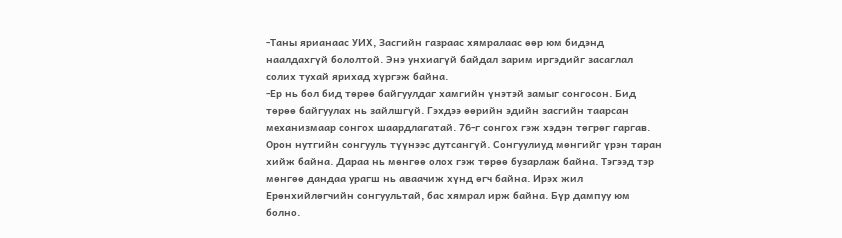-Таны ярианаас УИХ, Засгийн газраас хямралаас өөр юм бидэнд наалдахгүй бололтой. Энэ унхиагүй байдал зарим иргэдийг засаглал солих тухай ярихад хүргэж байна.
-Ер нь бол бид төрөө байгуулдаг хамгийн үнэтэй замыг сонгосон. Бид төрөө байгуулах нь зайлшгүй. Гэхдээ өөрийн эдийн засгийн таарсан механизмаар сонгох шаардлагатай. 76-г сонгох гэж хэдэн төгрөг гаргав. Орон нутгийн сонгууль түүнээс дутсангүй. Сонгуулиуд мөнгийг үрэн таран хийж байна. Дараа нь мөнгөө олох гэж төрөө бузарлаж байна. Тэгээд тэр мөнгөө дандаа урагш нь аваачиж хүнд өгч байна. Ирэх жил Ерөнхийлөгчийн сонгуультай, бас хямрал ирж байна. Бүр дампуу юм болно.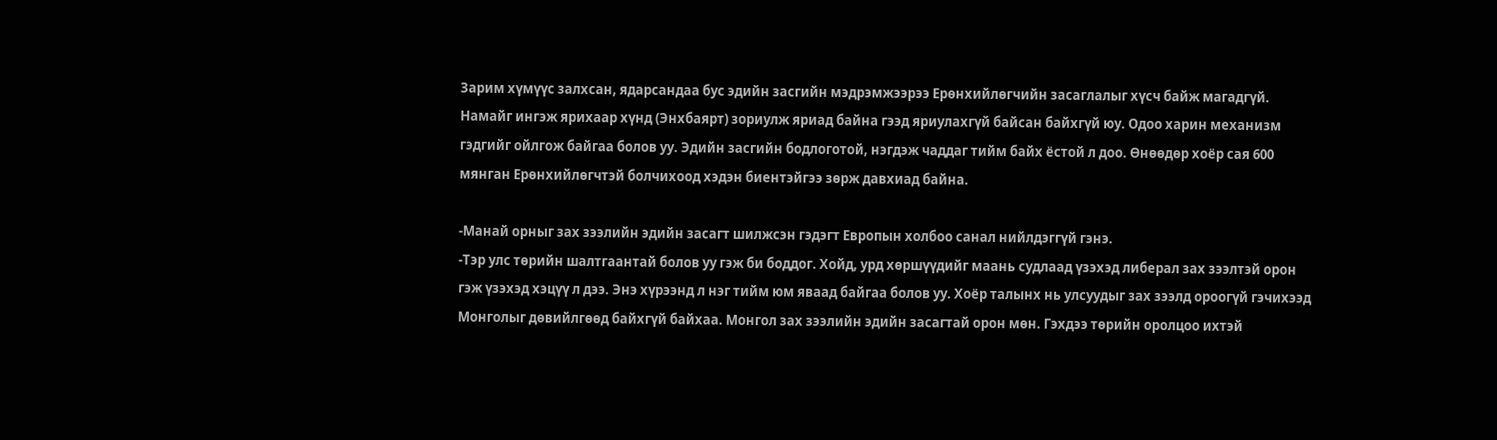Зарим хүмүүс залхсан, ядарсандаа бус эдийн засгийн мэдрэмжээрээ Ерөнхийлөгчийн засаглалыг хүсч байж магадгүй. Намайг ингэж ярихаар хүнд (Энхбаярт) зориулж яриад байна гээд яриулахгүй байсан байхгүй юу. Одоо харин механизм гэдгийг ойлгож байгаа болов уу. Эдийн засгийн бодлоготой, нэгдэж чаддаг тийм байх ёстой л доо. Өнөөдөр хоёр сая 600 мянган Ерөнхийлөгчтэй болчихоод хэдэн биентэйгээ зөрж давхиад байна.

-Манай орныг зах зээлийн эдийн засагт шилжсэн гэдэгт Европын холбоо санал нийлдэггүй гэнэ.
-Тэр улс төрийн шалтгаантай болов уу гэж би боддог. Хойд, урд хөршүүдийг маань судлаад үзэхэд либерал зах зээлтэй орон гэж үзэхэд хэцүү л дээ. Энэ хүрээнд л нэг тийм юм яваад байгаа болов уу. Хоёр талынх нь улсуудыг зах зээлд ороогүй гэчихээд Монголыг дөвийлгөөд байхгүй байхаа. Монгол зах зээлийн эдийн засагтай орон мөн. Гэхдээ төрийн оролцоо ихтэй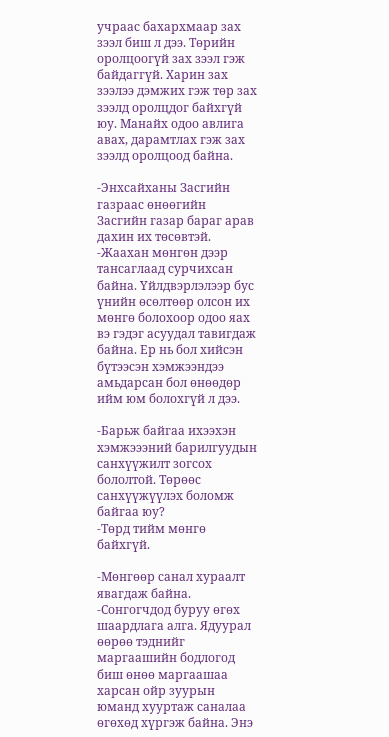учраас бахархмаар зах зээл биш л дээ. Төрийн оролцоогүй зах зээл гэж байдаггүй. Харин зах зээлээ дэмжих гэж төр зах зээлд оролцдог байхгүй юу. Манайх одоо авлига авах, дарамтлах гэж зах зээлд оролцоод байна.

-Энхсайханы Засгийн газраас өнөөгийн Засгийн газар бараг арав дахин их төсөвтэй.
-Жаахан мөнгөн дээр тансаглаад сурчихсан байна. Үйлдвэрлэлээр бус үнийн өсөлтөөр олсон их мөнгө болохоор одоо яах вэ гэдэг асуудал тавигдаж байна. Ер нь бол хийсэн бүтээсэн хэмжээндээ амьдарсан бол өнөөдөр ийм юм болохгүй л дээ.

-Барьж байгаа ихээхэн хэмжэээний барилгуудын санхүүжилт зогсох бололтой. Төрөөс санхүүжүүлэх боломж байгаа юу?
-Төрд тийм мөнгө байхгүй.

-Мөнгөөр санал хураалт явагдаж байна.
-Сонгогчдод буруу өгөх шаардлага алга. Ядуурал өөрөө тэднийг маргаашийн бодлогод биш өнөө маргаашаа харсан ойр зуурын юманд хууртаж саналаа өгөхөд хүргэж байна. Энэ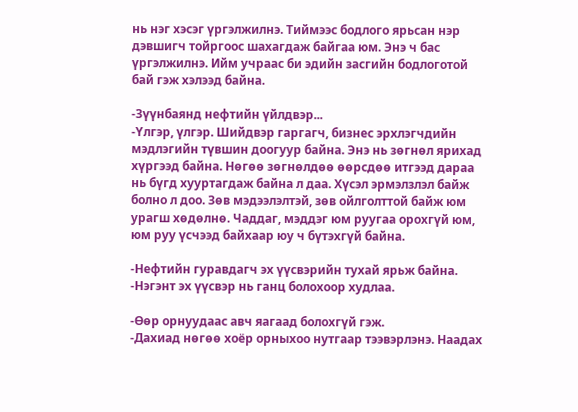нь нэг хэсэг үргэлжилнэ. Тиймээс бодлого ярьсан нэр дэвшигч тойргоос шахагдаж байгаа юм. Энэ ч бас үргэлжилнэ. Ийм учраас би эдийн засгийн бодлоготой бай гэж хэлээд байна.

-Зүүнбаянд нефтийн үйлдвэр...
-Үлгэр, үлгэр. Шийдвэр гаргагч, бизнес эрхлэгчдийн мэдлэгийн түвшин доогуур байна. Энэ нь зөгнөл ярихад хүргээд байна. Нөгөө зөгнөлдөө өөрсдөө итгээд дараа нь бүгд хууртагдаж байна л даа. Хүсэл эрмэлзлэл байж болно л доо. Зөв мэдээлэлтэй, зөв ойлголттой байж юм урагш хөдөлнө. Чаддаг, мэддэг юм руугаа орохгүй юм, юм руу үсчээд байхаар юу ч бүтэхгүй байна.

-Нефтийн гуравдагч эх үүсвэрийн тухай ярьж байна.
-Нэгэнт эх үүсвэр нь ганц болохоор худлаа.

-Өөр орнуудаас авч яагаад болохгүй гэж.
-Дахиад нөгөө хоёр орныхоо нутгаар тээвэрлэнэ. Наадах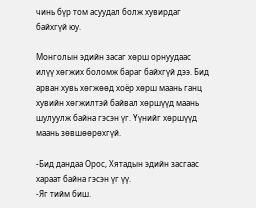чинь бүр том асуудал болж хувирдаг байхгүй юу.

Монголын эдийн засаг хөрш орнуудаас илүү хөгжих боломж бараг байхгүй дээ. Бид арван хувь хөгжөөд хоёр хөрш маань ганц хувийн хөгжилтэй байвал хөршүүд маань шулуулж байна гэсэн үг. Үүнийг хөршүүд маань зөвшөөрөхгүй.

-Бид дандаа Орос, Хятадын эдийн засгаас хараат байна гэсэн үг үү.
-Яг тийм биш.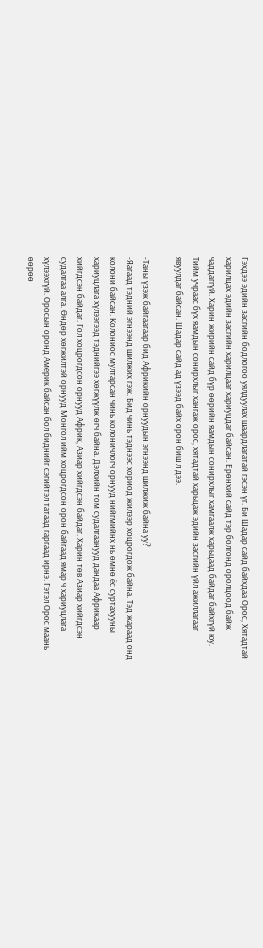Гэхдээ эдийн засгийн бодлогоо уялдуулах шаардлагатай гэсэн үг. Би Шадар сайд байхдаа Орос, Хятадтай харилцах эдийн засгийн харилцааг хариуцдаг байсан. Ерөнхий сайд тэр болгонд оролцоод байж чаддаггүй. Харин жирийн сайд бүр өөрийн яамдын сонирхлыг хамгаалж харьцаад байдаг байхгүй юу. Тийм учраас бүх яамдын сонирхлыг хангаж орос, хятадтай харьцаж эдийн засгийн үйл ажиллагааг явуулдаг байсан. Шадар сайд ад үзээд байх орон биш л дээ.

-Таны үзэж байгаагаар бид Африкийн орнуудын эгнээнд шилжиж байна уу?
-Яагаад тэдний эгнээнд шилжих гэж. Бид чинь тэднээс хориод жилээр хоцрогдож байна. Тэд жараад онд колони байсан. Колониос мултарсан чинь колоничлогч орнууд нийгмийнх нь өмнө ёс суртахууны хариуцлага хүлээгээд тэднийгээ хөгжүүлж өгч байна. Дэлхийн том судалгаанууд дандаа Африкаар хийгдсэн байдаг. Гол хоцрогдсон орнууд Африк, Азиар хийгдсэн байдаг. Харин төв Азиар хийгдсэн судалгаа алга. Өндөр хөгжилтэй орнууд Монгол ийм хоцрогдсон орон байгаад ямар ч хариуцлага хүлээхгүй. Оросын оронд Америк байсан бол биднийг сэгийтэл татаад гаргаад ирнэ. Гэтэл Орос маань өөрөө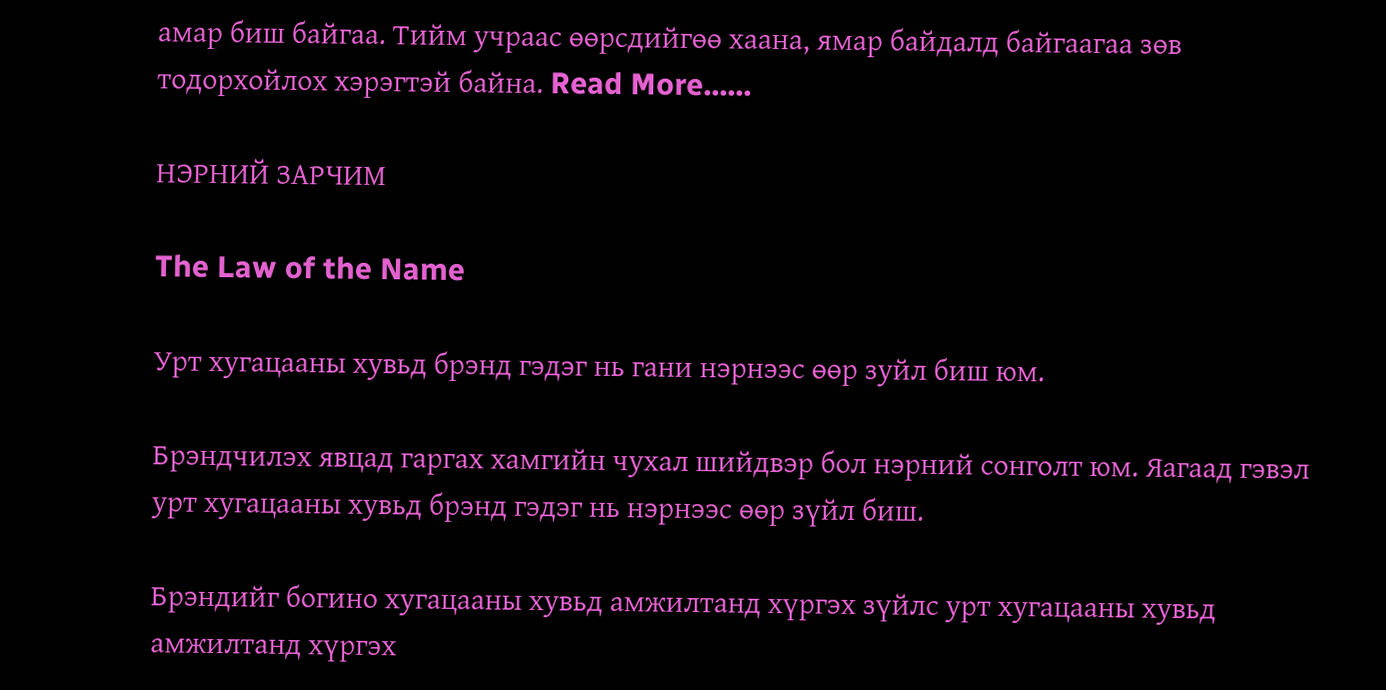амар биш байгаа. Тийм учраас өөрсдийгөө хаана, ямар байдалд байгаагаа зөв тодорхойлох хэрэгтэй байна. Read More......

НЭРНИЙ ЗАРЧИМ

The Law of the Name

Урт хугацааны хувьд брэнд гэдэг нь гани нэрнээс өөр зуйл биш юм.

Брэндчилэх явцад гаргах хамгийн чухал шийдвэр бол нэрний сонголт юм. Яагаад гэвэл урт хугацааны хувьд брэнд гэдэг нь нэрнээс өөр зүйл биш.

Брэндийг богино хугацааны хувьд амжилтанд хүргэх зүйлс урт хугацааны хувьд амжилтанд хүргэх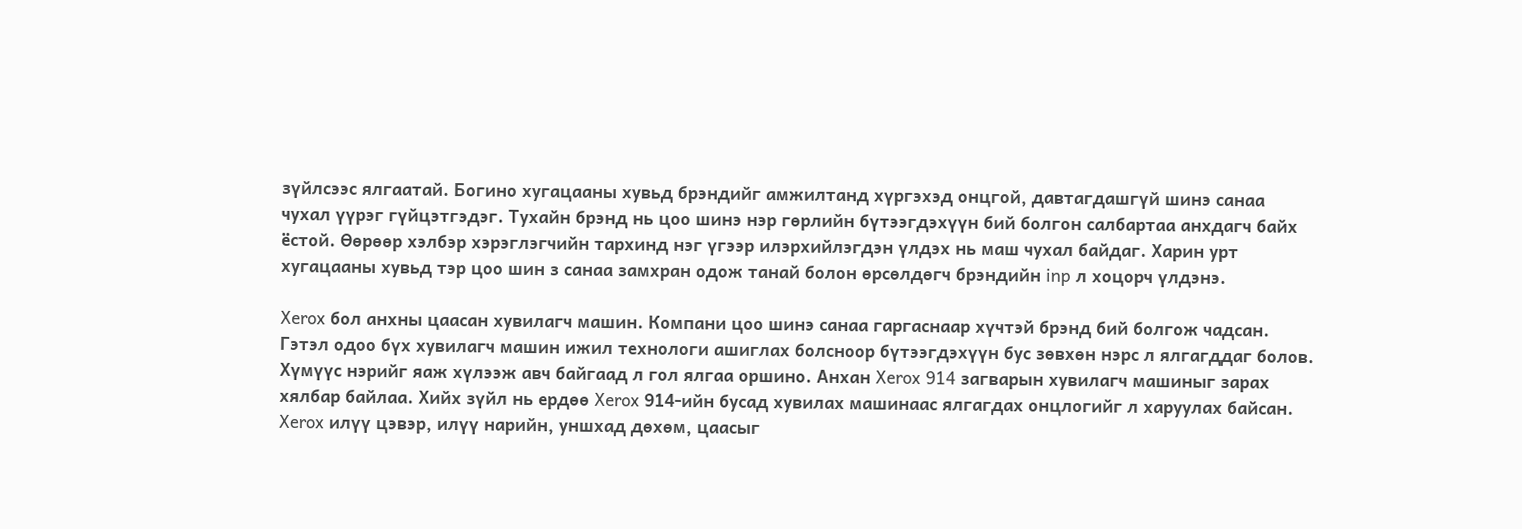зүйлсээс ялгаатай. Богино хугацааны хувьд брэндийг амжилтанд хүргэхэд онцгой, давтагдашгүй шинэ санаа чухал үүрэг гүйцэтгэдэг. Тухайн брэнд нь цоо шинэ нэр гөрлийн бүтээгдэхүүн бий болгон салбартаа анхдагч байх ёстой. Өөрөөр хэлбэр хэрэглэгчийн тархинд нэг үгээр илэрхийлэгдэн үлдэх нь маш чухал байдаг. Харин урт хугацааны хувьд тэр цоо шин з санаа замхран одож танай болон өрсөлдөгч брэндийн inp л хоцорч үлдэнэ.

Xerox бол анхны цаасан хувилагч машин. Компани цоо шинэ санаа гаргаснаар хүчтэй брэнд бий болгож чадсан. Гэтэл одоо бүх хувилагч машин ижил технологи ашиглах болсноор бүтээгдэхүүн бус зөвхөн нэрс л ялгагддаг болов. Хүмүүс нэрийг яаж хүлээж авч байгаад л гол ялгаа оршино. Анхан Xerox 914 загварын хувилагч машиныг зарах хялбар байлаа. Хийх зүйл нь ердөө Xerox 914-ийн бусад хувилах машинаас ялгагдах онцлогийг л харуулах байсан. Xerox илүү цэвэр, илүү нарийн, уншхад дөхөм, цаасыг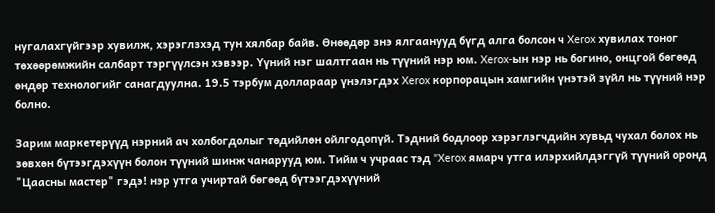нугалахгүйгээр хувилж, хэрэглзхэд тун хялбар байв. Өнөөдөр знэ ялгаанууд бүгд алга болсон ч Xerox хувилах тоног төхөөрөмжийн салбарт тэргүүлсэн хэвээр. Үүний нэг шалтгаан нь түүний нэр юм. Xerox-ын нэр нь богино, онцгой бөгөөд өндөр технологийг санагдуулна. 19.5 тэрбум доллараар үнэлэгдэх Xerox корпорацын хамгийн үнэтэй зүйл нь түүний нэр болно.

Зарим маркетерүүд нэрний ач холбогдолыг төдийлөн ойлгодопүй. Тэдний бодлоор хэрэглэгчдийн хувьд чухал болох нь зөвхөн бүтээгдэхүүн болон түүний шинж чанарууд юм. Тийм ч учраас тэд "Xerox ямарч утга илэрхийлдэггүй түүний оронд "Цаасны мастер" гэдэ! нэр утга учиртай бөгөөд бүтээгдэхүүний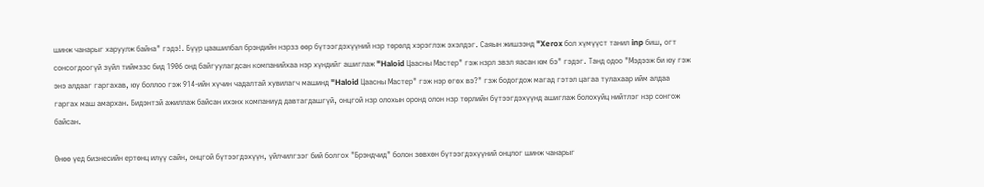шинж чанарыг харуулж байна" гэдэ!. Бүүр цаашилбал брэндийн нзрзз өөр бүтээгдэхүүний нзр төрөлд хэрэглэж эхэлдэг. Саяын жишзэнд "Xerox бол хүмүүст танил inp биш, огт сонсогдоогүй зүйл тиймззс бид 1906 онд байгуулагдсан компанийхаа нэр хүндийг ашиглаж "Haloid Цаасны Мастер" гэж нзрл звзл яасан юм бэ" гэдэг. Танд одоо "Мэдээж би юу гэж энэ алдааг гаргахав, юу боллоо гэж 914-ийн хүчин чадалтай хувилагч машинд "Haloid Цаасны Мастер" гэж нэр өгөх вэ?" гзж бодогдож магад гэтэл цагаа тулахаар ийм алдаа гаргах маш амархан. Бидэнтзй ажиллаж байсан ихэнх компаниуд давтагдашгүй, онцгой нзр олохын оронд олон нзр төрлийн бүтээгдэхүүнд ашиглаж болохуйц нийтлэг нзр сонгож байсан.

Өнөө үед бизнесийн ертөнц илүү сайн, онцгой бүтээгдэхүүн, үйлчилгзэг бий болгох "Брэндчид" болон зөвхөн бүтээгдэхүүний онцлог шинж чанарыг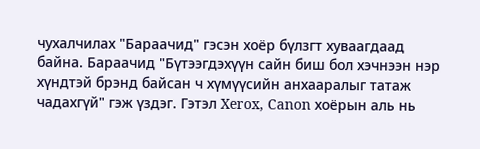чухалчилах "Бараачид" гэсэн хоёр бүлзгт хуваагдаад байна. Бараачид "Бүтээгдэхүүн сайн биш бол хэчнээн нэр хүндтэй брэнд байсан ч хүмүүсийн анхааралыг татаж чадахгүй" гэж үздэг. Гэтэл Xerox, Canon хоёрын аль нь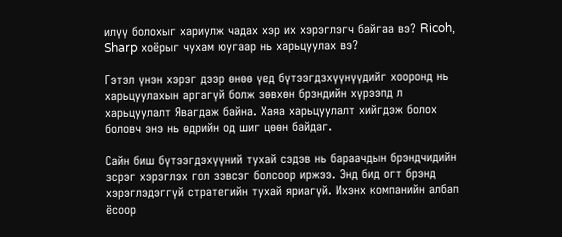илүү болохыг хариулж чадах хэр их хэрэглэгч байгаа вэ? Ricoh, Sharp хоёрыг чухам юугаар нь харьцуулах вэ?

Гэтэл үнэн хэрэг дээр өнөө үед бүтээгдзхүүнүүдийг хооронд нь харьцуулахын аргагүй болж зөвхөн брзндийн хүрээпд л харьцуулалт Явагдаж байна. Хаяа харьцуулалт хийгдэж болох боловч энэ нь өдрийн од шиг цөөн байдаг.

Сайн биш бүтээгдэхүүний тухай сэдэв нь бараачдын брэндчидийн зсрэг хэрэглэх гол зэвсэг болсоор иржээ. Энд бид огт брэнд хэрэглэдэггүй стратегийн тухай яриагүй. Ихэнх компанийн албап ёсоор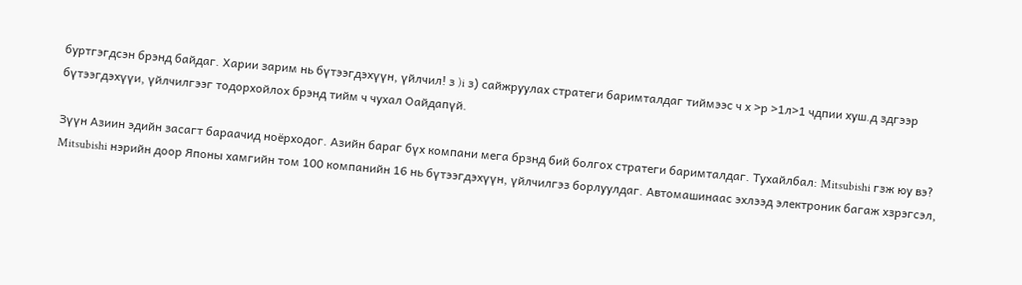буртгэгдсэн брэнд байдаг. Харии зарим нь бүтээгдэхүүн, үйлчил! з )i з) сайжруулах стратеги баримталдаг тиймээс ч х >р >1л>1 чдпии хуш.д здгээр бүтээгдэхүүи, үйлчилгээг тодорхойлох брэнд тийм ч чухал Оайдапүй.

Зүүн Азиин эдийн засагт бараачид ноёрходог. Азийн бараг бүх компани мега брзнд бий болгох стратеги баримталдаг. Тухайлбал: Mitsubishi гзж юу вэ? Mitsubishi нэрийн доор Японы хамгийн том 100 компанийн 16 нь бүтээгдэхүүн, үйлчилгэз борлуулдаг. Автомашинаас эхлээд электроник багаж хзрэгсэл,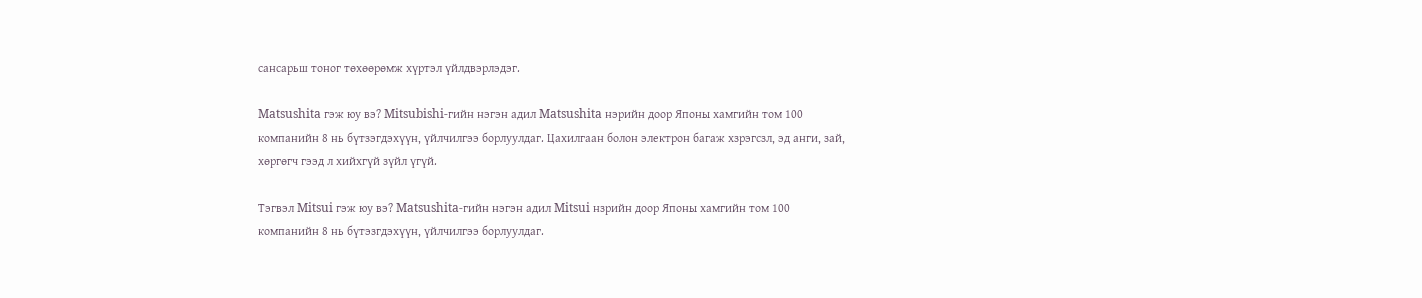сансарьш тоног төхөөрөмж хүртэл үйлдвэрлэдэг.

Matsushita гэж юу вэ? Mitsubishi-гийн нэгэн адил Matsushita нэрийн доор Японы хамгийн том 100 компанийн 8 нь бүтзэгдэхүүн, үйлчилгээ борлуулдаг. Цахилгаан болон электрон багаж хзрэгсзл, эд анги, зай, хөргөгч гээд л хийхгүй зүйл үгүй.

Тэгвэл Mitsui гэж юу вэ? Matsushita-гийн нэгэн адил Mitsui нзрийн доор Японы хамгийн том 100 компанийн 8 нь бүтэзгдэхүүн, үйлчилгээ борлуулдаг.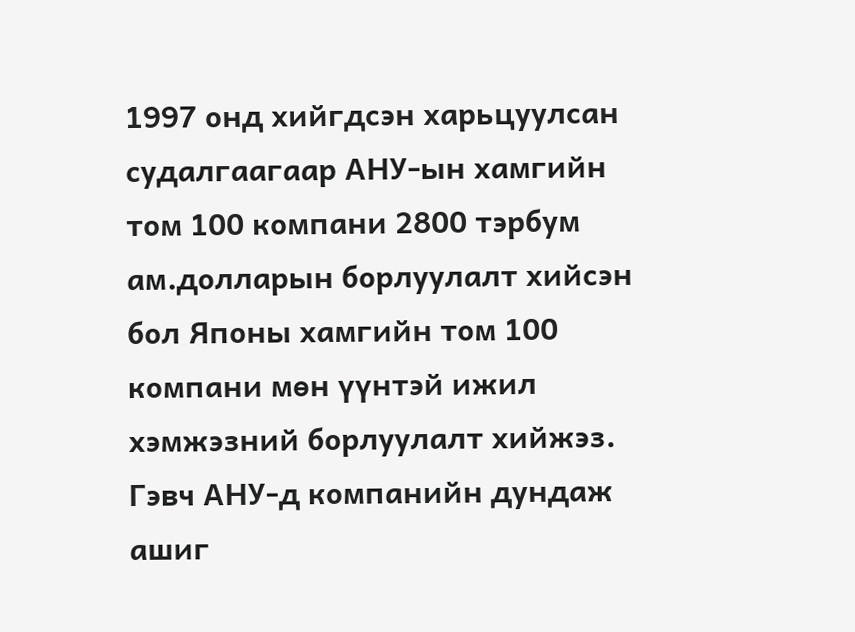1997 онд хийгдсэн харьцуулсан судалгаагаар АНУ-ын хамгийн том 100 компани 2800 тэрбум ам.долларын борлуулалт хийсэн бол Японы хамгийн том 100 компани мөн үүнтэй ижил хэмжэзний борлуулалт хийжэз. Гэвч АНУ-д компанийн дундаж ашиг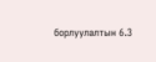борлуулалтын 6.3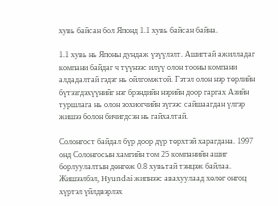хувь байсан бол Японд 1.1 хувь байсан байна.

1.1 хувь нь Японы дундаж үзүүлэлт. Ашигтай ажилладаг компани байдаг ч түүнээс илүү олон тооны компани алдадалтай гэдэг нь ойлгомжтой. Гэтэл олон нэр төрлийн бүтэзгдэхүүнийг нэг брэндийн нэрийн доор гаргах Азийн туршлага нь олон зохиогчийн зүгээс сайшаагдан үлгэр жишээ болон бичигдсэн нь гайхалтай.

Солонгост байдал бүр доор дүр төрхтэй харагдана. 1997 онд Солонгосын хамгийн том 25 компанийн ашиг борлуулалтын дөнгөж 0.8 хувьтай тэнцэж байлаа. Жишээлбэл, Hyundai жипнээс авахуулаад хөлөг онгоц хүртэл үйлдвэрлэх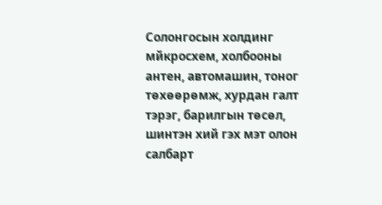Солонгосын холдинг мйкросхем, холбооны антен, автомашин, тоног төхөөрөмж, хурдан галт тэрэг, барилгын төсөл, шинтэн хий гэх мэт олон салбарт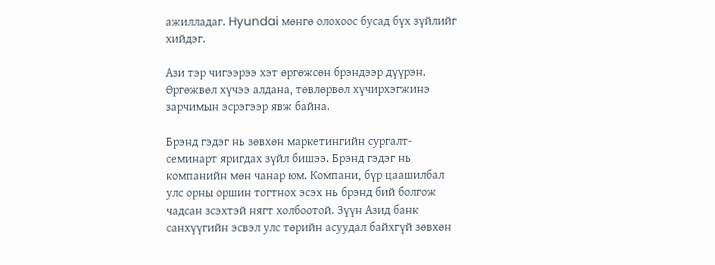ажилладаг. Hyundai мөнгө олохоос бусад бүх зүйлийг хийдэг.

Ази тэр чигээрээ хэт өргөжсөн брэндээр дүүрэн. Өргөжвөл хүчээ алдана, төвлөрвөл хүчирхэгжинэ зарчимын эсрэгээр явж байна.

Брэнд гэдэг нь зөвхөн маркетингийн сургалт-семинарт яригдах зүйл бишээ. Брэнд гэдэг нь компанийн мөн чанар юм. Компани, бүр цаашилбал улс орны оршин тогтнох эсэх нь брэнд бий болгож чадсан зсэхтэй нягт холбоотой. Зүүн Азид банк санхүүгийн эсвэл улс төрийн асуудал байхгүй зөвхөн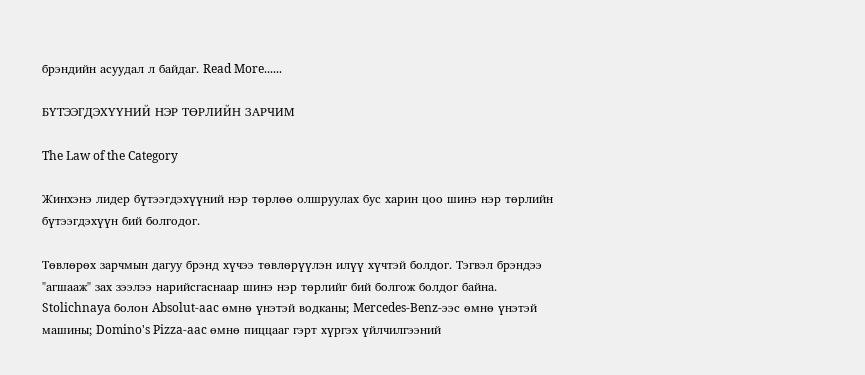брэндийн асуудал л байдаг. Read More......

БҮТЭЭГДЭХҮҮНИЙ НЭР ТӨРЛИЙН ЗАРЧИМ

The Law of the Category

Жинхэнэ лидер бүтээгдэхүүний нэр төрлөө олшруулах бус харин цоо шинэ нэр төрлийн бүтээгдэхүүн бий болгодог.

Төвлөрөх зарчмын дагуу брэнд хүчээ төвлөрүүлэн илүү хүчтэй болдог. Тэгвэл брэндээ "агшааж" зах зээлээ нарийсгаснаар шинэ нэр төрлийг бий болгож болдог байна. Stolichnaya болон Absolut-aac өмнө үнэтэй водканы; Mercedes-Benz-ээс өмнө үнэтэй машины; Domino's Pizza-aac өмнө пиццааг гэрт хүргэх үйлчилгээний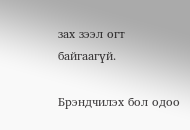зах зээл огт байгаагүй.

Брэндчилэх бол одоо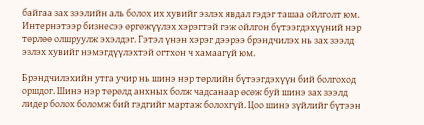байгаа зах зээлийн аль болох их хувийг эзлэх явдал гэдэг ташаа ойлголт юм. Интернэтээр бизнесээ өргөжүүлэх хэрэгтэй гэж ойлгон бүтээгдэхүүний нэр төрлөө олшруулж эхэлдэг. Гэтэл үнэн хэрэг дээрээ брэндчилэх нь зах зээлд эзлэх хувийг нэмэгдүүлэхтэй огтхон ч хамаагүй юм.

Брэндчилэхийн утга учир нь шинэ нэр төрлийн бүтээгдэхүүн бий болгоход оршдог. Шинэ нэр төрөлд анхных болж чадсанаар өсөж буй шинэ зах зээлд лидер болох боломж бий гэдгийг мартаж болохгүй. Цоо шинэ зүйлийг бүтээн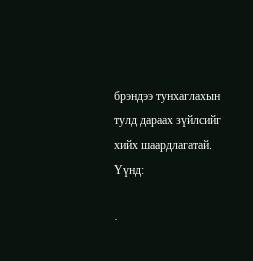брэндээ тунхаглахын тулд дараах зүйлсийг хийх шаардлагатай. Үүнд:

·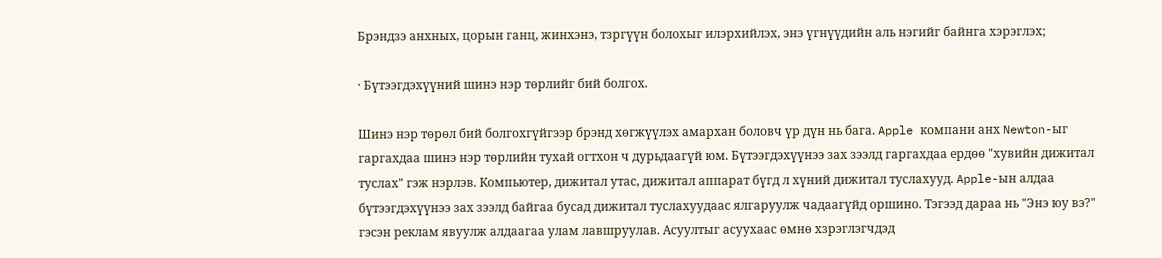Брэндзэ анхных, цорын ганц, жинхэнэ, тзргүүн болохыг илэрхийлэх, энэ үгнүүдийн аль нэгийг байнга хэрэглэх;

· Бүтээгдэхүүний шинэ нэр төрлийг бий болгох.

Шинэ нэр төрөл бий болгохгүйгээр брэнд хөгжүүлэх амархан боловч үр дүн нь бага. Apple компани анх Newton-ыг гаргахдаа шинэ нэр төрлийн тухай огтхон ч дурьдаагүй юм. Бүтээгдэхүүнээ зах зээлд гаргахдаа ердөө "хувийн дижитал туслах" гэж нэрлэв. Компьютер, дижитал утас, дижитал аппарат бүгд л хүний дижитал туслахууд. Apple-ын алдаа бүтээгдэхүүнээ зах зээлд байгаа бусад дижитал туслахуудаас ялгаруулж чадаагүйд оршино. Тэгээд дараа нь "Энэ юу вэ?" гэсэн реклам явуулж алдаагаа улам лавшруулав. Асуултыг асуухаас өмнө хзрэглэгчдэд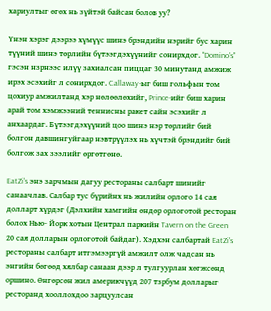хариултыг өгөх нь зүйтэй байсан болов уу?

Үнэн хэрэг дээрээ хүмүүс шинэ брэндийн нэрийг бус харин түүний шинэ төрлийн бүтээгдэхүүнийг сонирхдог. "Domino's" гэсэн нзрнээс илүү захиалсан пиццаг 30 минутанд амжиж ирэх эсэхийг л сонирхдог. Callaway-ыг биш гольфын том цохиур амжилтанд хэр нөлөөлөхийг, Prince-ийг биш харин арай том хэмжээний теннисны ракет сайн эсэхийг л анхаардаг. Бүтээгдэхүүний цоо шинэ нэр төрлийг бий болгон давшингуйгаар нэвтрүүлэх нь хүчтэй брэндийг бий болгож зах зээлийг өргөтгөнө.

EatZi's энэ зарчмын дагуу рестораны салбарт шинийг санаачлав. Салбар тус бүрийнх нь жилийн орлого 14 сая долларт хүрдэг (Дэлхийн хамгийн өндөр орлоготой ресторан болох Нью- Йорк хотын Централ паркийн Tavern on the Green 20 сая долларын орлоготой байдаг). Хэдхэн салбартай EatZi's рестораны салбарт итгэмээргүй амжилт олж чадсан нь энгийн бөгөөд хялбар санаан дээр л тулгуурлан хөгжсөнд оршино. Өнгөрсөн жил америкчүүд 207 тзрбум долларыг ресторанд хооллохдоо зарцуулсан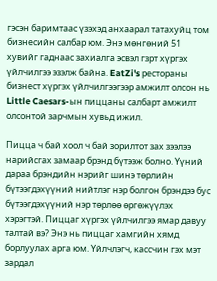гэсэн баримтаас үзэхэд анхаарал татахуйц том бизнесийн салбар юм. Энэ мөнгөний 51 хувийг гаднаас захиалга эсвэл гзрт хүргэх үйлчилгээ эзэлж байна. EatZi's рестораны бизнест хүргэх үйлчилгээгээр амжилт олсон нь Little Caesars-ын пиццаны салбарт амжилт олсонтой зарчмын хувьд ижил.

Пицца ч бай хоол ч бай зорилтот зах зээлээ нарийсгах замаар брэнд бүтээж болно. Үүний дараа брэндийн нэрийг шинэ төрлийн бүтээгдэхүүний нийтлэг нэр болгон брэндээ бус бүтээгдэхүүний нэр төрлөө өргөжүүлэх хэрэгтэй. Пиццаг хүргэх үйлчилгээ ямар давуу талтай вэ? Энэ нь пиццаг хамгийн хямд борлуулах арга юм. Үйлчлэгч, кассчин гэх мэт зардал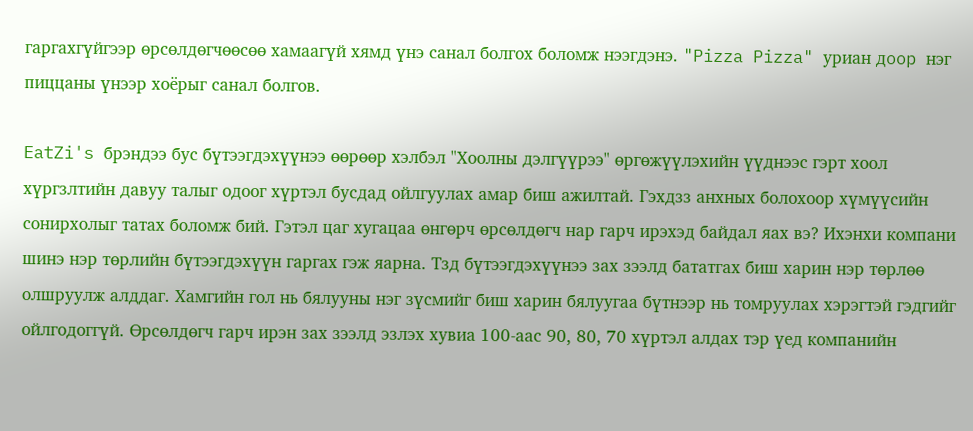гаргахгүйгээр өрсөлдөгчөөсөө хамаагүй хямд үнэ санал болгох боломж нээгдэнэ. "Pizza Pizza" уриан дoop нэг пиццаны үнээр хоёрыг санал болгов.

EatZi's брэндээ бус бүтээгдэхүүнээ өөрөөр хэлбэл "Хоолны дэлгүүрээ" өргөжүүлэхийн үүднээс гэрт хоол хүргзлтийн давуу талыг одоог хүртэл бусдад ойлгуулах амар биш ажилтай. Гэхдзз анхных болохоор хүмүүсийн сонирхолыг татах боломж бий. Гэтэл цаг хугацаа өнгөрч өрсөлдөгч нар гарч ирэхэд байдал яах вэ? Ихэнхи компани шинэ нэр төрлийн бүтээгдэхүүн гаргах гэж яарна. Тзд бүтээгдэхүүнээ зax зээлд бататгах биш харин нэр төрлөө олшруулж алддаг. Хамгийн гол нь бялууны нэг зүсмийг биш харин бялуугаа бүтнээр нь томруулах хэрэгтэй гэдгийг ойлгодоггүй. Өрсөлдөгч гарч ирэн зах зээлд эзлэх хувиа 100-аас 90, 80, 70 хүртэл алдах тэр үед компанийн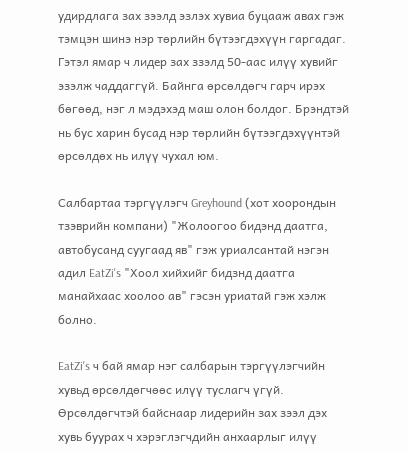удирдлага зах зээлд эзлэх хувиа буцааж авах гэж тэмцэн шинэ нэр төрлийн бүтээгдэхүүн гаргадаг. Гэтэл ямар ч лидер зах ззэлд 50-аас илүү хувийг эзэлж чаддаггүй. Байнга өрсөлдөгч гарч ирэх бөгөөд, нэг л мэдэхэд маш олон болдог. Брэндтэй нь бус харин бусад нэр төрлийн бүтээгдэхүүнтэй өрсөлдөх нь илүү чухал юм.

Салбартаа тэргүүлэгч Greyhound (хот хоорондын тзэврийн компани) "Жолоогоо бидэнд даатга, автобусанд суугаад яв" гэж уриалсантай нэгэн адил EatZi's "Хоол хийхийг бидзнд даатга манайхаас хоолоо ав" гэсэн уриатай гэж хэлж болно.

EatZi's ч бай ямар нэг салбарын тэргүүлэгчийн хувьд өрсөлдөгчөөс илүү туслагч үгүй. Өрсөлдөгчтэй байснаар лидерийн зax зээл дэх хувь буурах ч хэрэглэгчдийн анхаарлыг илүү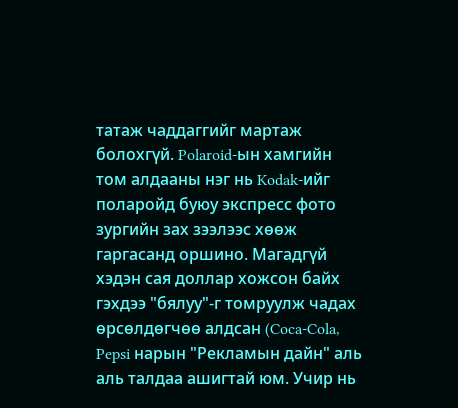татаж чаддаггийг мартаж болохгүй. Polaroid-ын хамгийн том алдааны нэг нь Kodak-ийг поларойд буюу экспресс фото зургийн зах зээлээс хөөж гаргасанд оршино. Магадгүй хэдэн сая доллар хожсон байх гэхдээ "бялуу"-г томруулж чадах өрсөлдөгчөө алдсан (Coca-Cola, Pepsi нарын "Рекламын дайн" аль аль талдаа ашигтай юм. Учир нь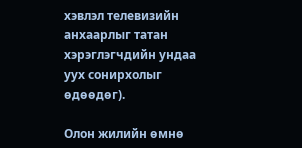хэвлэл телевизийн анхаарлыг татан хэрэглэгчдийн ундаа уух сонирхолыг өдөөдөг).

Олон жилийн өмнө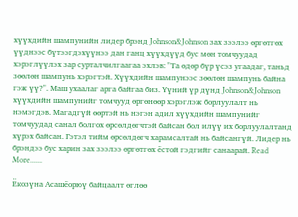хүүхдийн шампунийн лидер брэнд Johnson&Johnson зах зээлээ өргөтгөх үүднээс бүтээгдэхүүнээ дан ганц хүүхдүүд бус мөн томчуудад хэрэглүүлэх зар сурталчилгаагаа эхлэв: "Та өдөр бүр үсэз угаадаг, таньд зөөлөн шампунь хэрэгтэй. Хүүхдийн шампунээс зөөлөн шампунь байна гэж үү?". Маш ухаалаг арга байгаа биз. Үүний үр дүнд Johnson&Johnson хүүхдийн шампунийг томчууд өргөнөөр хэрэглэж борлуулалт нь нэмэгдэв. Магадгүй өөртэй нь нэгэн адил хүүхдийн шампунийг томчуудад санал болгох өрсөлдөгчтэй байсан бол илүү их борлуулалтанд хүрэх байсан. Гэтэл тийм өрсөлдөгч харамсалтай нь байсангүй. Лидер нь брэндээ бус харин зах зээлээ өргөтгөх ёстой гэдгийг санаарай. Read More......

Ёкозүна Асашёорюү байцаалт өглөө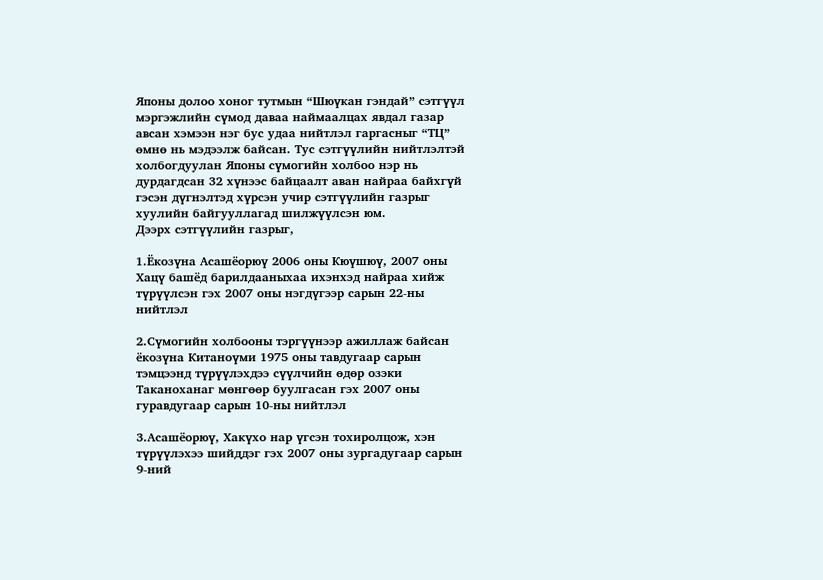Японы долоо хоног тутмын “Шюүкан гэндай” сэтгүүл мэргэжлийн сүмод даваа наймаалцах явдал газар авсан хэмээн нэг бус удаа нийтлэл гаргасныг “ТЦ” өмнө нь мэдээлж байсан. Тус сэтгүүлийн нийтлэлтэй холбогдуулан Японы сүмогийн холбоо нэр нь дурдагдсан 32 хүнээс байцаалт аван найраа байхгүй гэсэн дүгнэлтэд хүрсэн учир сэтгүүлийн газрыг хуулийн байгууллагад шилжүүлсэн юм.
Дээрх сэтгүүлийн газрыг,

1.Ёкозүна Асашёорюү 2006 оны Кюүшюү, 2007 оны Хацү башёд барилдааныхаа ихэнхэд найраа хийж түрүүлсэн гэх 2007 оны нэгдүгээр сарын 22-ны нийтлэл

2.Сүмогийн холбооны тэргүүнээр ажиллаж байсан ёкозүна Китаноүми 1975 оны тавдугаар сарын тэмцээнд түрүүлэхдээ сүүлчийн өдөр озэки Таканоханаг мөнгөөр буулгасан гэх 2007 оны гуравдугаар сарын 10-ны нийтлэл

3.Асашёорюү, Хакүхо нар үгсэн тохиролцож, хэн түрүүлэхээ шийддэг гэх 2007 оны зургадугаар сарын 9-ний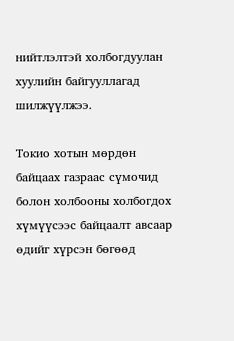нийтлэлтэй холбогдуулан хуулийн байгууллагад шилжүүлжээ.

Токио хотын мөрдөн байцаах газраас сүмочид болон холбооны холбогдох хүмүүсээс байцаалт авсаар өдийг хүрсэн бөгөөд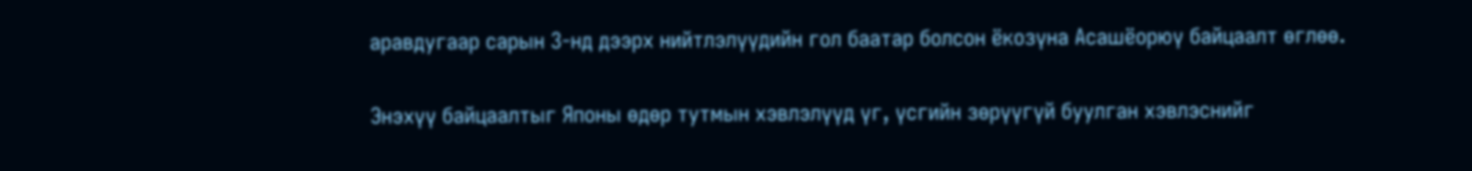аравдугаар сарын 3-нд дээрх нийтлэлүүдийн гол баатар болсон ёкозүна Асашёорюү байцаалт өглөө.

Энэхүү байцаалтыг Японы өдөр тутмын хэвлэлүүд үг, үсгийн зөрүүгүй буулган хэвлэснийг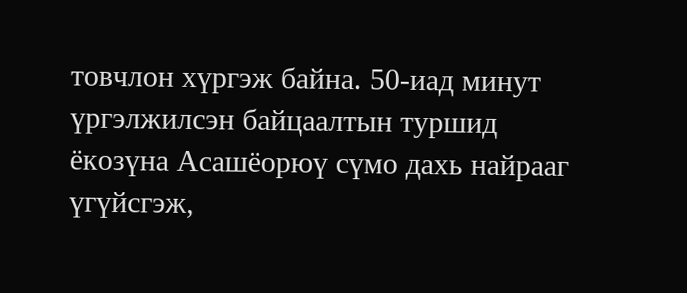товчлон хүргэж байна. 50-иад минут үргэлжилсэн байцаалтын туршид ёкозүна Асашёорюү сүмо дахь найрааг үгүйсгэж,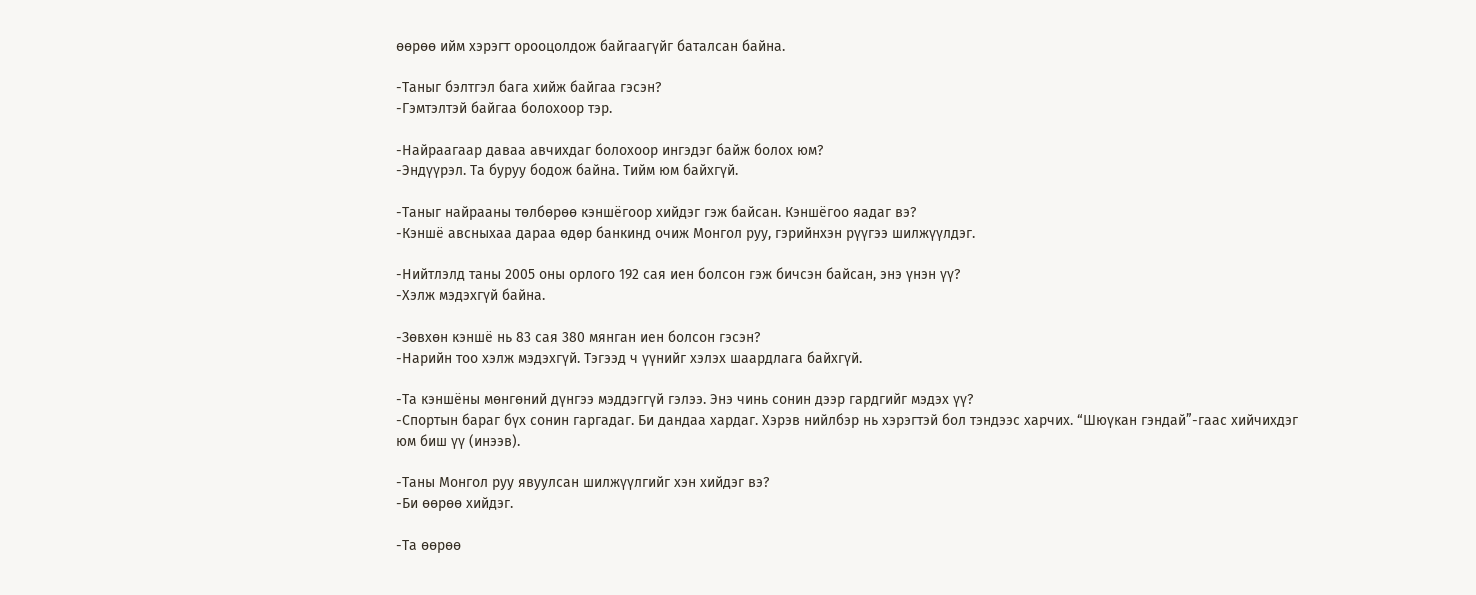өөрөө ийм хэрэгт орооцолдож байгаагүйг баталсан байна.

-Таныг бэлтгэл бага хийж байгаа гэсэн?
-Гэмтэлтэй байгаа болохоор тэр.

-Найраагаар даваа авчихдаг болохоор ингэдэг байж болох юм?
-Эндүүрэл. Та буруу бодож байна. Тийм юм байхгүй.

-Таныг найрааны төлбөрөө кэншёгоор хийдэг гэж байсан. Кэншёгоо яадаг вэ?
-Кэншё авсныхаа дараа өдөр банкинд очиж Монгол руу, гэрийнхэн рүүгээ шилжүүлдэг.

-Нийтлэлд таны 2005 оны орлого 192 сая иен болсон гэж бичсэн байсан, энэ үнэн үү?
-Хэлж мэдэхгүй байна.

-Зөвхөн кэншё нь 83 сая 380 мянган иен болсон гэсэн?
-Нарийн тоо хэлж мэдэхгүй. Тэгээд ч үүнийг хэлэх шаардлага байхгүй.

-Та кэншёны мөнгөний дүнгээ мэддэггүй гэлээ. Энэ чинь сонин дээр гардгийг мэдэх үү?
-Спортын бараг бүх сонин гаргадаг. Би дандаа хардаг. Хэрэв нийлбэр нь хэрэгтэй бол тэндээс харчих. “Шюүкан гэндай”-гаас хийчихдэг юм биш үү (инээв).

-Таны Монгол руу явуулсан шилжүүлгийг хэн хийдэг вэ?
-Би өөрөө хийдэг.

-Та өөрөө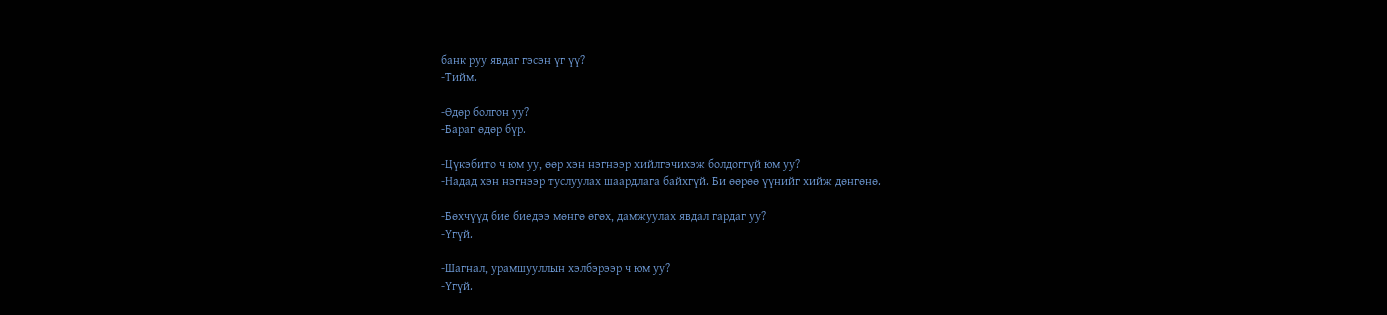банк руу явдаг гэсэн үг үү?
-Тийм.

-Өдөр болгон уу?
-Бараг өдөр бүр.

-Цүкэбито ч юм уу, өөр хэн нэгнээр хийлгэчихэж болдоггүй юм уу?
-Надад хэн нэгнээр туслуулах шаардлага байхгүй. Би өөрөө үүнийг хийж дөнгөнө.

-Бөхчүүд бие биедээ мөнгө өгөх, дамжуулах явдал гардаг уу?
-Үгүй.

-Шагнал, урамшууллын хэлбэрээр ч юм уу?
-Үгүй.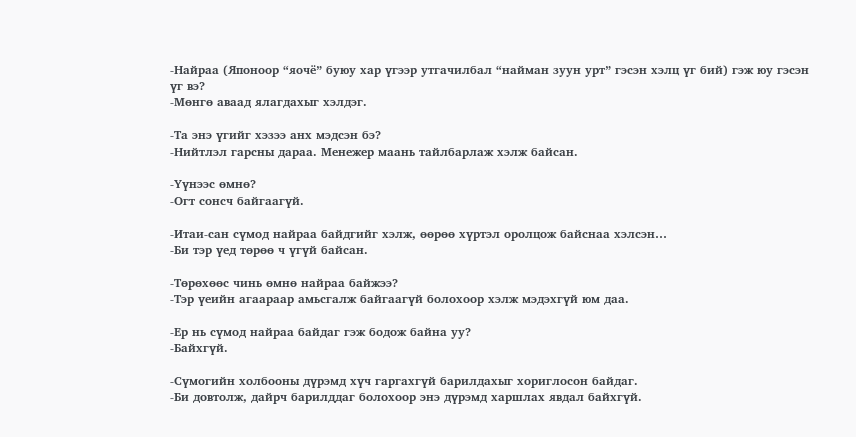-Найраа (Японоор “яочё” буюу хар үгээр утгачилбал “найман зуун урт” гэсэн хэлц үг бий) гэж юу гэсэн үг вэ?
-Мөнгө аваад ялагдахыг хэлдэг.

-Та энэ үгийг хэзээ анх мэдсэн бэ?
-Нийтлэл гарсны дараа. Менежер маань тайлбарлаж хэлж байсан.

-Үүнээс өмнө?
-Огт сонсч байгаагүй.

-Итаи-сан сүмод найраа байдгийг хэлж, өөрөө хүртэл оролцож байснаа хэлсэн…
-Би тэр үед төрөө ч үгүй байсан.

-Төрөхөөс чинь өмнө найраа байжээ?
-Тэр үеийн агаараар амьсгалж байгаагүй болохоор хэлж мэдэхгүй юм даа.

-Ер нь сүмод найраа байдаг гэж бодож байна уу?
-Байхгүй.

-Сүмогийн холбооны дүрэмд хүч гаргахгүй барилдахыг хориглосон байдаг.
-Би довтолж, дайрч барилддаг болохоор энэ дүрэмд харшлах явдал байхгүй.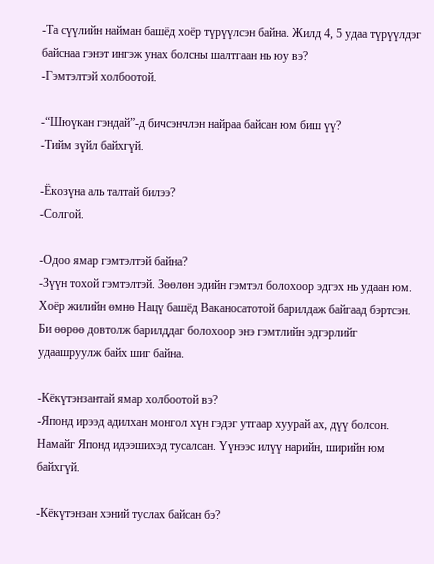-Та сүүлийн найман башёд хоёр түрүүлсэн байна. Жилд 4, 5 удаа түрүүлдэг байснаа гэнэт ингэж унах болсны шалтгаан нь юу вэ?
-Гэмтэлтэй холбоотой.

-“Шюүкан гэндай”-д бичсэнчлэн найраа байсан юм биш үү?
-Тийм зүйл байхгүй.

-Ёкозүна аль талтай билээ?
-Солгой.

-Одоо ямар гэмтэлтэй байна?
-Зүүн тохой гэмтэлтэй. Зөөлөн эдийн гэмтэл болохоор эдгэх нь удаан юм. Хоёр жилийн өмнө Нацү башёд Ваканосатотой барилдаж байгаад бэртсэн. Би өөрөө довтолж барилддаг болохоор энэ гэмтлийн эдгэрлийг удаашруулж байх шиг байна.

-Кёкүтэнзантай ямар холбоотой вэ?
-Японд ирээд адилхан монгол хүн гэдэг утгаар хуурай ах, дүү болсон. Намайг Японд идээшихэд тусалсан. Үүнээс илүү нарийн, ширийн юм байхгүй.

-Кёкүтэнзан хэний туслах байсан бэ?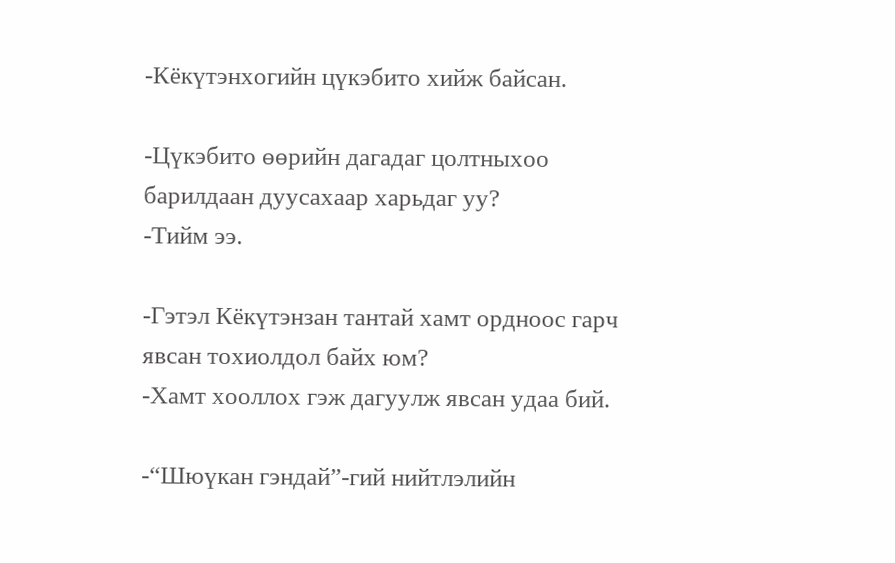-Кёкүтэнхогийн цүкэбито хийж байсан.

-Цүкэбито өөрийн дагадаг цолтныхоо барилдаан дуусахаар харьдаг уу?
-Тийм ээ.

-Гэтэл Кёкүтэнзан тантай хамт ордноос гарч явсан тохиолдол байх юм?
-Хамт хооллох гэж дагуулж явсан удаа бий.

-“Шюүкан гэндай”-гий нийтлэлийн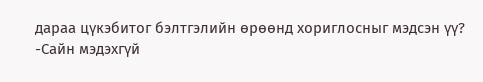дараа цүкэбитог бэлтгэлийн өрөөнд хориглосныг мэдсэн үү?
-Сайн мэдэхгүй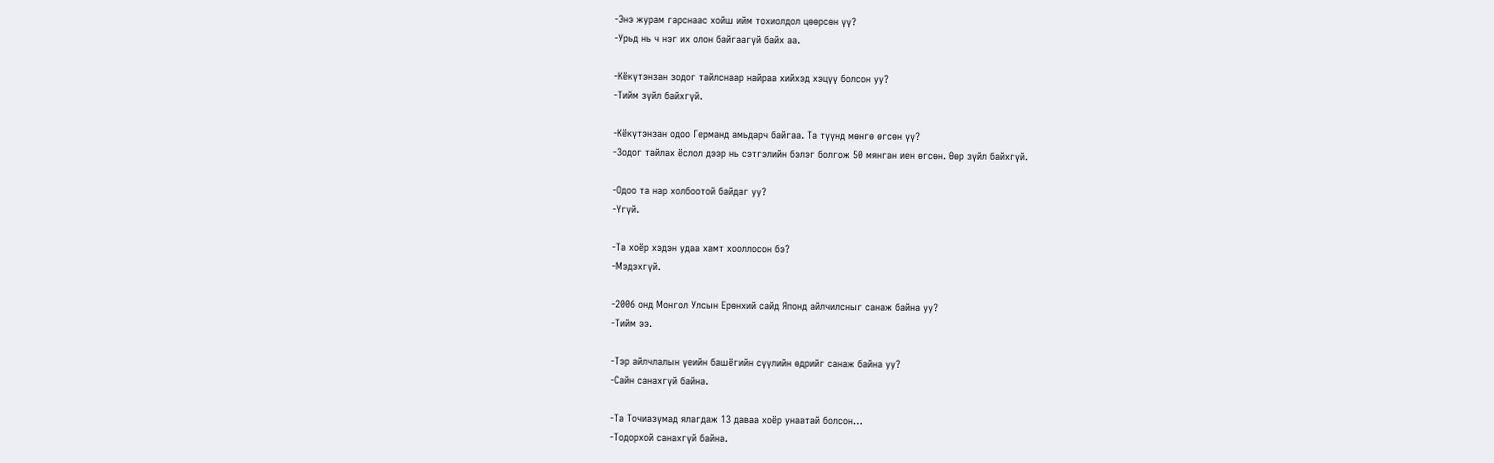-Энэ журам гарснаас хойш ийм тохиолдол цөөрсөн үү?
-Урьд нь ч нэг их олон байгаагүй байх аа.

-Кёкүтэнзан зодог тайлснаар найраа хийхэд хэцүү болсон уу?
-Тийм зүйл байхгүй.

-Кёкүтэнзан одоо Германд амьдарч байгаа. Та түүнд мөнгө өгсөн үү?
-Зодог тайлах ёслол дээр нь сэтгэлийн бэлэг болгож 50 мянган иен өгсөн. Өөр зүйл байхгүй.

-Одоо та нар холбоотой байдаг уу?
-Үгүй.

-Та хоёр хэдэн удаа хамт хооллосон бэ?
-Мэдэхгүй.

-2006 онд Монгол Улсын Ерөнхий сайд Японд айлчилсныг санаж байна уу?
-Тийм ээ.

-Тэр айлчлалын үеийн башёгийн сүүлийн өдрийг санаж байна уу?
-Сайн санахгүй байна.

-Та Точиазүмад ялагдаж 13 даваа хоёр унаатай болсон…
-Тодорхой санахгүй байна.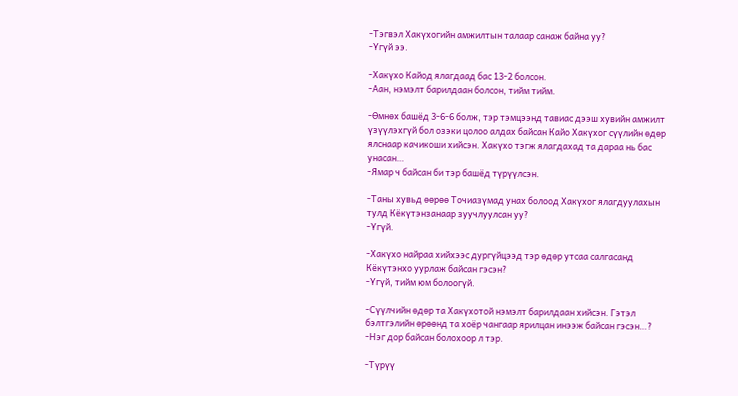-Тэгвэл Хакүхогийн амжилтын талаар санаж байна уу?
-Үгүй ээ.

-Хакүхо Кайод ялагдаад бас 13-2 болсон.
-Аан, нэмэлт барилдаан болсон, тийм тийм.

-Өмнөх башёд 3-6-6 болж, тэр тэмцээнд тавиас дээш хувийн амжилт үзүүлэхгүй бол озэки цолоо алдах байсан Кайо Хакүхог сүүлийн өдөр ялснаар качикоши хийсэн. Хакүхо тэгж ялагдахад та дараа нь бас унасан…
-Ямар ч байсан би тэр башёд түрүүлсэн.

-Таны хувьд өөрөө Точиазүмад унах болоод Хакүхог ялагдуулахын тулд Кёкүтэнзанаар зуучлуулсан уу?
-Үгүй.

-Хакүхо найраа хийхээс дургүйцээд тэр өдөр утсаа салгасанд Кёкүтэнхо уурлаж байсан гэсэн?
-Үгүй, тийм юм болоогүй.

-Сүүлчийн өдөр та Хакүхотой нэмэлт барилдаан хийсэн. Гэтэл бэлтгэлийн өрөөнд та хоёр чангаар ярилцан инээж байсан гэсэн…?
-Нэг дор байсан болохоор л тэр.

-Түрүү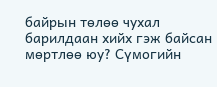байрын төлөө чухал барилдаан хийх гэж байсан мөртлөө юу? Сүмогийн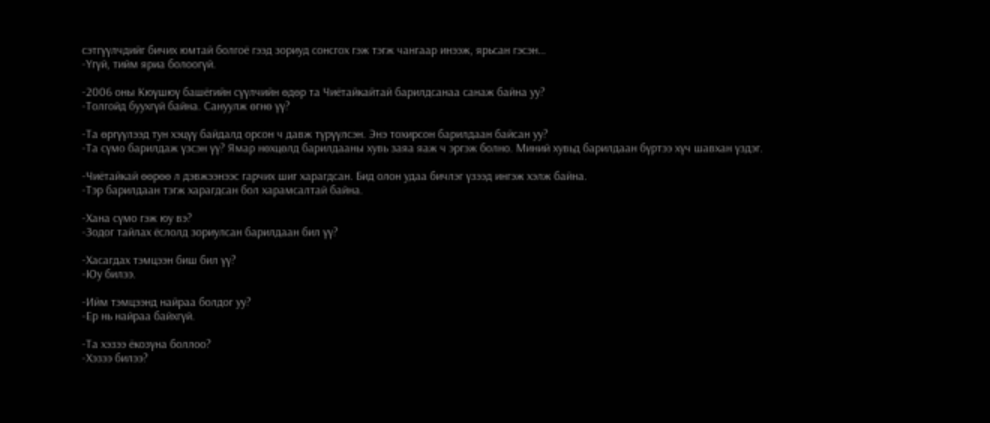сэтгүүлчдийг бичих юмтай болгоё гээд зориуд сонсгох гэж тэгж чангаар инээж, ярьсан гэсэн…
-Үгүй, тийм яриа болоогүй.

-2006 оны Кюүшюү башёгийн сүүлчийн өдөр та Чиётайкайтай барилдсанаа санаж байна уу?
-Толгойд буухгүй байна. Сануулж өгнө үү?

-Та өргүүлээд тун хэцүү байдалд орсон ч давж түрүүлсэн. Энэ тохирсон барилдаан байсан уу?
-Та сүмо барилдаж үзсэн үү? Ямар нөхцөлд барилдааны хувь заяа яаж ч эргэж болно. Миний хувьд барилдаан бүртээ хүч шавхан үздэг.

-Чиётайкай өөрөө л дэвжээнээс гарчих шиг харагдсан. Бид олон удаа бичлэг үзээд ингэж хэлж байна.
-Тэр барилдаан тэгж харагдсан бол харамсалтай байна.

-Хана сүмо гэж юу вэ?
-Зодог тайлах ёслолд зориулсан барилдаан бил үү?

-Хасагдах тэмцээн биш бил үү?
-Юу билээ.

-Ийм тэмцээнд найраа болдог уу?
-Ер нь найраа байхгүй.

-Та хэзээ ёкозүна боллоо?
-Хэзээ билээ?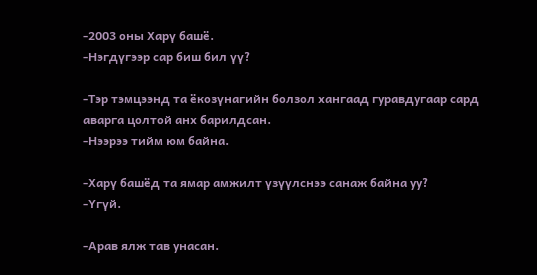-2003 оны Харү башё.
-Нэгдүгээр сар биш бил үү?

-Тэр тэмцээнд та ёкозүнагийн болзол хангаад гуравдугаар сард аварга цолтой анх барилдсан.
-Нээрээ тийм юм байна.

-Харү башёд та ямар амжилт үзүүлснээ санаж байна уу?
-Үгүй.

-Арав ялж тав унасан.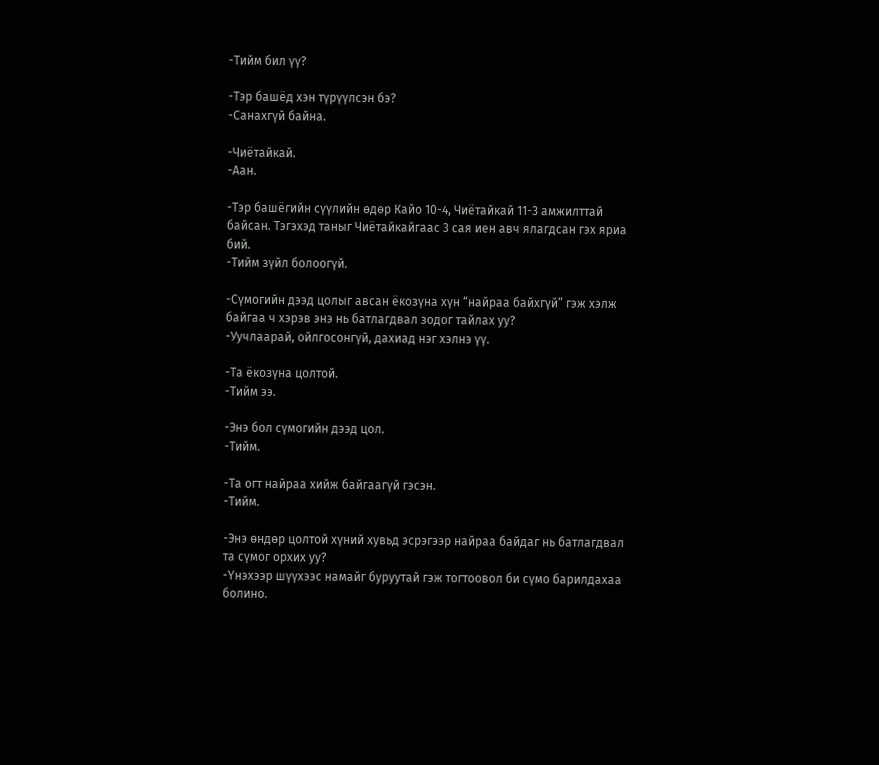-Тийм бил үү?

-Тэр башёд хэн түрүүлсэн бэ?
-Санахгүй байна.

-Чиётайкай.
-Аан.

-Тэр башёгийн сүүлийн өдөр Кайо 10-4, Чиётайкай 11-3 амжилттай байсан. Тэгэхэд таныг Чиётайкайгаас 3 сая иен авч ялагдсан гэх яриа бий.
-Тийм зүйл болоогүй.

-Сүмогийн дээд цолыг авсан ёкозүна хүн “найраа байхгүй” гэж хэлж байгаа ч хэрэв энэ нь батлагдвал зодог тайлах уу?
-Уучлаарай, ойлгосонгүй, дахиад нэг хэлнэ үү.

-Та ёкозүна цолтой.
-Тийм ээ.

-Энэ бол сүмогийн дээд цол.
-Тийм.

-Та огт найраа хийж байгаагүй гэсэн.
-Тийм.

-Энэ өндөр цолтой хүний хувьд эсрэгээр найраа байдаг нь батлагдвал та сүмог орхих уу?
-Үнэхээр шүүхээс намайг буруутай гэж тогтоовол би сүмо барилдахаа болино.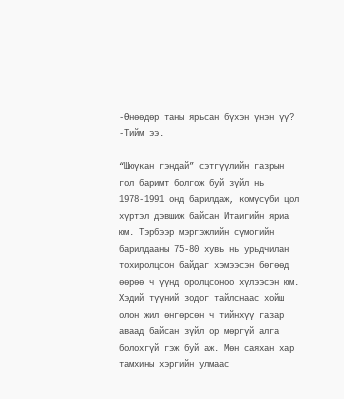-Өнөөдөр таны ярьсан бүхэн үнэн үү?
-Тийм ээ.

“Шюүкан гэндай” сэтгүүлийн газрын гол баримт болгож буй зүйл нь 1978-1991 онд барилдаж, комүсүби цол хүртэл дэвшиж байсан Итаигийн яриа юм. Тэрбээр мэргэжлийн сүмогийн барилдааны 75-80 хувь нь урьдчилан тохиролцсон байдаг хэмээсэн бөгөөд өөрөө ч үүнд оролцсоноо хүлээсэн юм. Хэдий түүний зодог тайлснаас хойш олон жил өнгөрсөн ч тийнхүү газар аваад байсан зүйл ор мөргүй алга болохгүй гэж буй аж. Мөн саяхан хар тамхины хэргийн улмаас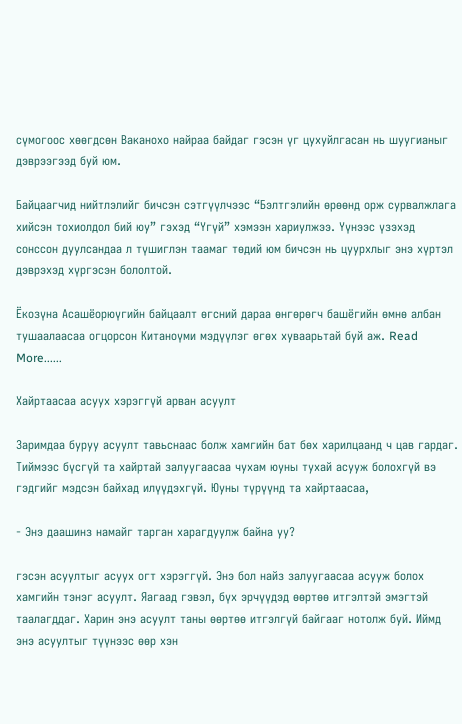сүмогоос хөөгдсөн Ваканохо найраа байдаг гэсэн үг цухуйлгасан нь шуугианыг дэврээгээд буй юм.

Байцаагчид нийтлэлийг бичсэн сэтгүүлчээс “Бэлтгэлийн өрөөнд орж сурвалжлага хийсэн тохиолдол бий юу” гэхэд “Үгүй” хэмээн хариулжээ. Үүнээс үзэхэд сонссон дуулсандаа л түшиглэн таамаг төдий юм бичсэн нь цуурхлыг энэ хүртэл дэврэхэд хүргэсэн бололтой.

Ёкозүна Асашёорюүгийн байцаалт өгсний дараа өнгөрөгч башёгийн өмнө албан тушаалаасаа огцорсон Китаноүми мэдүүлэг өгөх хуваарьтай буй аж. Read More......

Хайртаасаа асуух хэрэггүй арван асуулт

Заримдаа буруу асуулт тавьснаас болж хамгийн бат бөх харилцаанд ч цав гардаг. Тиймээс бүсгүй та хайртай залуугаасаа чухам юуны тухай асууж болохгүй вэ гэдгийг мэдсэн байхад илүүдэхгүй. Юуны түрүүнд та хайртаасаа,

- Энэ даашинз намайг тарган харагдуулж байна уу?

гэсэн асуултыг асуух огт хэрэггүй. Энэ бол найз залуугаасаа асууж болох хамгийн тэнэг асуулт. Яагаад гэвэл, бүх эрчүүдэд өөртөө итгэлтэй эмэгтэй таалагддаг. Харин энэ асуулт таны өөртөө итгэлгүй байгааг нотолж буй. Иймд энэ асуултыг түүнээс өөр хэн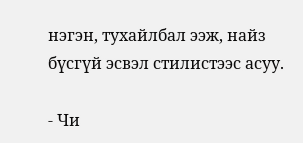нэгэн, тухайлбал ээж, найз бүсгүй эсвэл стилистээс асуу.

- Чи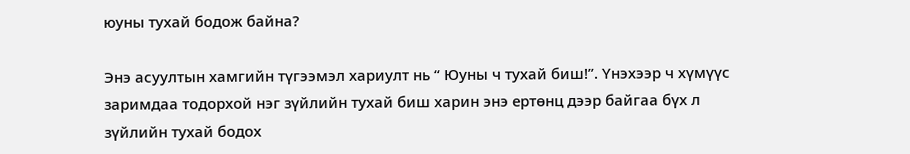юуны тухай бодож байна?

Энэ асуултын хамгийн түгээмэл хариулт нь “ Юуны ч тухай биш!”. Үнэхээр ч хүмүүс заримдаа тодорхой нэг зүйлийн тухай биш харин энэ ертөнц дээр байгаа бүх л зүйлийн тухай бодох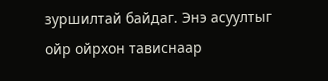зуршилтай байдаг. Энэ асуултыг ойр ойрхон тависнаар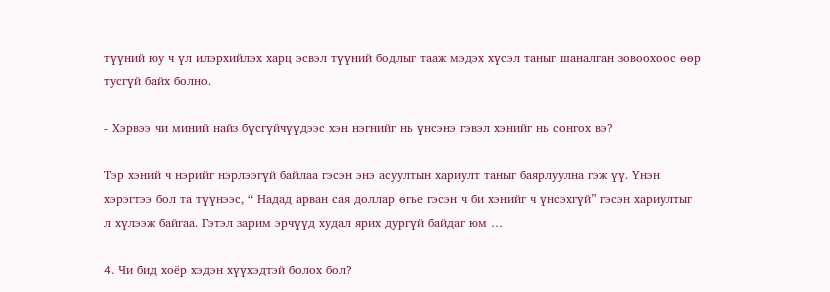түүний юу ч үл илэрхийлэх харц эсвэл түүний бодлыг тааж мэдэх хүсэл таныг шаналган зовоохоос өөр тусгүй байх болно.

- Хэрвээ чи миний найз бүсгүйчүүдээс хэн нэгнийг нь үнсэнэ гэвэл хэнийг нь сонгох вэ?

Тэр хэний ч нэрийг нэрлээгүй байлаа гэсэн энэ асуултын хариулт таныг баярлуулна гэж үү. Үнэн хэрэгтээ бол та түүнээс, “ Надад арван сая доллар өгье гэсэн ч би хэнийг ч үнсэхгүй” гэсэн хариултыг л хүлээж байгаа. Гэтэл зарим эрчүүд худал ярих дургүй байдаг юм …

4. Чи бид хоёр хэдэн хүүхэдтэй болох бол?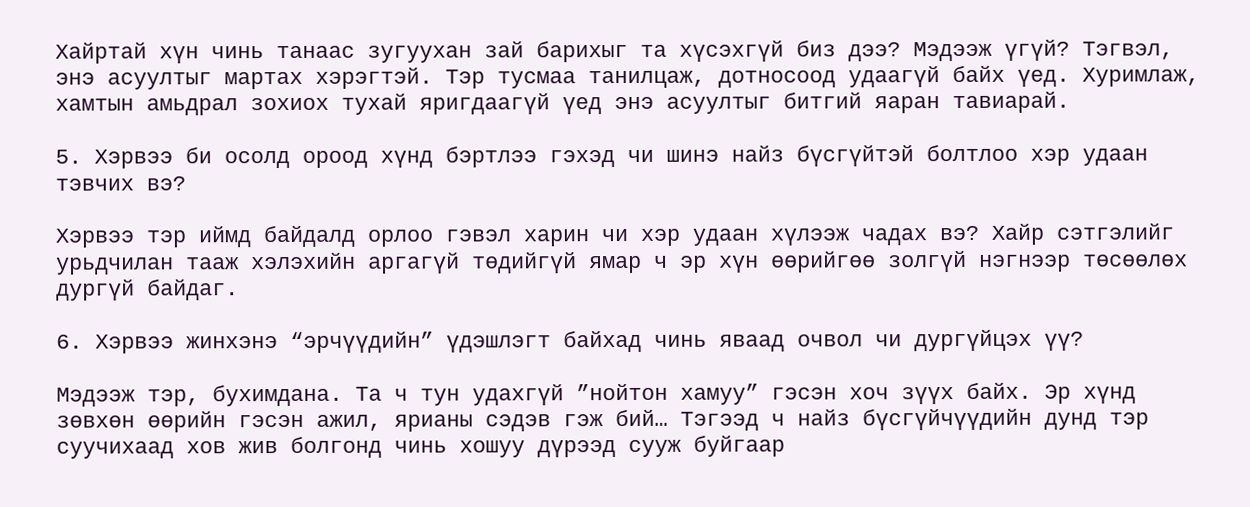Хайртай хүн чинь танаас зугуухан зай барихыг та хүсэхгүй биз дээ? Мэдээж үгүй? Тэгвэл, энэ асуултыг мартах хэрэгтэй. Тэр тусмаа танилцаж, дотносоод удаагүй байх үед. Хуримлаж, хамтын амьдрал зохиох тухай яригдаагүй үед энэ асуултыг битгий яаран тавиарай.

5. Хэрвээ би осолд ороод хүнд бэртлээ гэхэд чи шинэ найз бүсгүйтэй болтлоо хэр удаан тэвчих вэ?

Хэрвээ тэр иймд байдалд орлоо гэвэл харин чи хэр удаан хүлээж чадах вэ? Хайр сэтгэлийг урьдчилан тааж хэлэхийн аргагүй төдийгүй ямар ч эр хүн өөрийгөө золгүй нэгнээр төсөөлөх дургүй байдаг.

6. Хэрвээ жинхэнэ “эрчүүдийн” үдэшлэгт байхад чинь яваад очвол чи дургүйцэх үү?

Мэдээж тэр, бухимдана. Та ч тун удахгүй ”нойтон хамуу” гэсэн хоч зүүх байх. Эр хүнд зөвхөн өөрийн гэсэн ажил, ярианы сэдэв гэж бий… Тэгээд ч найз бүсгүйчүүдийн дунд тэр суучихаад хов жив болгонд чинь хошуу дүрээд сууж буйгаар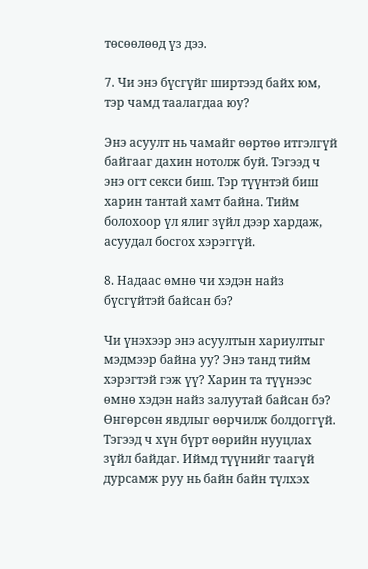төсөөлөөд үз дээ.

7. Чи энэ бүсгүйг ширтээд байх юм, тэр чамд таалагдаа юу?

Энэ асуулт нь чамайг өөртөө итгэлгүй байгааг дахин нотолж буй. Тэгээд ч энэ огт секси биш. Тэр түүнтэй биш харин тантай хамт байна. Тийм болохоор үл ялиг зүйл дээр хардаж, асуудал босгох хэрэггүй.

8. Надаас өмнө чи хэдэн найз бүсгүйтэй байсан бэ?

Чи үнэхээр энэ асуултын хариултыг мэдмээр байна уу? Энэ танд тийм хэрэгтэй гэж үү? Харин та түүнээс өмнө хэдэн найз залуутай байсан бэ? Өнгөрсөн явдлыг өөрчилж болдоггүй. Тэгээд ч хүн бүрт өөрийн нууцлах зүйл байдаг. Иймд түүнийг таагүй дурсамж руу нь байн байн түлхэх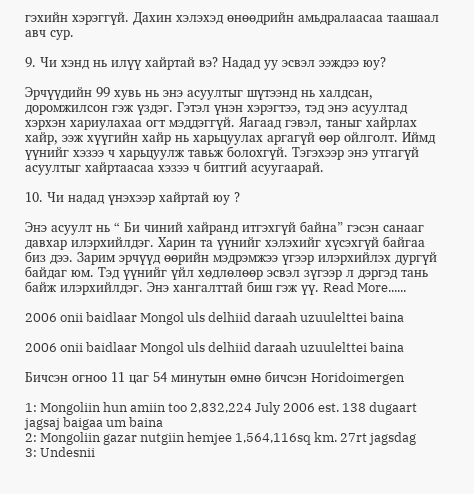гэхийн хэрэггүй. Дахин хэлэхэд өнөөдрийн амьдралаасаа таашаал авч сур.

9. Чи хэнд нь илүү хайртай вэ? Надад уу эсвэл ээждээ юу?

Эрчүүдийн 99 хувь нь энэ асуултыг шүтээнд нь халдсан, доромжилсон гэж үздэг. Гэтэл үнэн хэрэгтээ, тэд энэ асуултад хэрхэн хариулахаа огт мэддэггүй. Яагаад гэвэл, таныг хайрлах хайр, ээж хүүгийн хайр нь харьцуулах аргагүй өөр ойлголт. Иймд үүнийг хэзээ ч харьцуулж тавьж болохгүй. Тэгэхээр энэ утгагүй асуултыг хайртаасаа хэзээ ч битгий асуугаарай.

10. Чи надад үнэхээр хайртай юу ?

Энэ асуулт нь “ Би чиний хайранд итгэхгүй байна” гэсэн санааг давхар илэрхийлдэг. Харин та үүнийг хэлэхийг хүсэхгүй байгаа биз дээ. Зарим эрчүүд өөрийн мэдрэмжээ үгээр илэрхийлэх дургүй байдаг юм. Тэд үүнийг үйл хөдлөлөөр эсвэл зүгээр л дэргэд тань байж илэрхийлдэг. Энэ хангалттай биш гэж үү. Read More......

2006 onii baidlaar Mongol uls delhiid daraah uzuulelttei baina

2006 onii baidlaar Mongol uls delhiid daraah uzuulelttei baina

Бичсэн огноо 11 цаг 54 минутын өмнө бичсэн Horidoimergen

1: Mongoliin hun amiin too 2,832,224 July 2006 est. 138 dugaart jagsaj baigaa um baina
2: Mongoliin gazar nutgiin hemjee 1,564,116sq km. 27rt jagsdag
3: Undesnii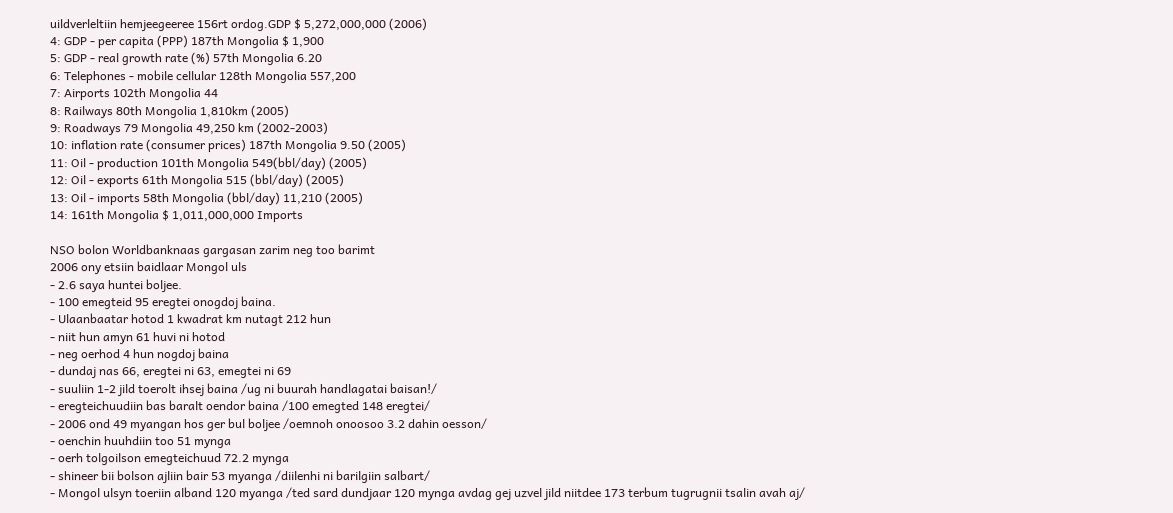uildverleltiin hemjeegeeree 156rt ordog.GDP $ 5,272,000,000 (2006)
4: GDP - per capita (PPP) 187th Mongolia $ 1,900
5: GDP - real growth rate (%) 57th Mongolia 6.20
6: Telephones - mobile cellular 128th Mongolia 557,200
7: Airports 102th Mongolia 44
8: Railways 80th Mongolia 1,810km (2005)
9: Roadways 79 Mongolia 49,250 km (2002-2003)
10: inflation rate (consumer prices) 187th Mongolia 9.50 (2005)
11: Oil - production 101th Mongolia 549(bbl/day) (2005)
12: Oil - exports 61th Mongolia 515 (bbl/day) (2005)
13: Oil - imports 58th Mongolia (bbl/day) 11,210 (2005)
14: 161th Mongolia $ 1,011,000,000 Imports

NSO bolon Worldbanknaas gargasan zarim neg too barimt
2006 ony etsiin baidlaar Mongol uls
- 2.6 saya huntei boljee.
- 100 emegteid 95 eregtei onogdoj baina.
- Ulaanbaatar hotod 1 kwadrat km nutagt 212 hun
- niit hun amyn 61 huvi ni hotod
- neg oerhod 4 hun nogdoj baina
- dundaj nas 66, eregtei ni 63, emegtei ni 69
- suuliin 1-2 jild toerolt ihsej baina /ug ni buurah handlagatai baisan!/
- eregteichuudiin bas baralt oendor baina /100 emegted 148 eregtei/
- 2006 ond 49 myangan hos ger bul boljee /oemnoh onoosoo 3.2 dahin oesson/
- oenchin huuhdiin too 51 mynga
- oerh tolgoilson emegteichuud 72.2 mynga
- shineer bii bolson ajliin bair 53 myanga /diilenhi ni barilgiin salbart/
- Mongol ulsyn toeriin alband 120 myanga /ted sard dundjaar 120 mynga avdag gej uzvel jild niitdee 173 terbum tugrugnii tsalin avah aj/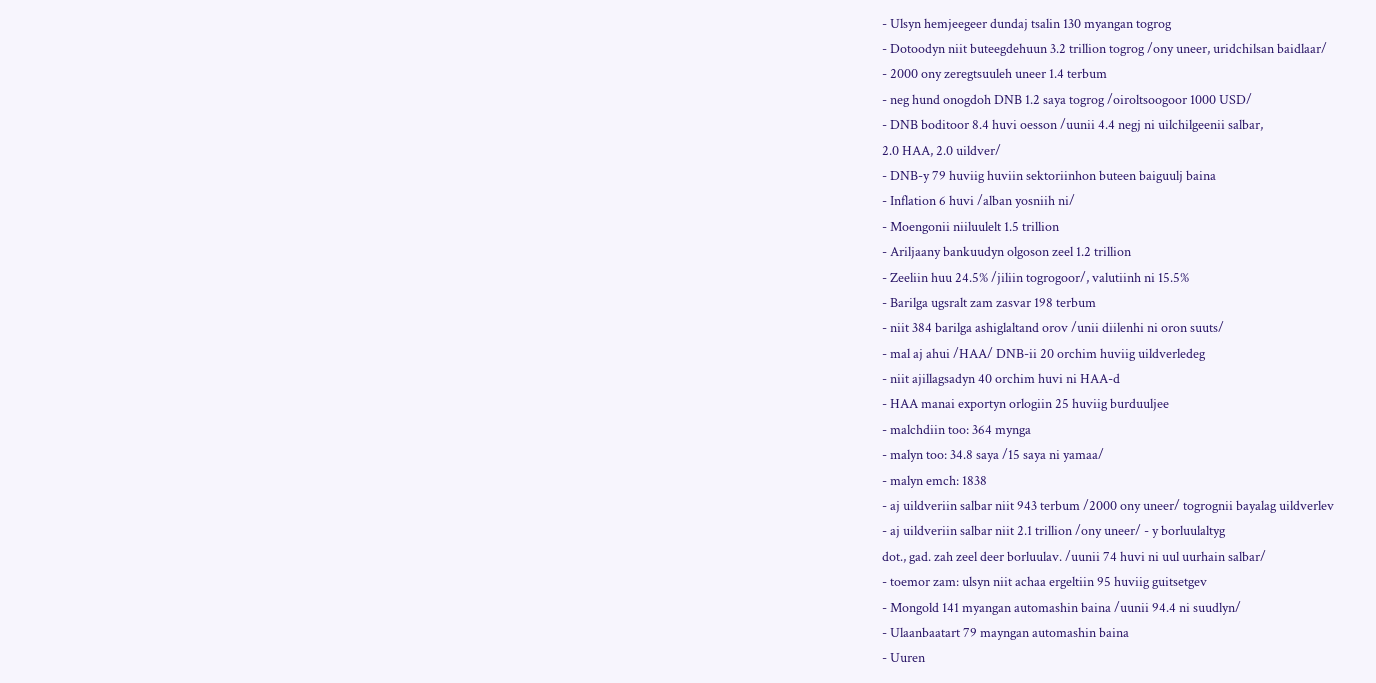- Ulsyn hemjeegeer dundaj tsalin 130 myangan togrog
- Dotoodyn niit buteegdehuun 3.2 trillion togrog /ony uneer, uridchilsan baidlaar/
- 2000 ony zeregtsuuleh uneer 1.4 terbum
- neg hund onogdoh DNB 1.2 saya togrog /oiroltsoogoor 1000 USD/
- DNB boditoor 8.4 huvi oesson /uunii 4.4 negj ni uilchilgeenii salbar,
2.0 HAA, 2.0 uildver/
- DNB-y 79 huviig huviin sektoriinhon buteen baiguulj baina
- Inflation 6 huvi /alban yosniih ni/
- Moengonii niiluulelt 1.5 trillion
- Ariljaany bankuudyn olgoson zeel 1.2 trillion
- Zeeliin huu 24.5% /jiliin togrogoor/, valutiinh ni 15.5%
- Barilga ugsralt zam zasvar 198 terbum
- niit 384 barilga ashiglaltand orov /unii diilenhi ni oron suuts/
- mal aj ahui /HAA/ DNB-ii 20 orchim huviig uildverledeg
- niit ajillagsadyn 40 orchim huvi ni HAA-d
- HAA manai exportyn orlogiin 25 huviig burduuljee
- malchdiin too: 364 mynga
- malyn too: 34.8 saya /15 saya ni yamaa/
- malyn emch: 1838
- aj uildveriin salbar niit 943 terbum /2000 ony uneer/ togrognii bayalag uildverlev
- aj uildveriin salbar niit 2.1 trillion /ony uneer/ - y borluulaltyg
dot., gad. zah zeel deer borluulav. /uunii 74 huvi ni uul uurhain salbar/
- toemor zam: ulsyn niit achaa ergeltiin 95 huviig guitsetgev
- Mongold 141 myangan automashin baina /uunii 94.4 ni suudlyn/
- Ulaanbaatart 79 mayngan automashin baina
- Uuren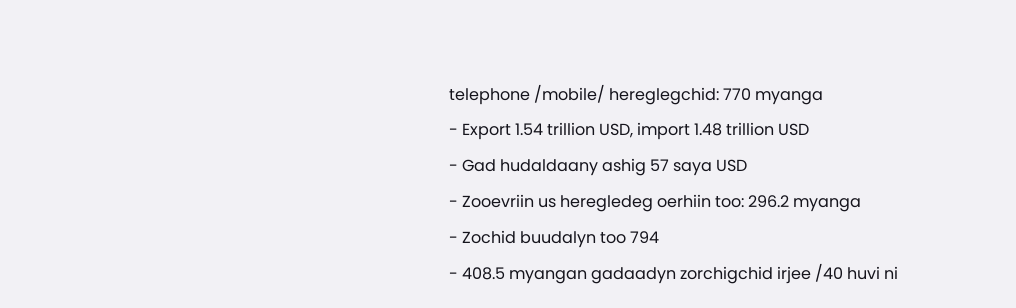telephone /mobile/ hereglegchid: 770 myanga
- Export 1.54 trillion USD, import 1.48 trillion USD
- Gad hudaldaany ashig 57 saya USD
- Zooevriin us heregledeg oerhiin too: 296.2 myanga
- Zochid buudalyn too 794
- 408.5 myangan gadaadyn zorchigchid irjee /40 huvi ni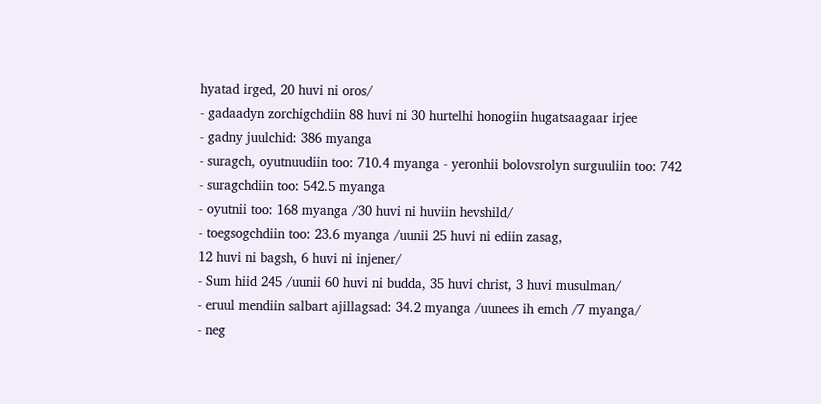hyatad irged, 20 huvi ni oros/
- gadaadyn zorchigchdiin 88 huvi ni 30 hurtelhi honogiin hugatsaagaar irjee
- gadny juulchid: 386 myanga
- suragch, oyutnuudiin too: 710.4 myanga - yeronhii bolovsrolyn surguuliin too: 742
- suragchdiin too: 542.5 myanga
- oyutnii too: 168 myanga /30 huvi ni huviin hevshild/
- toegsogchdiin too: 23.6 myanga /uunii 25 huvi ni ediin zasag,
12 huvi ni bagsh, 6 huvi ni injener/
- Sum hiid 245 /uunii 60 huvi ni budda, 35 huvi christ, 3 huvi musulman/
- eruul mendiin salbart ajillagsad: 34.2 myanga /uunees ih emch /7 myanga/
- neg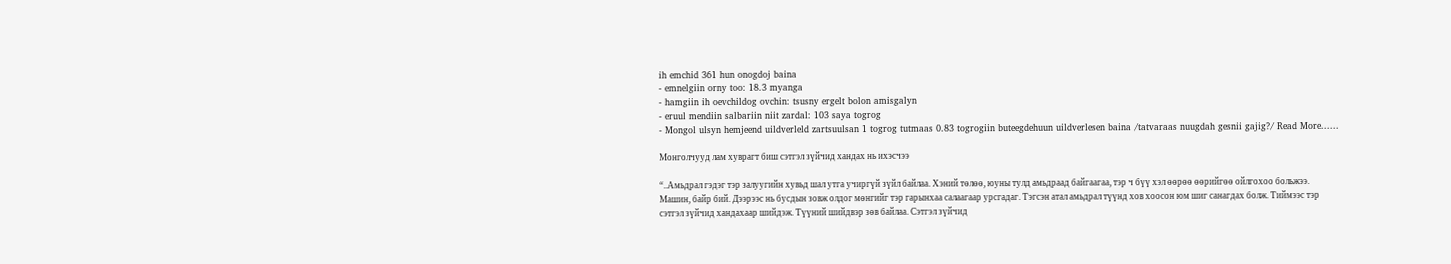ih emchid 361 hun onogdoj baina
- emnelgiin orny too: 18.3 myanga
- hamgiin ih oevchildog ovchin: tsusny ergelt bolon amisgalyn
- eruul mendiin salbariin niit zardal: 103 saya togrog
- Mongol ulsyn hemjeend uildverleld zartsuulsan 1 togrog tutmaas 0.83 togrogiin buteegdehuun uildverlesen baina /tatvaraas nuugdah gesnii gajig?/ Read More......

Монголчууд лам хуврагт биш сэтгэл зүйчид хандах нь ихэсчээ

“..Амьдрал гэдэг тэр залуугийн хувьд шал утга учиргүй зүйл байлаа. Хэний төлөө, юуны тулд амьдраад байгаагаа, тэр ч бүү хэл өөрөө өөрийгөө ойлгохоо больжээ. Машин, байр бий. Дээрээс нь бусдын зовж олдог мөнгийг тэр гарынхаа салаагаар урсгадаг. Тэгсэн атал амьдрал түүнд хов хоосон юм шиг санагдах болж. Тиймээс тэр сэтгэл зүйчид хандахаар шийдэж. Түүний шийдвэр зөв байлаа. Сэтгэл зүйчид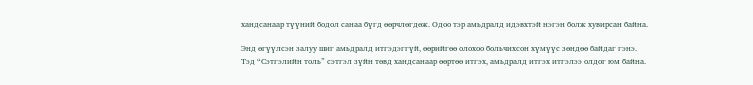хандсанаар түүний бодол санаа бүгд өөрчлөгдөж. Одоо тэр амьдралд идэвхтэй нэгэн болж хувирсан байна.

Энд өгүүлсэн залуу шиг амьдралд итгэдэггүй, өөрийгөө олохоо больчихсон хүмүүс зөндөө байдаг гэнэ. Тэд “Сэтгэлийн толь” сэтгэл зүйн төвд хандсанаар өөртөө итгэх, амьдралд итгэх итгэлээ олдог юм байна.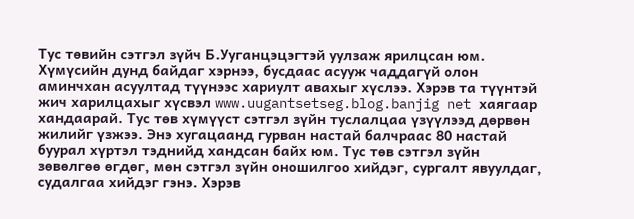Тус төвийн сэтгэл зүйч Б.Ууганцэцэгтэй уулзаж ярилцсан юм. Хүмүсийн дунд байдаг хэрнээ, бусдаас асууж чаддагүй олон аминчхан асуултад түүнээс хариулт авахыг хүслээ. Хэрэв та түүнтэй жич харилцахыг хүсвэл www.uugantsetseg.blog.banjig net хаягаар хандаарай. Тус төв хүмүүст сэтгэл зүйн туслалцаа үзүүлээд дөрвөн жилийг үзжээ. Энэ хугацаанд гурван настай балчраас 80 настай буурал хүртэл тэднийд хандсан байх юм. Тус төв сэтгэл зүйн зөвөлгөө өгдөг, мөн сэтгэл зүйн оношилгоо хийдэг, сургалт явуулдаг, судалгаа хийдэг гэнэ. Хэрэв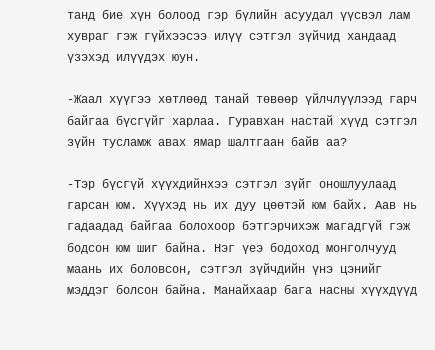танд бие хүн болоод гэр бүлийн асуудал үүсвэл лам хувраг гэж гүйхээсээ илүү сэтгэл зүйчид хандаад үзэхэд илүүдэх юун.

-Жаал хүүгээ хөтлөөд танай төвөөр үйлчлүүлээд гарч байгаа бүсгүйг харлаа. Гуравхан настай хүүд сэтгэл зүйн тусламж авах ямар шалтгаан байв аа?

-Тэр бүсгүй хүүхдийнхээ сэтгэл зүйг оношлуулаад гарсан юм. Хүүхэд нь их дуу цөөтэй юм байх. Аав нь гадаадад байгаа болохоор бэтгэрчихэж магадгүй гэж бодсон юм шиг байна. Нэг үеэ бодоход монголчууд маань их боловсон, сэтгэл зүйчдийн үнэ цэнийг мэддэг болсон байна. Манайхаар бага насны хүүхдүүд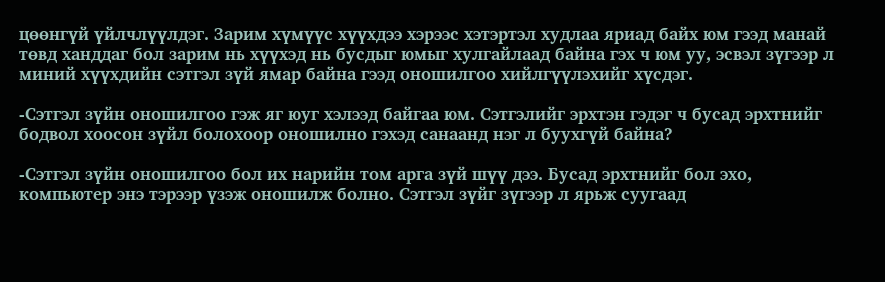цөөнгүй үйлчлүүлдэг. Зарим хүмүүс хүүхдээ хэрээс хэтэртэл худлаа яриад байх юм гээд манай төвд ханддаг бол зарим нь хүүхэд нь бусдыг юмыг хулгайлаад байна гэх ч юм уу, эсвэл зүгээр л миний хүүхдийн сэтгэл зүй ямар байна гээд оношилгоо хийлгүүлэхийг хүсдэг.

-Сэтгэл зүйн оношилгоо гэж яг юуг хэлээд байгаа юм. Сэтгэлийг эрхтэн гэдэг ч бусад эрхтнийг бодвол хоосон зүйл болохоор оношилно гэхэд санаанд нэг л буухгүй байна?

-Сэтгэл зүйн оношилгоо бол их нарийн том арга зүй шүү дээ. Бусад эрхтнийг бол эхо, компьютер энэ тэрээр үзэж оношилж болно. Сэтгэл зүйг зүгээр л ярьж суугаад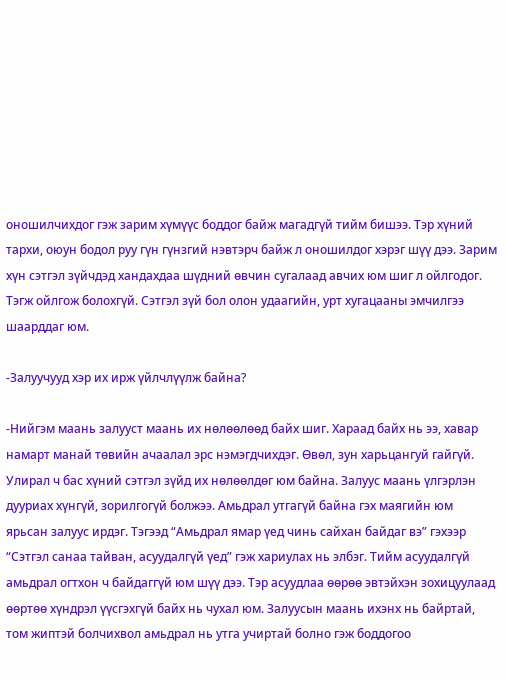оношилчихдог гэж зарим хүмүүс боддог байж магадгүй тийм бишээ. Тэр хүний тархи, оюун бодол руу гүн гүнзгий нэвтэрч байж л оношилдог хэрэг шүү дээ. Зарим хүн сэтгэл зүйчдэд хандахдаа шүдний өвчин сугалаад авчих юм шиг л ойлгодог. Тэгж ойлгож болохгүй. Сэтгэл зүй бол олон удаагийн, урт хугацааны эмчилгээ шаарддаг юм.

-Залуучууд хэр их ирж үйлчлүүлж байна?

-Нийгэм маань залууст маань их нөлөөлөөд байх шиг. Хараад байх нь ээ, хавар намарт манай төвийн ачаалал эрс нэмэгдчихдэг. Өвөл, зун харьцангуй гайгүй. Улирал ч бас хүний сэтгэл зүйд их нөлөөлдөг юм байна. Залуус маань үлгэрлэн дууриах хүнгүй, зорилгогүй болжээ. Амьдрал утгагүй байна гэх маягийн юм ярьсан залуус ирдэг. Тэгээд “Амьдрал ямар үед чинь сайхан байдаг вэ” гэхээр “Сэтгэл санаа тайван, асуудалгүй үед” гэж хариулах нь элбэг. Тийм асуудалгүй амьдрал огтхон ч байдаггүй юм шүү дээ. Тэр асуудлаа өөрөө эвтэйхэн зохицуулаад өөртөө хүндрэл үүсгэхгүй байх нь чухал юм. Залуусын маань ихэнх нь байртай, том жиптэй болчихвол амьдрал нь утга учиртай болно гэж боддогоо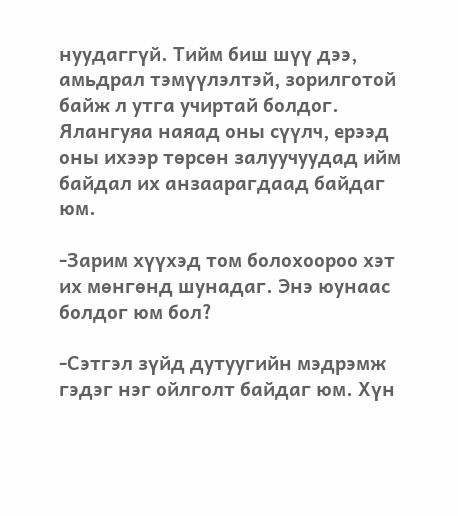нуудаггүй. Тийм биш шүү дээ, амьдрал тэмүүлэлтэй, зорилготой байж л утга учиртай болдог. Ялангуяа наяад оны сүүлч, ерээд оны ихээр төрсөн залуучуудад ийм байдал их анзаарагдаад байдаг юм.

-Зарим хүүхэд том болохоороо хэт их мөнгөнд шунадаг. Энэ юунаас болдог юм бол?

-Сэтгэл зүйд дутуугийн мэдрэмж гэдэг нэг ойлголт байдаг юм. Хүн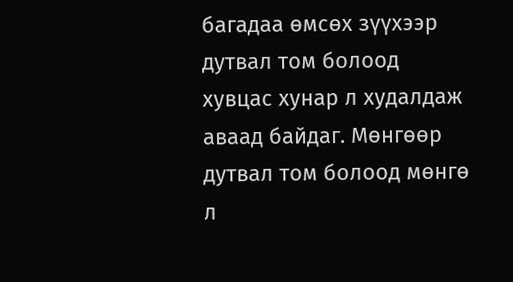багадаа өмсөх зүүхээр дутвал том болоод хувцас хунар л худалдаж аваад байдаг. Мөнгөөр дутвал том болоод мөнгө л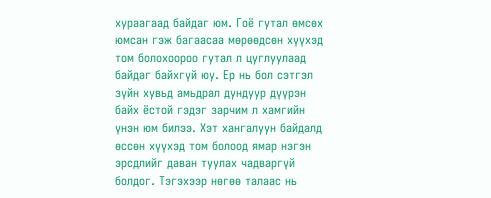хураагаад байдаг юм. Гоё гутал өмсөх юмсан гэж багаасаа мөрөөдсөн хүүхэд том болохоороо гутал л цуглуулаад байдаг байхгүй юу. Ер нь бол сэтгэл зүйн хувьд амьдрал дундуур дүүрэн байх ёстой гэдэг зарчим л хамгийн үнэн юм билээ. Хэт хангалуун байдалд өссөн хүүхэд том болоод ямар нэгэн эрсдлийг даван туулах чадваргүй болдог. Тэгэхээр нөгөө талаас нь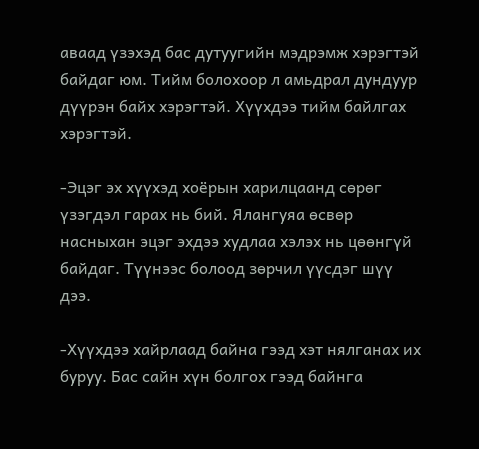аваад үзэхэд бас дутуугийн мэдрэмж хэрэгтэй байдаг юм. Тийм болохоор л амьдрал дундуур дүүрэн байх хэрэгтэй. Хүүхдээ тийм байлгах хэрэгтэй.

-Эцэг эх хүүхэд хоёрын харилцаанд сөрөг үзэгдэл гарах нь бий. Ялангуяа өсвөр насныхан эцэг эхдээ худлаа хэлэх нь цөөнгүй байдаг. Түүнээс болоод зөрчил үүсдэг шүү дээ.

-Хүүхдээ хайрлаад байна гээд хэт нялганах их буруу. Бас сайн хүн болгох гээд байнга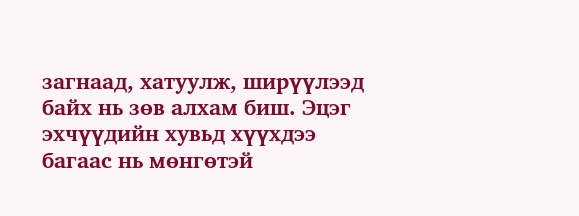загнаад, хатуулж, ширүүлээд байх нь зөв алхам биш. Эцэг эхчүүдийн хувьд хүүхдээ багаас нь мөнгөтэй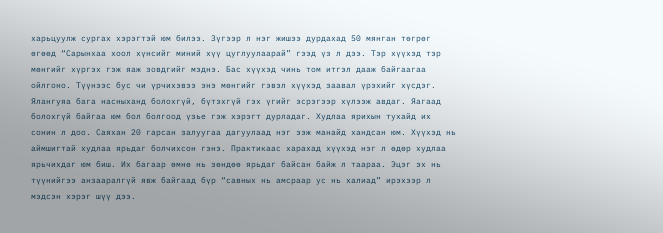харьцуулж сургах хэрэгтэй юм билээ. Зүгээр л нэг жишээ дурдахад 50 мянган төгрөг өгөөд “Сарынхаа хоол хүнсийг миний хүү цуглуулаарай” гээд үз л дээ. Тэр хүүхэд тэр мөнгийг хүргэх гэж яаж зовдгийг мэднэ. Бас хүүхэд чинь том итгэл дааж байгаагаа ойлгоно. Түүнээс бус чи үрчихэвээ энэ мөнгийг гэвэл хүүхэд заавал үрэхийг хүсдэг. Ялангуяа бага насныханд болохгүй, бүтэхгүй гэх үгийг эсрэгээр хүлээж авдаг. Яагаад болохгүй байгаа юм бол болгоод үзье гэж хэрэгт дурладаг. Худлаа ярихын тухайд их сонин л доо. Саяхан 20 гарсан залуугаа дагуулаад нэг ээж манайд хандсан юм. Хүүхэд нь аймшигтай худлаа ярьдаг болчихсон гэнэ. Практикаас харахад хүүхэд нэг л өдөр худлаа ярьчихдаг юм биш. Их багаар өмнө нь зөндөө ярьдаг байсан байж л таараа. Эцэг эх нь түүнийгээ анзааралгүй явж байгаад бүр “савных нь амсраар ус нь халиад” ирэхээр л мэдсэн хэрэг шүү дээ.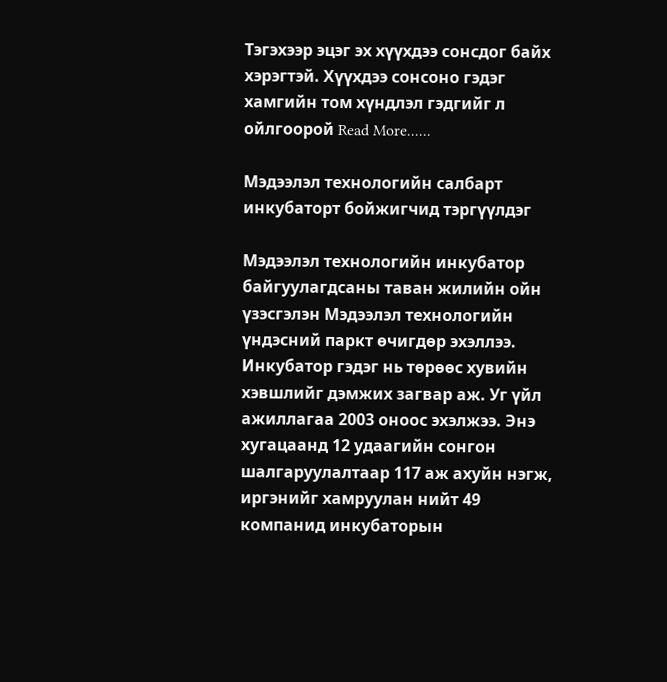Тэгэхээр эцэг эх хүүхдээ сонсдог байх хэрэгтэй. Хүүхдээ сонсоно гэдэг хамгийн том хүндлэл гэдгийг л ойлгоорой Read More......

Мэдээлэл технологийн салбарт инкубаторт бойжигчид тэргүүлдэг

Мэдээлэл технологийн инкубатор байгуулагдсаны таван жилийн ойн үзэсгэлэн Мэдээлэл технологийн үндэсний паркт өчигдөр эхэллээ. Инкубатор гэдэг нь төрөөс хувийн хэвшлийг дэмжих загвар аж. Уг үйл ажиллагаа 2003 оноос эхэлжээ. Энэ хугацаанд 12 удаагийн сонгон шалгаруулалтаар 117 аж ахуйн нэгж, иргэнийг хамруулан нийт 49 компанид инкубаторын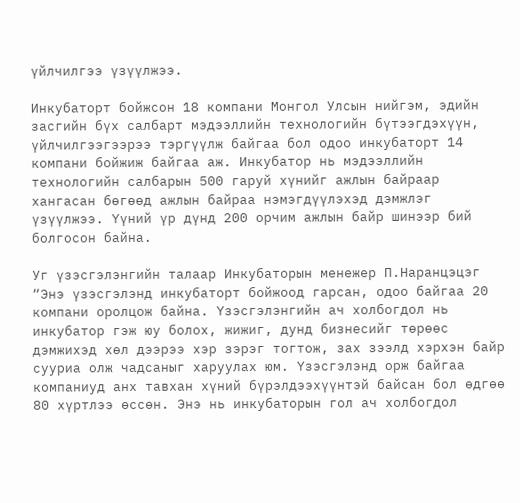үйлчилгээ үзүүлжээ.

Инкубаторт бойжсон 18 компани Монгол Улсын нийгэм, эдийн засгийн бүх салбарт мэдээллийн технологийн бүтээгдэхүүн, үйлчилгээгээрээ тэргүүлж байгаа бол одоо инкубаторт 14 компани бойжиж байгаа аж. Инкубатор нь мэдээллийн технологийн салбарын 500 гаруй хүнийг ажлын байраар хангасан бөгөөд ажлын байраа нэмэгдүүлэхэд дэмжлэг үзүүлжээ. Үүний үр дүнд 200 орчим ажлын байр шинээр бий болгосон байна.

Уг үзэсгэлэнгийн талаар Инкубаторын менежер П.Наранцэцэг “Энэ үзэсгэлэнд инкубаторт бойжоод гарсан, одоо байгаа 20 компани оролцож байна. Үзэсгэлэнгийн ач холбогдол нь инкубатор гэж юу болох, жижиг, дунд бизнесийг төрөөс дэмжихэд хөл дээрээ хэр зэрэг тогтож, зах зээлд хэрхэн байр сууриа олж чадсаныг харуулах юм. Үзэсгэлэнд орж байгаа компаниуд анх тавхан хүний бүрэлдээхүүнтэй байсан бол өдгөө 80 хүртлээ өссөн. Энэ нь инкубаторын гол ач холбогдол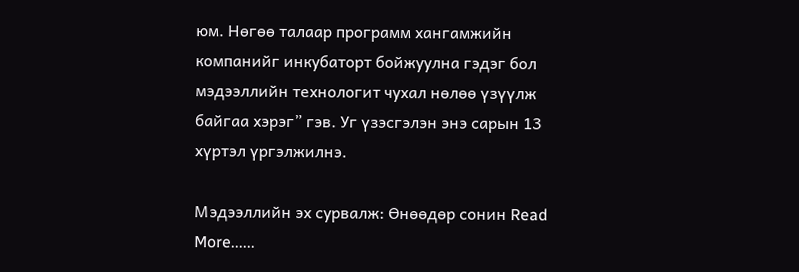юм. Нөгөө талаар программ хангамжийн компанийг инкубаторт бойжуулна гэдэг бол мэдээллийн технологит чухал нөлөө үзүүлж байгаа хэрэг” гэв. Уг үзэсгэлэн энэ сарын 13 хүртэл үргэлжилнэ.

Мэдээллийн эх сурвалж: Өнөөдөр сонин Read More......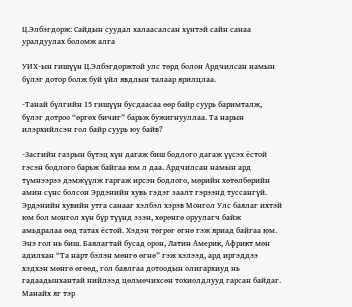Ц.Элбэгдорж: Сайдын суудал халаасалсан хүнтэй сайн санаа уралдуулах боломж алга

УИХ-ын гишүүн Ц.Элбэгдоржтой улс төрд болон Ардчилсан намын бүлэг дотор болж буй үйл явдлын талаар ярилцлаа.

-Танай бүлгийн 15 гишүүн бусдаасаа өөр байр суурь баримталж, бүлэг дотроо “өргөх бичиг” барьж бужигнууллаа. Та нарын илэрхийлсэн гол байр суурь юу байв?

-Засгийн газрын бүтэц хүн дагаж биш бодлого дагаж үүсэх ёстой гэсэн бодлого барьж байгаа юм л даа. Ардчилсан намын ард түмнээрээ дэмжүүлж гаргаж ирсэн бодлого, мөрийн хөтөлбөрийн амин сүнс болсон Эрдэнийн хувь гэдэг заалт гэрээнд туссангүй. Эрдэнийн хувийн утга санааг хэлбэл хэрэв Монгол Улс баялаг ихтэй юм бол монгол хүн бүр түүнд эзэн, хөрөнгө оруулагч байж амьдралаа өөд татах ёстой. Хэдэн төгрөг өгнө гэж яриад байгаа юм. Энэ гол нь биш. Баялагтай бусад орон, Латин Америк, Африкт мөн адилхан “Та нарт бэлэн мөнгө өгнө” гэж хэлээд, ард иргэддээ хэдхэн мөнгө өгөөд, гол баялгаа дотоодын олигархиуд нь гадаадынхантай нийлээд цөлмөчихсөн тохиолдлууд гарсан байдаг. Манайх яг тэр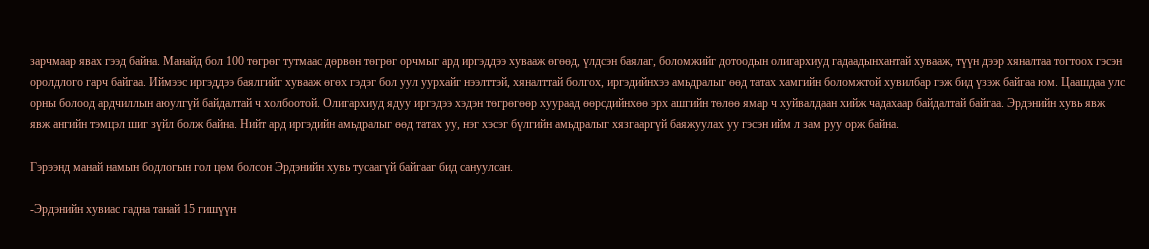зарчмаар явах гээд байна. Манайд бол 100 төгрөг тутмаас дөрвөн төгрөг орчмыг ард иргэддээ хувааж өгөөд, үлдсэн баялаг, боломжийг дотоодын олигархиуд гадаадынхантай хувааж, түүн дээр хяналтаа тогтоох гэсэн оролдлого гарч байгаа. Иймээс иргэддээ баялгийг хувааж өгөх гэдэг бол уул уурхайг нээлттэй, хяналттай болгох, иргэдийнхээ амьдралыг өөд татах хамгийн боломжтой хувилбар гэж бид үзэж байгаа юм. Цаашдаа улс орны болоод ардчиллын аюулгүй байдалтай ч холбоотой. Олигархиуд ядуу иргэдээ хэдэн төгрөгөөр хуураад өөрсдийнхөө эрх ашгийн төлөө ямар ч хуйвалдаан хийж чадахаар байдалтай байгаа. Эрдэнийн хувь явж явж ангийн тэмцэл шиг зүйл болж байна. Нийт ард иргэдийн амьдралыг өөд татах уу, нэг хэсэг бүлгийн амьдралыг хязгааргүй баяжуулах уу гэсэн ийм л зам руу орж байна.

Гэрээнд манай намын бодлогын гол цөм болсон Эрдэнийн хувь тусаагүй байгааг бид сануулсан.

-Эрдэнийн хувиас гадна танай 15 гишүүн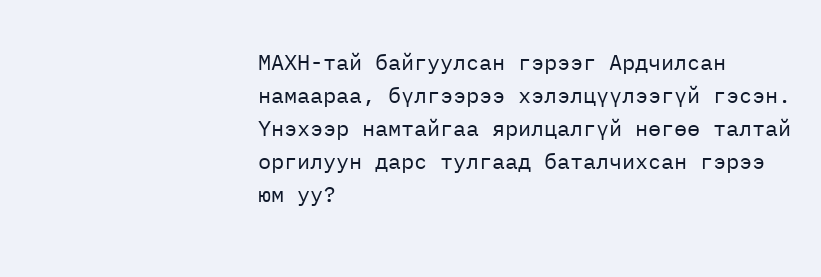МАХН-тай байгуулсан гэрээг Ардчилсан намаараа, бүлгээрээ хэлэлцүүлээгүй гэсэн. Үнэхээр намтайгаа ярилцалгүй нөгөө талтай оргилуун дарс тулгаад баталчихсан гэрээ юм уу?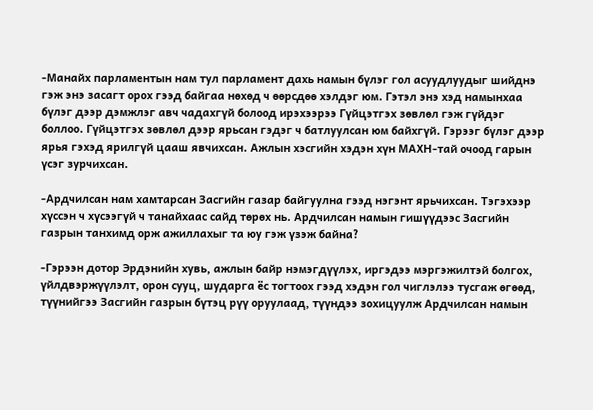-Манайх парламентын нам тул парламент дахь намын бүлэг гол асуудлуудыг шийднэ гэж энэ засагт орох гээд байгаа нөхөд ч өөрсдөө хэлдэг юм. Гэтэл энэ хэд намынхаа бүлэг дээр дэмжлэг авч чадахгүй болоод ирэхээрээ Гүйцэтгэх зөвлөл гэж гүйдэг боллоо. Гүйцэтгэх зөвлөл дээр ярьсан гэдэг ч батлуулсан юм байхгүй. Гэрээг бүлэг дээр ярья гэхэд ярилгүй цааш явчихсан. Ажлын хэсгийн хэдэн хүн МАХН-тай очоод гарын үсэг зурчихсан.

-Ардчилсан нам хамтарсан Засгийн газар байгуулна гээд нэгэнт ярьчихсан. Тэгэхээр хүссэн ч хүсээгүй ч танайхаас сайд төрөх нь. Ардчилсан намын гишүүдээс Засгийн газрын танхимд орж ажиллахыг та юу гэж үзэж байна?

-Гэрээн дотор Эрдэнийн хувь, ажлын байр нэмэгдүүлэх, иргэдээ мэргэжилтэй болгох, үйлдвэржүүлэлт, орон сууц, шударга ёс тогтоох гээд хэдэн гол чиглэлээ тусгаж өгөөд, түүнийгээ Засгийн газрын бүтэц рүү оруулаад, түүндээ зохицуулж Ардчилсан намын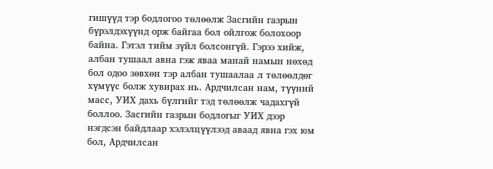гишүүд тэр бодлогоо төлөөлж Засгийн газрын бүрэлдэхүүнд орж байгаа бол ойлгож болохоор байна. Гэтэл тийм зүйл болсонгүй. Гэрээ хийж, албан тушаал авна гэж яваа манай намын нөхөд бол одоо зөвхөн тэр албан тушаалаа л төлөөлдөг хүмүүс болж хувирах нь. Ардчилсан нам, түүний масс, УИХ дахь бүлгийг тэд төлөөлж чадахгүй боллоо. Засгийн газрын бодлогыг УИХ дээр нэгдсэн байдлаар хэлэлцүүлээд аваад явна гэх юм бол, Ардчилсан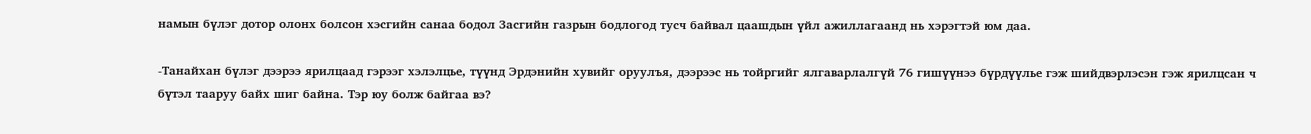намын бүлэг дотор олонх болсон хэсгийн санаа бодол Засгийн газрын бодлогод тусч байвал цаашдын үйл ажиллагаанд нь хэрэгтэй юм даа.

-Танайхан бүлэг дээрээ ярилцаад гэрээг хэлэлцье, түүнд Эрдэнийн хувийг оруулъя, дээрээс нь тойргийг ялгаварлалгүй 76 гишүүнээ бүрдүүлье гэж шийдвэрлэсэн гэж ярилцсан ч бүтэл тааруу байх шиг байна. Тэр юу болж байгаа вэ?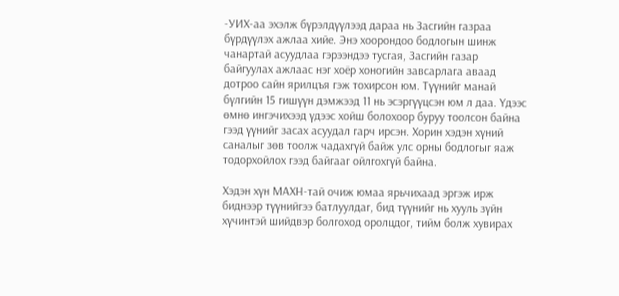-УИХ-аа эхэлж бүрэлдүүлээд дараа нь Засгийн газраа бүрдүүлэх ажлаа хийе. Энэ хоорондоо бодлогын шинж чанартай асуудлаа гэрээндээ тусгая, Засгийн газар байгуулах ажлаас нэг хоёр хоногийн завсарлага аваад дотроо сайн ярилцъя гэж тохирсон юм. Түүнийг манай бүлгийн 15 гишүүн дэмжээд 11 нь эсэргүүцсэн юм л даа. Үдээс өмнө ингэчихээд үдээс хойш болохоор буруу тоолсон байна гээд үүнийг засах асуудал гарч ирсэн. Хорин хэдэн хүний саналыг зөв тоолж чадахгүй байж улс орны бодлогыг яаж тодорхойлох гээд байгааг ойлгохгүй байна.

Хэдэн хүн МАХН-тай очиж юмаа ярьчихаад эргэж ирж биднээр түүнийгээ батлуулдаг, бид түүнийг нь хууль зүйн хүчинтэй шийдвэр болгоход оролцдог, тийм болж хувирах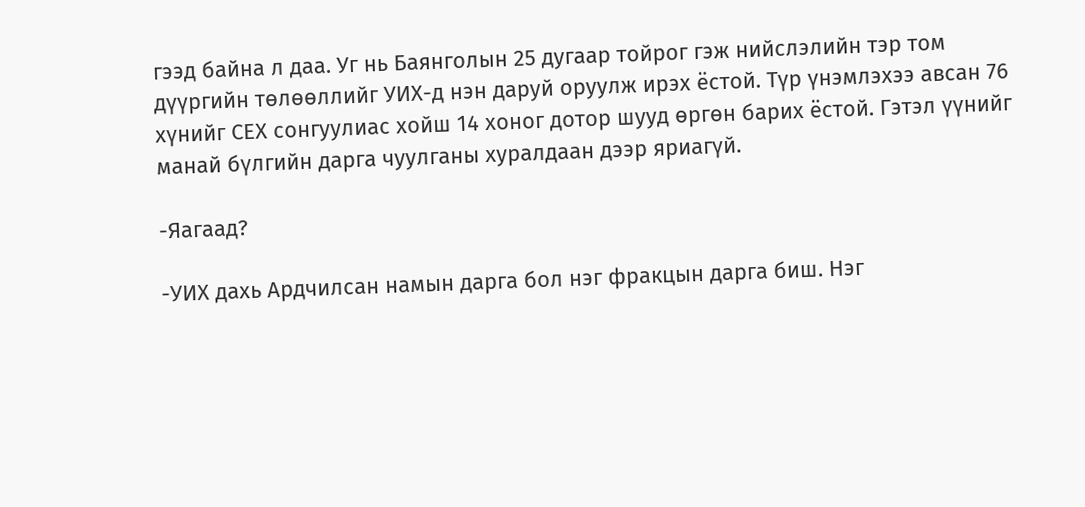гээд байна л даа. Уг нь Баянголын 25 дугаар тойрог гэж нийслэлийн тэр том дүүргийн төлөөллийг УИХ-д нэн даруй оруулж ирэх ёстой. Түр үнэмлэхээ авсан 76 хүнийг СЕХ сонгуулиас хойш 14 хоног дотор шууд өргөн барих ёстой. Гэтэл үүнийг манай бүлгийн дарга чуулганы хуралдаан дээр яриагүй.

-Яагаад?

-УИХ дахь Ардчилсан намын дарга бол нэг фракцын дарга биш. Нэг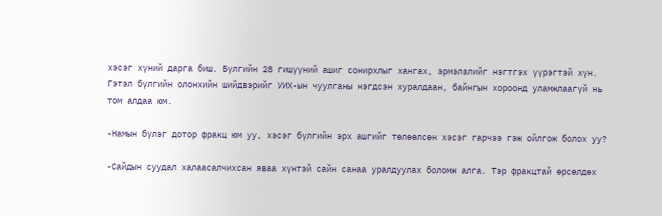хэсэг хүний дарга биш. Бүлгийн 28 гишүүний ашиг сонирхлыг хангах, эрмэлзлийг нэгтгэх үүрэгтэй хүн. Гэтэл бүлгийн олонхийн шийдвэрийг УИХ-ын чуулганы нэгдсэн хуралдаан, байнгын хороонд уламжлаагүй нь том алдаа юм.

-Намын бүлэг дотор фракц юм уу, хэсэг бүлгийн эрх ашгийг төлөөлсөн хэсэг гарчээ гэж ойлгож болох уу?

-Сайдын суудал халаасалчихсан яваа хүнтэй сайн санаа уралдуулах боломж алга. Тэр фракцтай өрсөлдөх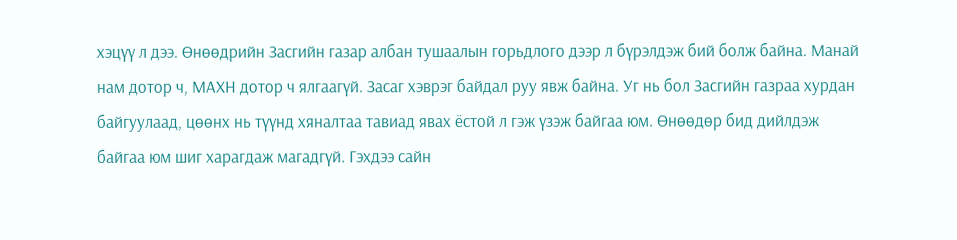хэцүү л дээ. Өнөөдрийн Засгийн газар албан тушаалын горьдлого дээр л бүрэлдэж бий болж байна. Манай нам дотор ч, МАХН дотор ч ялгаагүй. Засаг хэврэг байдал руу явж байна. Уг нь бол Засгийн газраа хурдан байгуулаад, цөөнх нь түүнд хяналтаа тавиад явах ёстой л гэж үзэж байгаа юм. Өнөөдөр бид дийлдэж байгаа юм шиг харагдаж магадгүй. Гэхдээ сайн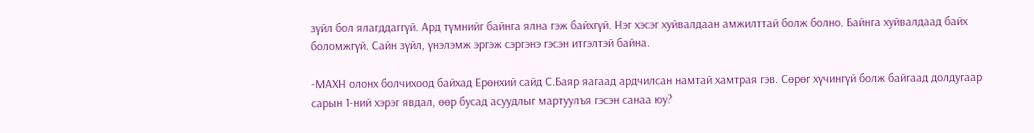зүйл бол ялагддаггүй. Ард түмнийг байнга ялна гэж байхгүй. Нэг хэсэг хуйвалдаан амжилттай болж болно. Байнга хуйвалдаад байх боломжгүй. Сайн зүйл, үнэлэмж эргэж сэргэнэ гэсэн итгэлтэй байна.

-МАХН олонх болчихоод байхад Ерөнхий сайд С.Баяр яагаад ардчилсан намтай хамтрая гэв. Сөрөг хүчингүй болж байгаад долдугаар сарын 1-ний хэрэг явдал, өөр бусад асуудлыг мартуулъя гэсэн санаа юу?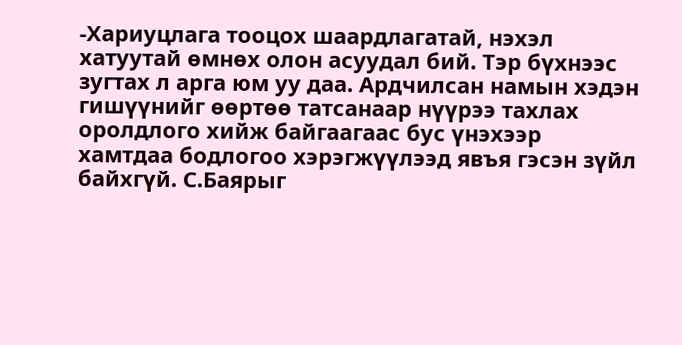-Хариуцлага тооцох шаардлагатай, нэхэл хатуутай өмнөх олон асуудал бий. Тэр бүхнээс зугтах л арга юм уу даа. Ардчилсан намын хэдэн гишүүнийг өөртөө татсанаар нүүрээ тахлах оролдлого хийж байгаагаас бус үнэхээр хамтдаа бодлогоо хэрэгжүүлээд явъя гэсэн зүйл байхгүй. С.Баярыг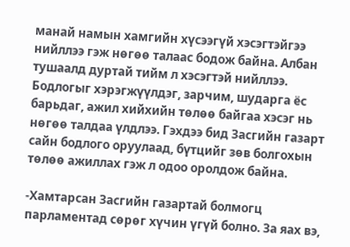манай намын хамгийн хүсээгүй хэсэгтэйгээ нийллээ гэж нөгөө талаас бодож байна. Албан тушаалд дуртай тийм л хэсэгтэй нийллээ. Бодлогыг хэрэгжүүлдэг, зарчим, шударга ёс барьдаг, ажил хийхийн төлөө байгаа хэсэг нь нөгөө талдаа үлдлээ. Гэхдээ бид Засгийн газарт сайн бодлого оруулаад, бүтцийг зөв болгохын төлөө ажиллах гэж л одоо оролдож байна.

-Хамтарсан Засгийн газартай болмогц парламентад сөрөг хүчин үгүй болно. За яах вэ,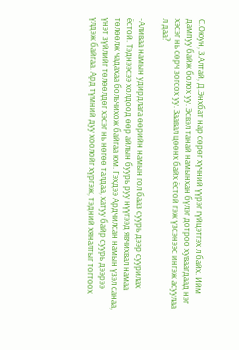С.Оюун, З.Алтай, Д.Энхбат нар сөрөг хүчний үүрэг гүйцэтгэх л байх. Ийм дампуу байж болох уу. Эсвэл танай намынхан бүлэг дотроо хуваагдаад нэг хэсэг нь сөрч зогсох уу. Заавал цөөнх байх ёстой гэж үзсэнээс ингэж асуулаа л даа?

-Аливаа намын удирдлага өөрийн намын гол бааз суурь дээр суурилах ёстой. Тэднээсээ холдоод өөр айлын буурь руу нүүгээд явчихвал намаа төлөөлж чадахаа больчихож байгаа юм. Гэхдээ Ардчилсан намын үзэл санаа, үнэт зүйлийг төлөөлдөг хэсэг нь нөгөө талдаа, хатуу байр суурь дээрээ үлдэж байгаа. Ард түмний дуу хоолойг хүргэж, тэдний хяналтыг тогтоох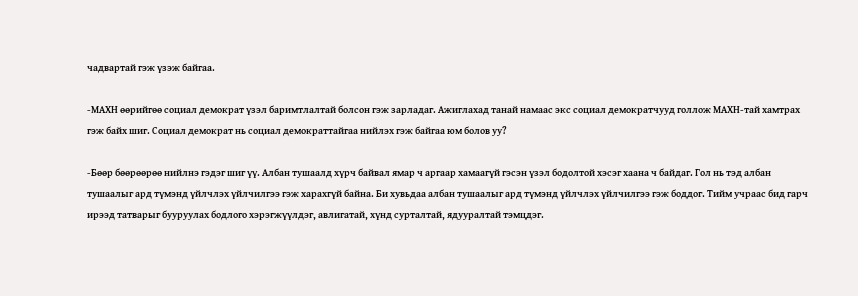чадвартай гэж үзэж байгаа.

-МАХН өөрийгөө социал демократ үзэл баримтлалтай болсон гэж зарладаг. Ажиглахад танай намаас экс социал демократчууд голлож МАХН-тай хамтрах гэж байх шиг. Социал демократ нь социал демократтайгаа нийлэх гэж байгаа юм болов уу?

-Бөөр бөөрөөрөө нийлнэ гэдэг шиг үү. Албан тушаалд хүрч байвал ямар ч аргаар хамаагүй гэсэн үзэл бодолтой хэсэг хаана ч байдаг. Гол нь тэд албан тушаалыг ард түмэнд үйлчлэх үйлчилгээ гэж харахгүй байна. Би хувьдаа албан тушаалыг ард түмэнд үйлчлэх үйлчилгээ гэж боддог. Тийм учраас бид гарч ирээд татварыг бууруулах бодлого хэрэгжүүлдэг, авлигатай, хүнд сурталтай, ядууралтай тэмцдэг.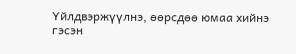Үйлдвэржүүлнэ, өөрсдөө юмаа хийнэ гэсэн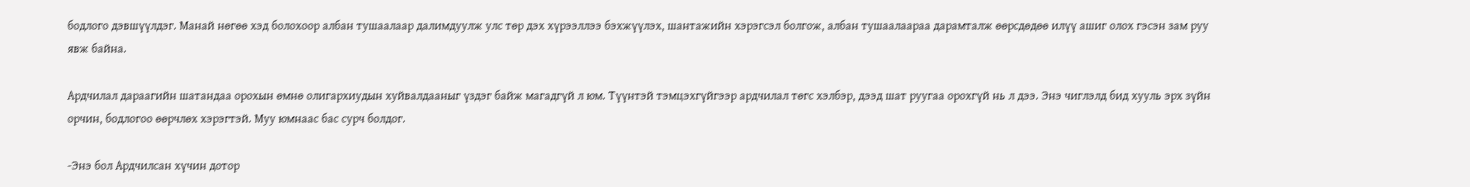бодлого дэвшүүлдэг. Манай нөгөө хэд болохоор албан тушаалаар далимдуулж улс төр дэх хүрээллээ бэхжүүлэх, шантажийн хэрэгсэл болгож, албан тушаалаараа дарамталж өөрсдөдөө илүү ашиг олох гэсэн зам руу явж байна.

Ардчилал дараагийн шатандаа орохын өмнө олигархиудын хуйвалдааныг үздэг байж магадгүй л юм. Түүнтэй тэмцэхгүйгээр ардчилал төгс хэлбэр, дээд шат руугаа орохгүй нь л дээ. Энэ чиглэлд бид хууль эрх зүйн орчин, бодлогоо өөрчлөх хэрэгтэй. Муу юмнаас бас сурч болдог.

-Энэ бол Ардчилсан хүчин дотор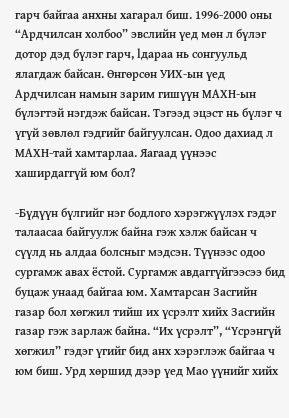гарч байгаа анхны хагарал биш. 1996-2000 оны “Ардчилсан холбоо” эвслийн үед мөн л бүлэг дотор дэд бүлэг гарч, lдараа нь сонгуульд ялагдаж байсан. Өнгөрсөн УИХ-ын үед Ардчилсан намын зарим гишүүн МАХН-ын бүлэгтэй нэгдэж байсан. Тэгээд эцэст нь бүлэг ч үгүй зөвлөл гэдгийг байгуулсан. Одоо дахиад л МАХН-тай хамтарлаа. Яагаад үүнээс хаширдаггүй юм бол?

-Бүдүүн бүлгийг нэг бодлого хэрэгжүүлэх гэдэг талаасаа байгуулж байна гэж хэлж байсан ч сүүлд нь алдаа болсныг мэдсэн. Түүнээс одоо сургамж авах ёстой. Сургамж авдаггүйгээсээ бид буцаж унаад байгаа юм. Хамтарсан Засгийн газар бол хөгжил тийш их үсрэлт хийх Засгийн газар гэж зарлаж байна. “Их үсрэлт”, “Үсрэнгүй хөгжил” гэдэг үгийг бид анх хэрэглэж байгаа ч юм биш. Урд хөршид дээр үед Мао үүнийг хийх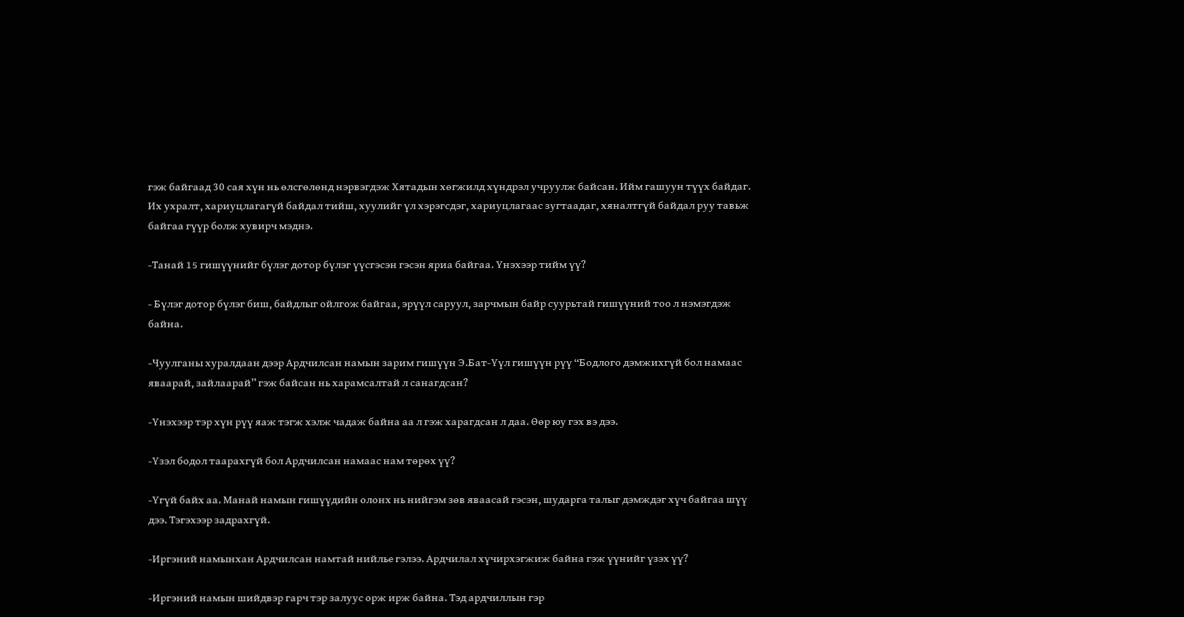гэж байгаад 30 сая хүн нь өлсгөлөнд нэрвэгдэж Хятадын хөгжилд хүндрэл учруулж байсан. Ийм гашуун түүх байдаг. Их ухралт, хариуцлагагүй байдал тийш, хуулийг үл хэрэгсдэг, хариуцлагаас зугтаадаг, хяналтгүй байдал руу тавьж байгаа гүүр болж хувирч мэднэ.

-Танай 15 гишүүнийг бүлэг дотор бүлэг үүсгэсэн гэсэн яриа байгаа. Үнэхээр тийм үү?

- Бүлэг дотор бүлэг биш, байдлыг ойлгож байгаа, эрүүл саруул, зарчмын байр суурьтай гишүүний тоо л нэмэгдэж байна.

-Чуулганы хуралдаан дээр Ардчилсан намын зарим гишүүн Э.Бат-Үүл гишүүн рүү “Бодлого дэмжихгүй бол намаас яваарай, зайлаарай” гэж байсан нь харамсалтай л санагдсан?

-Үнэхээр тэр хүн рүү яаж тэгж хэлж чадаж байна аа л гэж харагдсан л даа. Өөр юу гэх вэ дээ.

-Үзэл бодол таарахгүй бол Ардчилсан намаас нам төрөх үү?

-Үгүй байх аа. Манай намын гишүүдийн олонх нь нийгэм зөв яваасай гэсэн, шударга талыг дэмждэг хүч байгаа шүү дээ. Тэгэхээр задрахгүй.

-Иргэний намынхан Ардчилсан намтай нийлье гэлээ. Ардчилал хүчирхэгжиж байна гэж үүнийг үзэх үү?

-Иргэний намын шийдвэр гарч тэр залуус орж ирж байна. Тэд ардчиллын гэр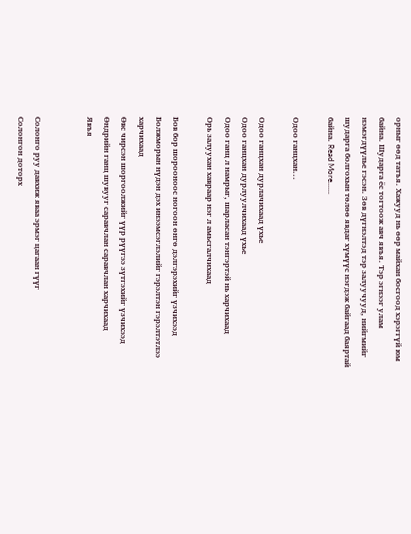орныг өөд татъя. Хажууд нь өөр майхан босгоод хэрэггүй юм байна. Шударга ёс тогтоож авч явъя. Тэр эгнээг улам нэмэгдүүлье гэсэн. Зөв дүгнэлтэд тэр залуучууд, нийгмийг шударга болгохын төлөө явдаг хүмүүс нэгдэж байгаад баяртай байна. Read More......

Одоо ганцхан...

Одоо ганцхан дурлачихаад үхье
Одоо ганцхан дурлуулчихаад үхье
Одоо ганц л намрыг, шарласан тэнгэртэй нь харчихаад
Орь залуухан хавраар нэг л амьсгалчихаад

Бов бор шорооноос ногоон өнгө дэлгэрэхийг үзчихээд
Болжморын нүдэн дэх инээмсэглэлийг гэрэлтэн гэрэлтэтлээ харчихаад
Өвс чирсэн шоргоолжийг үүр рүүгээ зүтгэхийг үзчихээд
Өндрийн ганц шувууг саравчлан саравчлан харчихаад
Явъя


Солонго руу давхиж яваа эрмэг цагаан гүүг
Солонгон доторх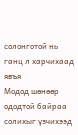солонготой нь ганц л харчихаад явъя
Модод шөнөөр ододтой байраа солихыг үзчихээд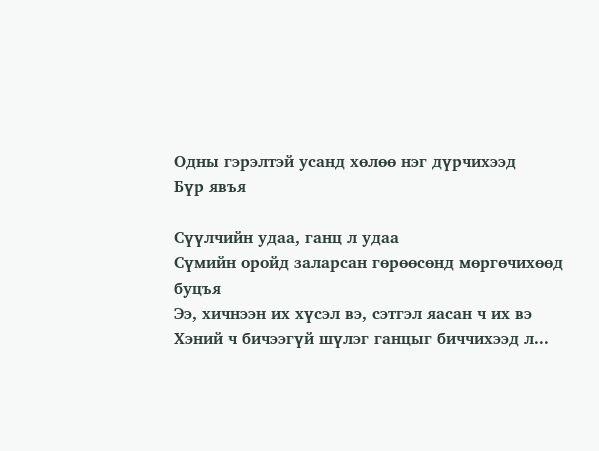Одны гэрэлтэй усанд хөлөө нэг дүрчихээд
Бүр явъя

Сүүлчийн удаа, ганц л удаа
Сүмийн оройд заларсан гөрөөсөнд мөргөчихөөд буцъя
Ээ, хичнээн их хүсэл вэ, сэтгэл яасан ч их вэ
Хэний ч бичээгүй шүлэг ганцыг биччихээд л...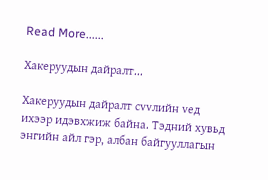Read More......

Хакеруудын дайралт...

Хакеруудын дайралт сvvлийн vед ихээр идэвхжиж байна. Тэдний хувьд энгийн айл гэр, албан байгууллагын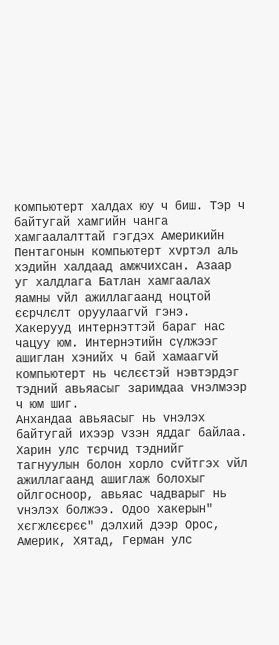компьютерт халдах юу ч биш. Тэр ч байтугай хамгийн чанга хамгаалалттай гэгдэх Америкийн Пентагонын компьютерт хvртэл аль хэдийн халдаад амжчихсан. Азаар уг халдлага Батлан хамгаалах яамны vйл ажиллагаанд ноцтой єєрчлєлт оруулаагvй гэнэ.
Хакерууд интернэттэй бараг нас чацуу юм. Интернэтийн сүлжээг ашиглан хэнийх ч бай хамаагvй компьютерт нь чєлєєтэй нэвтэрдэг тэдний авьяасыг заримдаа vнэлмээр ч юм шиг.
Анхандаа авьяасыг нь vнэлэх байтугай ихээр vзэн яддаг байлаа. Харин улс тєрчид тэднийг тагнуулын болон хорло сvйтгэх vйл ажиллагаанд ашиглаж болохыг ойлгосноор, авьяас чадварыг нь vнэлэх болжээ. Одоо хакерын" хєгжлєєрєє" дэлхий дээр Орос, Америк, Хятад, Герман улс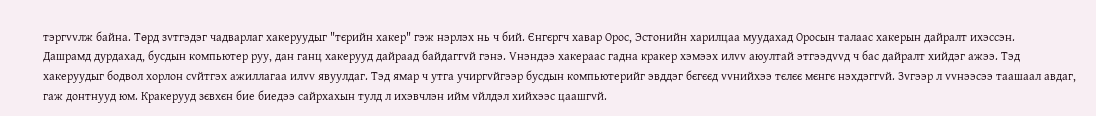тэргvvлж байна. Төрд зvтгэдэг чадварлаг хакеруудыг "тєрийн хакер" гэж нэрлэх нь ч бий. Єнгєргч хавар Орос, Эстонийн харилцаа муудахад Оросын талаас хакерын дайралт ихэссэн.
Дашрамд дурдахад, бусдын компьютер руу, дан ганц хакерууд дайраад байдаггvй гэнэ. Vнэндээ хакераас гадна кракер хэмээх илvv аюултай этгээдvvд ч бас дайралт хийдэг ажээ. Тэд хакеруудыг бодвол хорлон сvйтгэх ажиллагаа илvv явуулдаг. Тэд ямар ч утга учиргvйгээр бусдын компьютерийг эвддэг бєгєєд vvнийхээ тєлєє мєнгє нэхдэггvй. Зvгээр л vvнээсээ таашаал авдаг, гаж донтнууд юм. Кракерууд зєвхєн бие биедээ сайрхахын тулд л ихэвчлэн ийм vйлдэл хийхээс цаашгvй.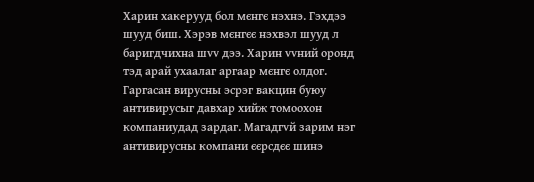Харин хакерууд бол мєнгє нэхнэ. Гэхдээ шууд биш. Хэрэв мєнгєє нэхвэл шууд л баригдчихна шvv дээ. Харин vvний оронд тэд арай ухаалаг аргаар мєнгє олдог. Гаргасан вирусны эсрэг вакцин буюу антивирусыг давхар хийж томоохон компаниудад зардаг. Магадгvй зарим нэг антивирусны компани єєрсдєє шинэ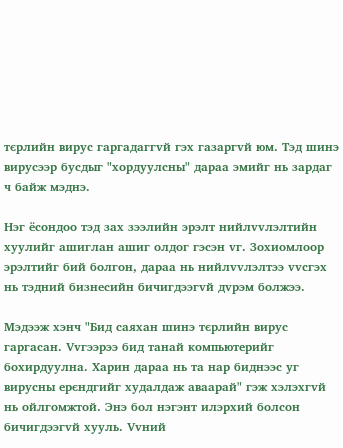тєрлийн вирус гаргадаггvй гэх газаргvй юм. Тэд шинэ вирусээр бусдыг "хордуулсны" дараа эмийг нь зардаг ч байж мэднэ.

Нэг ёсондоо тэд зах зээлийн эрэлт нийлvvлэлтийн хуулийг ашиглан ашиг олдог гэсэн vг. Зохиомлоор эрэлтийг бий болгон, дараа нь нийлvvлэлтээ vvсгэх нь тэдний бизнесийн бичигдээгvй дvрэм болжээ.

Мэдээж хэнч "Бид саяхан шинэ тєрлийн вирус гаргасан. Vvгээрээ бид танай компьютерийг бохирдуулна. Харин дараа нь та нар биднээс уг вирусны ерєндгийг худалдаж аваарай" гэж хэлэхгvй нь ойлгомжтой. Энэ бол нэгэнт илэрхий болсон бичигдээгvй хууль. Vvний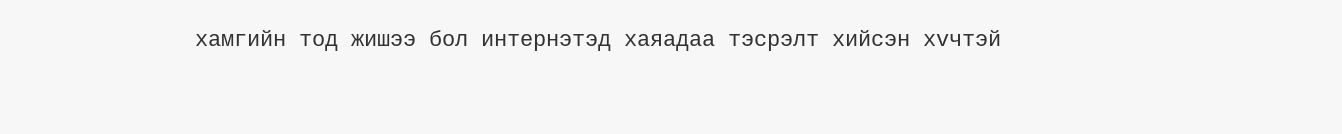хамгийн тод жишээ бол интернэтэд хаяадаа тэсрэлт хийсэн хvчтэй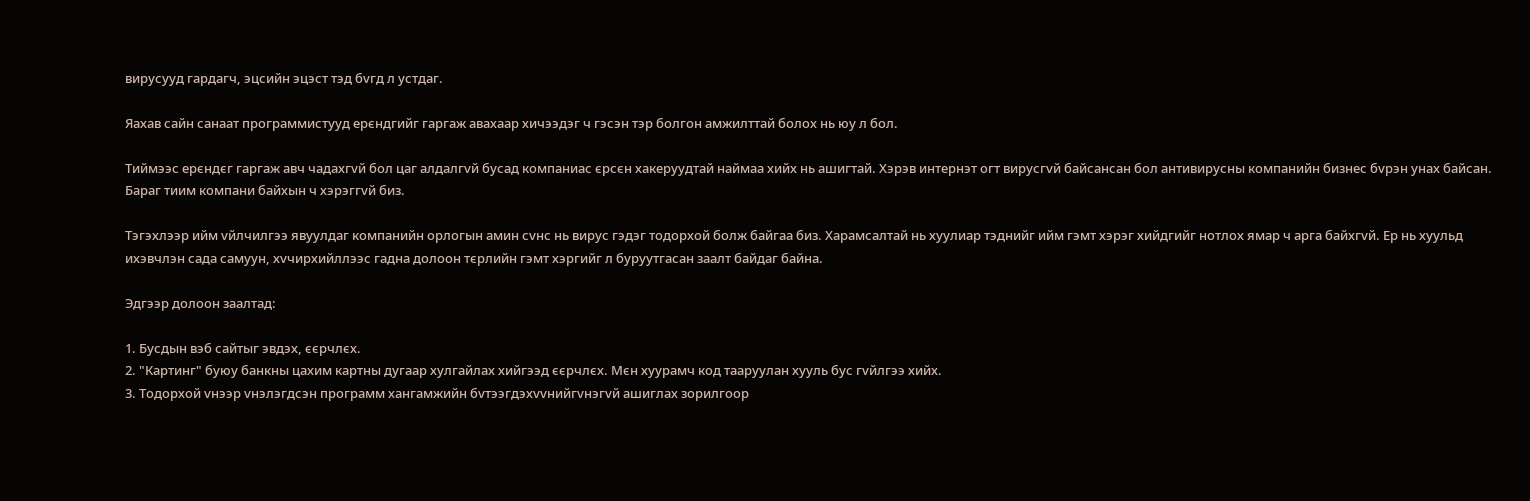вирусууд гардагч, эцсийн эцэст тэд бvгд л устдаг.

Яахав сайн санаат программистууд ерєндгийг гаргаж авахаар хичээдэг ч гэсэн тэр болгон амжилттай болох нь юу л бол.

Тиймээс ерєндєг гаргаж авч чадахгvй бол цаг алдалгvй бусад компаниас єрсєн хакеруудтай наймаа хийх нь ашигтай. Хэрэв интернэт огт вирусгvй байсансан бол антивирусны компанийн бизнес бvрэн унах байсан. Бараг тиим компани байхын ч хэрэггvй биз.

Тэгэхлээр ийм vйлчилгээ явуулдаг компанийн орлогын амин сvнс нь вирус гэдэг тодорхой болж байгаа биз. Харамсалтай нь хуулиар тэднийг ийм гэмт хэрэг хийдгийг нотлох ямар ч арга байхгvй. Ер нь хуульд ихэвчлэн сада самуун, хvчирхийллээс гадна долоон тєрлийн гэмт хэргийг л буруутгасан заалт байдаг байна.

Эдгээр долоон заалтад:

1. Бусдын вэб сайтыг эвдэх, єєрчлєх.
2. "Картинг" буюу банкны цахим картны дугаар хулгайлах хийгээд єєрчлєх. Мєн хуурамч код тааруулан хууль бус гvйлгээ хийх.
3. Тодорхой vнээр vнэлэгдсэн программ хангамжийн бvтээгдэхvvнийгvнэгvй ашиглах зорилгоор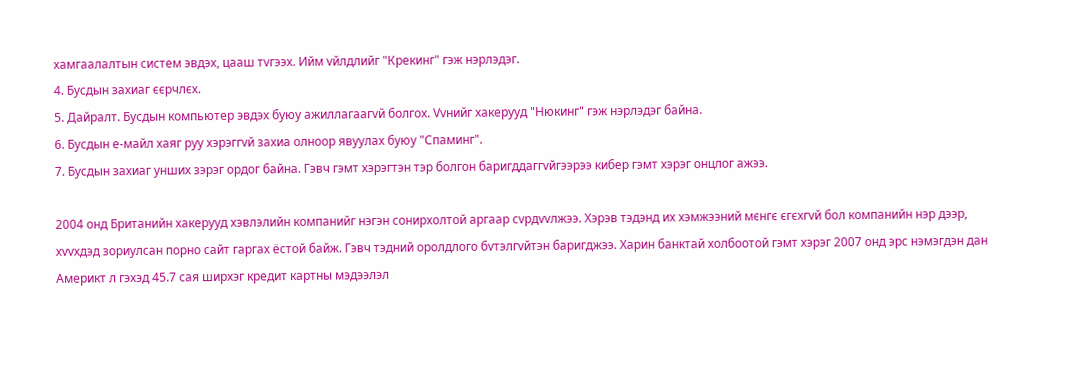хамгаалалтын систем эвдэх, цааш тvгээх. Ийм vйлдлийг "Крекинг" гэж нэрлэдэг.
4. Бусдын захиаг єєрчлєх.
5. Дайралт. Бусдын компьютер эвдэх буюу ажиллагаагvй болгох. Vvнийг хакерууд "Нюкинг" гэж нэрлэдэг байна.
6. Бусдын е-майл хаяг руу хэрэггvй захиа олноор явуулах буюу "Спаминг".
7. Бусдын захиаг унших зэрэг ордог байна. Гэвч гэмт хэрэгтэн тэр болгон баригддаггvйгээрээ кибер гэмт хэрэг онцлог ажээ.

2004 онд Британийн хакерууд хэвлэлийн компанийг нэгэн сонирхолтой аргаар сvрдvvлжээ. Хэрэв тэдэнд их хэмжээний мєнгє єгєхгvй бол компанийн нэр дээр, хvvхдэд зориулсан порно сайт гаргах ёстой байж. Гэвч тэдний оролдлого бvтэлгvйтэн баригджээ. Харин банктай холбоотой гэмт хэрэг 2007 онд эрс нэмэгдэн дан Америкт л гэхэд 45.7 сая ширхэг кредит картны мэдээлэл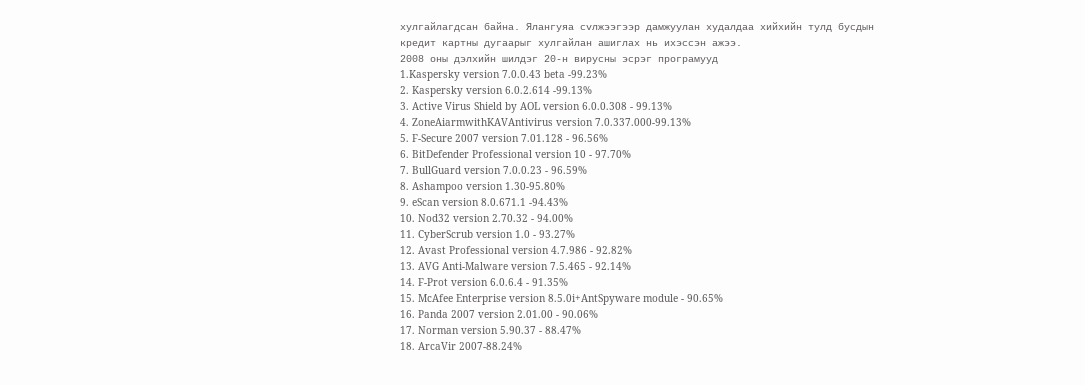хулгайлагдсан байна. Ялангуяа сvлжээгээр дамжуулан худалдаа хийхийн тулд бусдын кредит картны дугаарыг хулгайлан ашиглах нь ихэссэн ажээ.
2008 оны дэлхийн шилдэг 20-н вирусны эсрэг програмууд
1.Kaspersky version 7.0.0.43 beta -99.23%
2. Kaspersky version 6.0.2.614 -99.13%
3. Active Virus Shield by AOL version 6.0.0.308 - 99.13%
4. ZoneAiarmwithKAVAntivirus version 7.0.337.000-99.13%
5. F-Secure 2007 version 7.01.128 - 96.56%
6. BitDefender Professional version 10 - 97.70%
7. BullGuard version 7.0.0.23 - 96.59%
8. Ashampoo version 1.30-95.80%
9. eScan version 8.0.671.1 -94.43%
10. Nod32 version 2.70.32 - 94.00%
11. CyberScrub version 1.0 - 93.27%
12. Avast Professional version 4.7.986 - 92.82%
13. AVG Anti-Malware version 7.5.465 - 92.14%
14. F-Prot version 6.0.6.4 - 91.35%
15. McAfee Enterprise version 8.5.0i+AntSpyware module - 90.65%
16. Panda 2007 version 2.01.00 - 90.06%
17. Norman version 5.90.37 - 88.47%
18. ArcaVir 2007-88.24%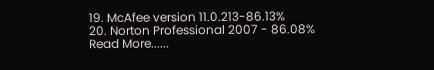19. McAfee version 11.0.213-86.13%
20. Norton Professional 2007 - 86.08%
Read More......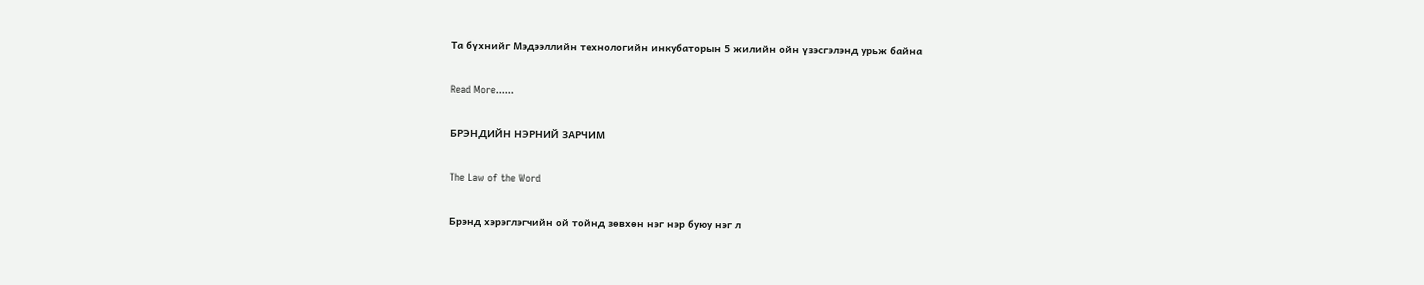Та бүхнийг Мэдээллийн технологийн инкубаторын 5 жилийн ойн үзэсгэлэнд урьж байна

Read More......

БРЭНДИЙН НЭРНИЙ ЗАРЧИМ

The Law of the Word

Брэнд хэрэглэгчийн ой тойнд зөвхөн нэг нэр буюу нэг л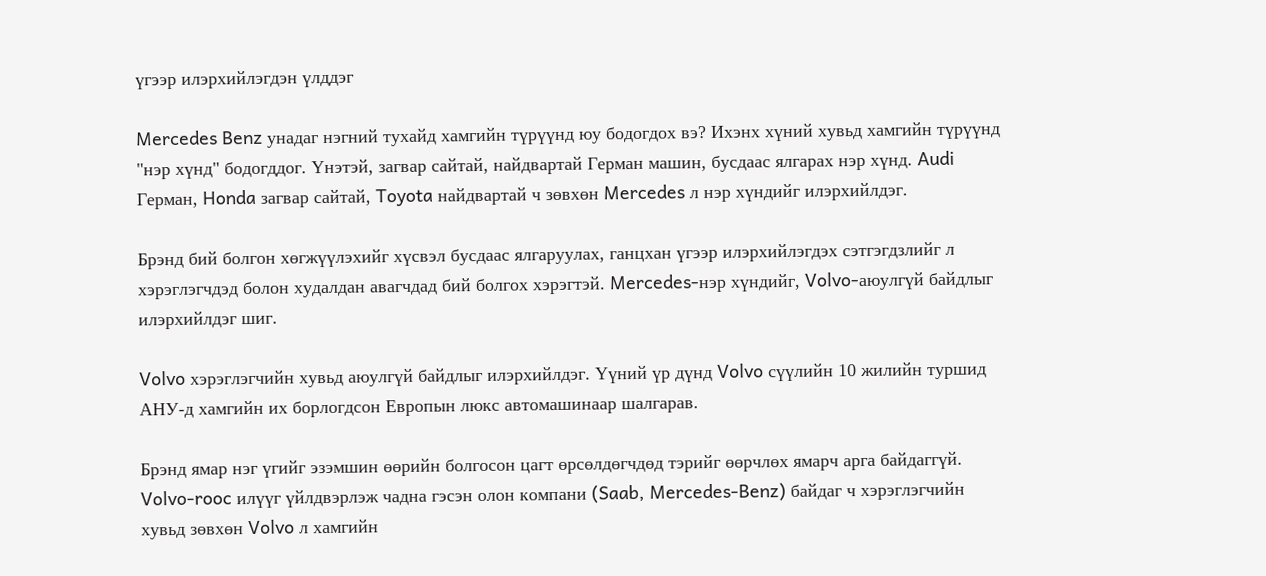үгээр илэрхийлэгдэн үлддэг

Mercedes Benz унадаг нэгний тухайд хамгийн түрүүнд юу бодогдох вэ? Ихэнх хүний хувьд хамгийн түрүүнд "нэр хүнд" бодогддог. Үнэтэй, загвар сайтай, найдвартай Герман машин, бусдаас ялгарах нэр хүнд. Audi Герман, Honda загвар сайтай, Toyota найдвартай ч зөвхөн Mercedes л нэр хүндийг илэрхийлдэг.

Брэнд бий болгон хөгжүүлэхийг хүсвэл бусдаас ялгаруулах, ганцхан үгээр илэрхийлэгдэх сэтгэгдзлийг л хэрэглэгчдэд болон худалдан авагчдад бий болгох хэрэгтэй. Mercedes-нэр хүндийг, Volvo-аюулгүй байдлыг илэрхийлдэг шиг.

Volvo хэрэглэгчийн хувьд аюулгүй байдлыг илэрхийлдэг. Үүний үр дүнд Volvo сүүлийн 10 жилийн туршид АНУ-д хамгийн их борлогдсон Европын люкс автомашинаар шалгарав.

Брэнд ямар нэг үгийг эзэмшин өөрийн болгосон цагт өрсөлдөгчдөд тэрийг өөрчлөх ямарч арга байдаггүй. Volvo-rooc илүүг үйлдвэрлэж чадна гэсэн олон компани (Saab, Mercedes-Benz) байдаг ч хэрэглэгчийн хувьд зөвхөн Volvo л хамгийн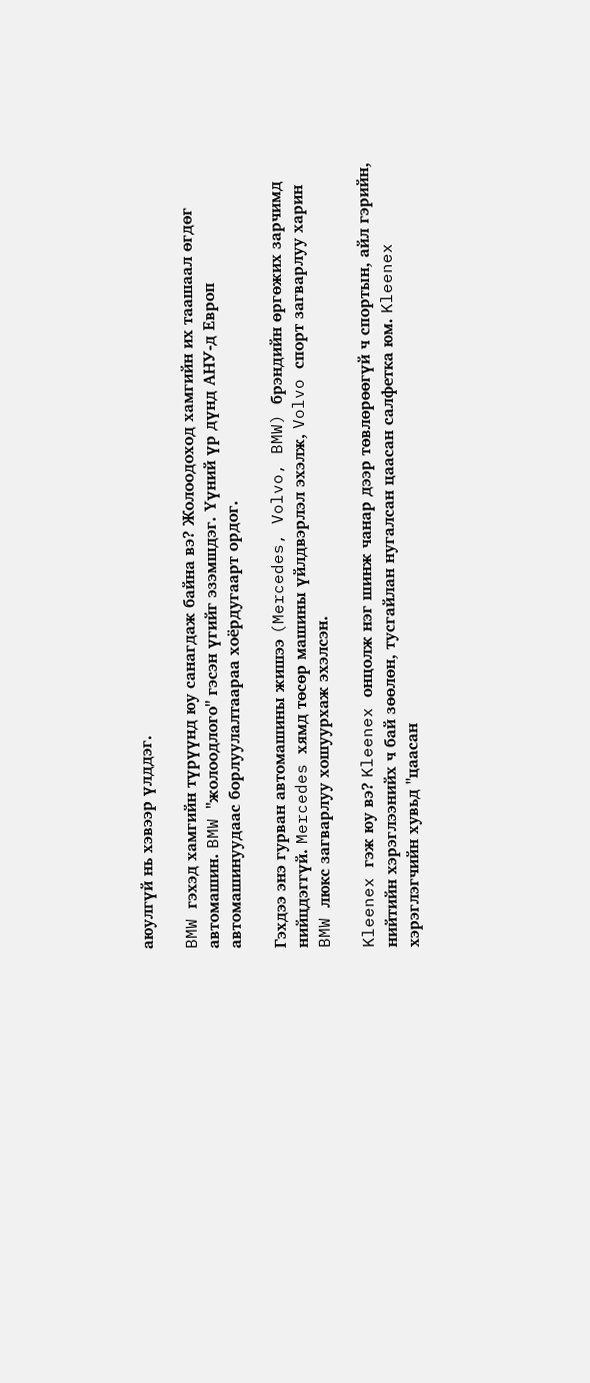аюулгүй нь хэвээр үлддэг.

BMW гэхэд хамгийн түрүүнд юу санагдаж байна вэ? Жолоодоход хамгийн их таашаал өгдөг автомашин. BMW "жолоодлого" гэсэн үгийг эзэмшдэг. Үүний үр дүнд АНУ-д Европ автомашинуудаас борлуулалтаараа хоёрдугаарт ордог.

Гэхдээ энэ гурван автомашины жишээ (Mercedes, Volvo, BMW) брэндийн өргөжих зарчимд нийцдэггүй. Mercedes хямд төсөр машины үйлдвэрлэл эхэлж, Volvo спорт загварлуу харин BMW люкс загварлуу хошуурхаж эхэлсэн.

Kleenex гэж юу вэ? Kleenex онцолж нэг шинж чанар дээр төвлөрөөгүй ч спортын, айл гэрийн, нийтийн хэрэглээнийх ч бай зөөлөн, тусгайлан нугалсан цаасан салфетка юм. Kleenex хэрэглэгчийн хувьд "цаасан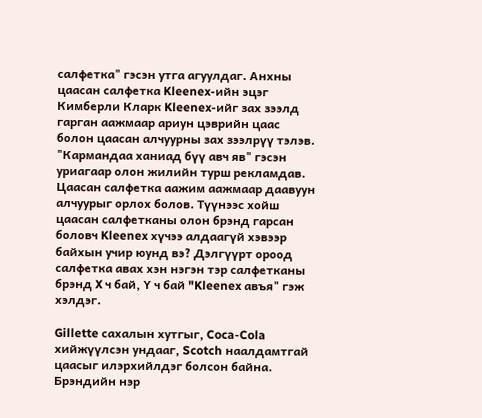салфетка" гэсэн утга агуулдаг. Анхны цаасан салфетка Kleenex-ийн эцэг Кимберли Кларк Kleenex-ийг зах зээлд гарган аажмаар ариун цэврийн цаас болон цаасан алчуурны зах зээлрүү тэлэв. "Кармандаа ханиад бүү авч яв" гэсэн уриагаар олон жилийн турш рекламдав. Цаасан салфетка аажим аажмаар даавуун алчуурыг орлох болов. Түүнээс хойш цаасан салфетканы олон брэнд гарсан боловч Kleenex хүчээ алдаагүй хэвээр байхын учир юунд вэ? Дэлгүүрт ороод салфетка авах хэн нэгэн тэр салфетканы брэнд X ч бай, Ү ч бай "Kleenex авъя" гэж хэлдэг.

Gillette сахалын хутгыг, Coca-Cola хийжүүлсэн ундааг, Scotch наалдамтгай цаасыг илэрхийлдэг болсон байна. Брэндийн нэр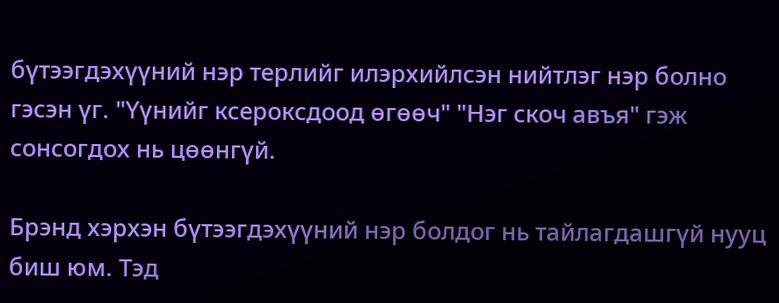бүтээгдэхүүний нэр терлийг илэрхийлсэн нийтлэг нэр болно гэсэн үг. "Үүнийг ксероксдоод өгөөч" "Нэг скоч авъя" гэж сонсогдох нь цөөнгүй.

Брэнд хэрхэн бүтээгдэхүүний нэр болдог нь тайлагдашгүй нууц биш юм. Тэд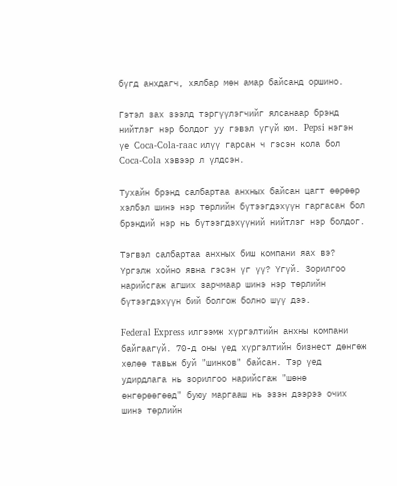бүгд анхдагч, хялбар мөн амар байсанд оршино.

Гэтэл зах зээлд тэргүүлэгчийг ялсанаар брэнд нийтлэг нэр болдог уу гэвэл үгүй юм. Pepsi нэгэн үе Coca-Cola-raac илүү гарсан ч гэсэн кола бол Coca-Cola хэвээр л үлдсэн.

Тухайн брэнд салбартаа анхных байсан цагт өөрөөр хэлбэл шинэ нэр төрлийн бүтээгдэхүүн гаргасан бол брэндий нэр нь бүтээгдэхүүний нийтлэг нэр болдог.

Тэгвэл салбартаа анхных биш компани яах вэ? Үргэлж хойно явна гэсэн үг үү? Үгүй. Зорилгоо нарийсгаж агших зарчмаар шинэ нэр төрлийн бүтээгдэхүүн бий болгож болно шүү дээ.

Federal Express илгээмж хүргэлтийн анхны компани байгаагүй. 70-д оны үед хүргэлтийн бизнест дөнгөж хөлөө тавьж буй "шинков" байсан. Тэр үед удирдлага нь зорилгоо нарийсгаж "шөнө өнгөрөөгөөд" буюу маргааш нь эзэн дээрээ очих шинэ төрлийн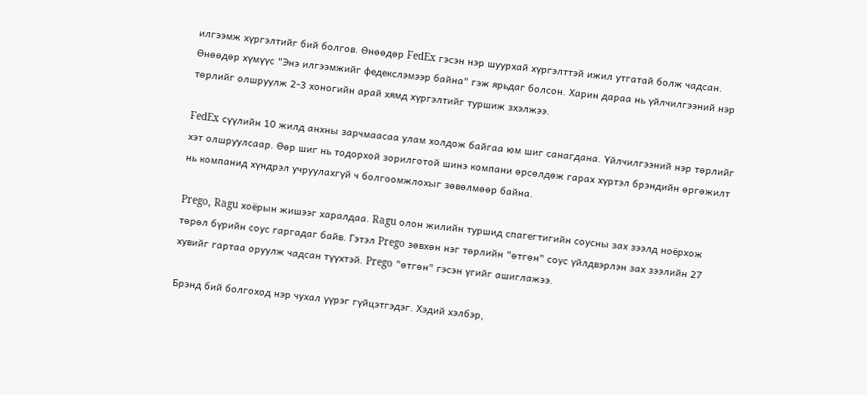илгээмж хүргэлтийг бий болгов. Өнөөдөр FedEx гэсэн нэр шуурхай хүргэлттэй ижил утгатай болж чадсан. Өнөөдөр хүмүүс "Энэ илгээмжийг федекслэмээр байна" гэж ярьдаг болсон. Харин дараа нь үйлчилгээний нэр төрлийг олшруулж 2-3 хоногийн арай хямд хүргэлтийг туршиж зхэлжээ.

FedEx сүүлийн 10 жилд анхны зарчмаасаа улам холдож байгаа юм шиг санагдана. Үйлчилгээний нэр төрлийг хэт олшруулсаар. Өөр шиг нь тодорхой зорилготой шинэ компани өрсөлдөж гарах хүртэл брэндийн өргөжилт нь компанид хүндрэл учруулахгүй ч болгоомжлохыг зөвөлмөөр байна.

Prego, Ragu хоёрын жишээг харалдаа. Ragu олон жилийн туршид спагегтигийн соусны зах зээлд ноёрхож төрөл бүрийн соус гаргадаг байв. Гэтэл Prego зөвхөн нэг төрлийн "өтгөн" соус үйлдвэрлэн зах зээлийн 27 хувийг гартаа оруулж чадсан түүхтэй. Prego "өтгөн" гэсэн үгийг ашиглажээ.

Брэнд бий болгоход нэр чухал үүрэг гүйцэтгэдэг. Хэдий хэлбэр,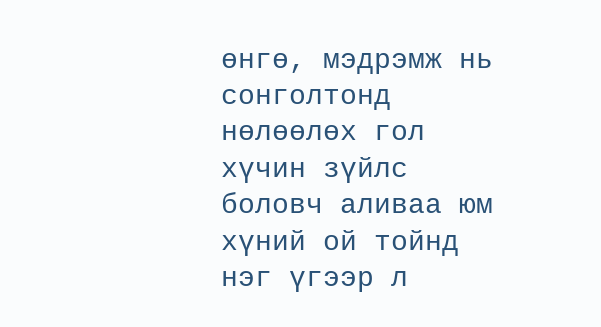өнгө, мэдрэмж нь сонголтонд нөлөөлөх гол хүчин зүйлс боловч аливаа юм хүний ой тойнд нэг үгээр л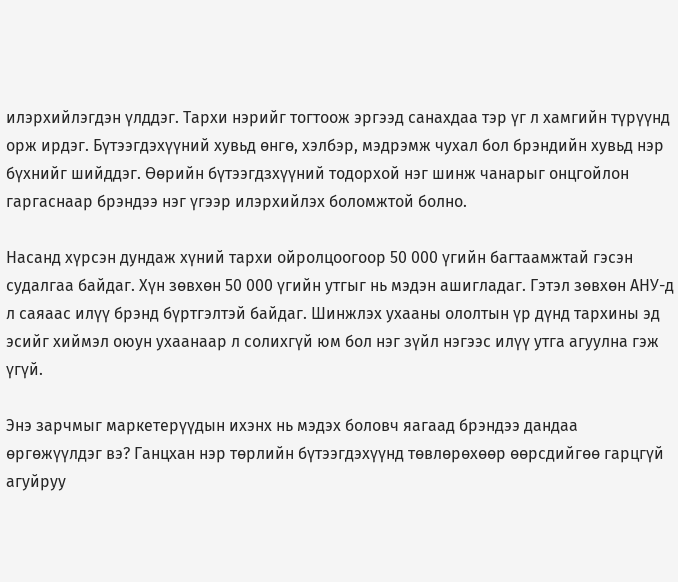илэрхийлэгдэн үлддэг. Тархи нэрийг тогтоож эргээд санахдаа тэр үг л хамгийн түрүүнд орж ирдэг. Бүтээгдэхүүний хувьд өнгө, хэлбэр, мэдрэмж чухал бол брэндийн хувьд нэр бүхнийг шийддэг. Өөрийн бүтээгдзхүүний тодорхой нэг шинж чанарыг онцгойлон гаргаснаар брэндээ нэг үгээр илэрхийлэх боломжтой болно.

Насанд хүрсэн дундаж хүний тархи ойролцоогоор 50 000 үгийн багтаамжтай гэсэн судалгаа байдаг. Хүн зөвхөн 50 000 үгийн утгыг нь мэдэн ашигладаг. Гэтэл зөвхөн АНУ-д л саяаас илүү брэнд бүртгэлтэй байдаг. Шинжлэх ухааны ололтын үр дүнд тархины эд эсийг хиймэл оюун ухаанаар л солихгүй юм бол нэг зүйл нэгээс илүү утга агуулна гэж үгүй.

Энэ зарчмыг маркетерүүдын ихэнх нь мэдэх боловч яагаад брэндээ дандаа өргөжүүлдэг вэ? Ганцхан нэр төрлийн бүтээгдэхүүнд төвлөрөхөөр өөрсдийгөө гарцгүй агуйруу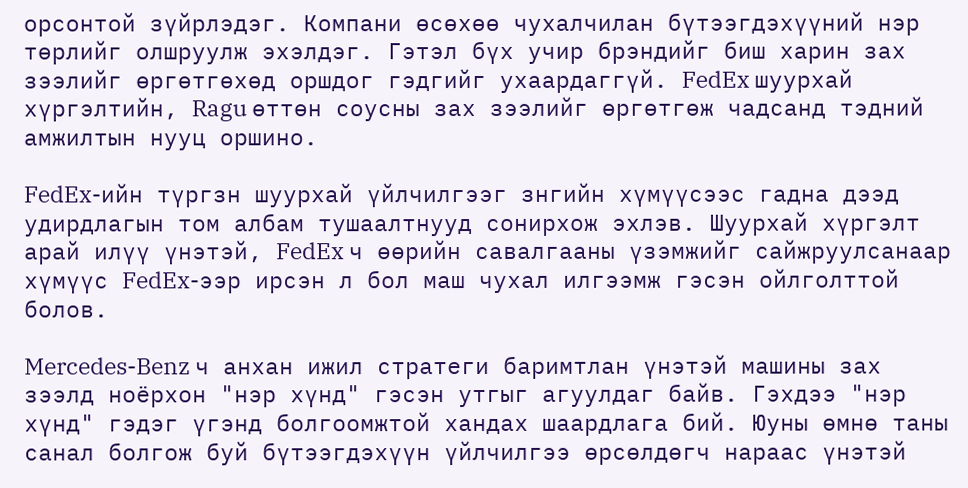орсонтой зүйрлэдэг. Компани өсөхөө чухалчилан бүтээгдэхүүний нэр төрлийг олшруулж эхэлдэг. Гэтэл бүх учир брэндийг биш харин зах зээлийг өргөтгөхөд оршдог гэдгийг ухаардаггүй. FedEx шуурхай хүргэлтийн, Ragu өттөн соусны зах зээлийг өргөтгөж чадсанд тэдний амжилтын нууц оршино.

FedEx-ийн түргзн шуурхай үйлчилгээг знгийн хүмүүсээс гадна дээд удирдлагын том албам тушаалтнууд сонирхож эхлэв. Шуурхай хүргэлт арай илүү үнэтэй, FedEx ч өөрийн савалгааны үзэмжийг сайжруулсанаар хүмүүс FedEx-ээр ирсэн л бол маш чухал илгээмж гэсэн ойлголттой болов.

Mercedes-Benz ч анхан ижил стратеги баримтлан үнэтэй машины зах зээлд ноёрхон "нэр хүнд" гэсэн утгыг агуулдаг байв. Гэхдээ "нэр хүнд" гэдэг үгэнд болгоомжтой хандах шаардлага бий. Юуны өмнө таны санал болгож буй бүтээгдэхүүн үйлчилгээ өрсөлдөгч нараас үнэтэй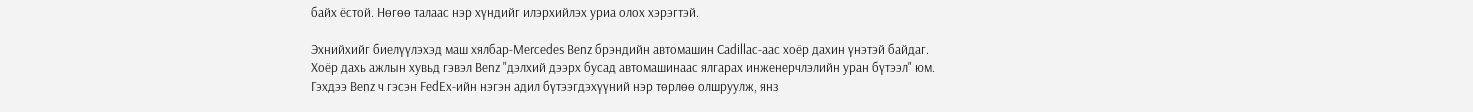байх ёстой. Нөгөө талаас нэр хүндийг илэрхийлэх уриа олох хэрэгтэй.

Эхнийхийг биелүүлэхэд маш хялбар-Mercedes Benz брэндийн автомашин Cadillac-aac хоёр дахин үнэтэй байдаг. Хоёр дахь ажлын хувьд гэвэл Benz "дэлхий дээрх бусад автомашинаас ялгарах инженерчлэлийн уран бүтээл" юм. Гэхдээ Benz ч гэсэн FedEx-ийн нэгэн адил бүтээгдэхүүний нэр төрлөө олшруулж, янз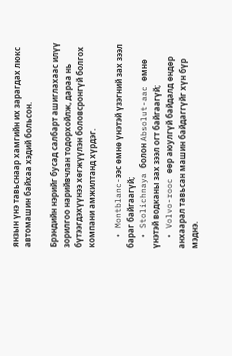янзын үнэ тавьснаар хамгийн их зарагдах люкс автомашин байхаа хэдий больсон.

Брэндийн нэрийг бусад салбарт ашиглахаас илүү зорилгоо нарийвчлан тодорхойлж, дараа нь бүтээгдэхүүнээ хөгжүүлэн боловсронгүй болгох компани амжилтанд хүрдэг.

  • Montblanc-ээс өмнө үнэтэй үзэгний зах зээл бараг байгаагүй;
  • Stolichnaya болон Absolut-aac өмнө үнэтэй водканы зах зээл огт байгаагүй;
  • Volvo-rooc өөр аюулгүй байдалд өндөр анхаарал тавьсан машин байдаггүйг хүн бүр мэднэ.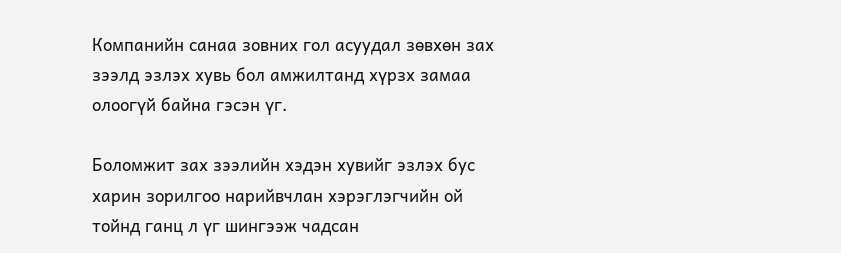Компанийн санаа зовних гол асуудал зөвхөн зах зээлд эзлэх хувь бол амжилтанд хүрзх замаа олоогүй байна гэсэн үг.

Боломжит зах зээлийн хэдэн хувийг эзлэх бус харин зорилгоо нарийвчлан хэрэглэгчийн ой тойнд ганц л үг шингээж чадсан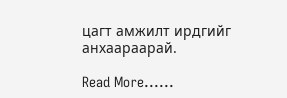цагт амжилт ирдгийг анхаараарай.

Read More......